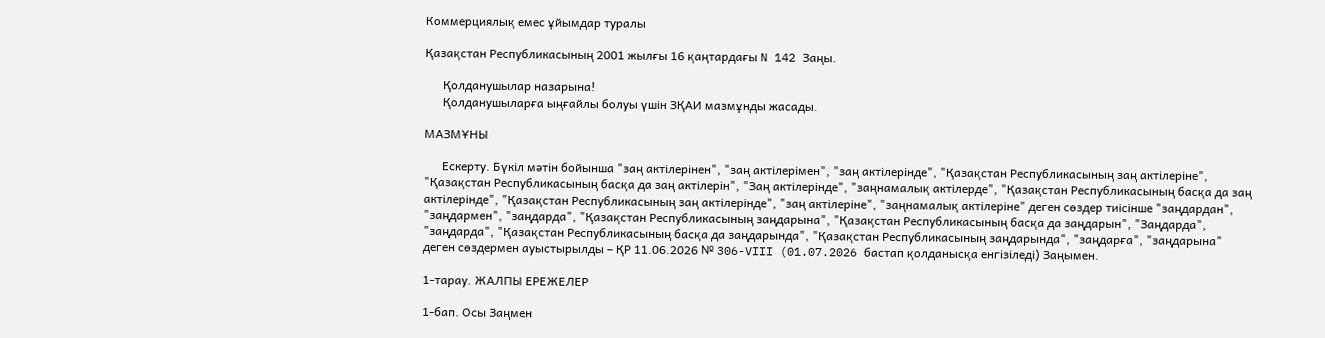Коммерциялық емес ұйымдар туралы

Қазақстан Республикасының 2001 жылғы 16 қаңтардағы N 142 Заңы.

      Қолданушылар назарына!
      Қолданушыларға ыңғайлы болуы үшін ЗҚАИ мазмұнды жасады.

МАЗМҰНЫ

      Ескерту. Бүкіл мәтін бойынша "заң актілерінен", "заң актілерімен", "заң актілерінде", "Қазақстан Республикасының заң актілеріне", "Қазақстан Республикасының басқа да заң актілерін", "Заң актілерінде", "заңнамалық актілерде", "Қазақстан Республикасының басқа да заң актілерінде", "Қазақстан Республикасының заң актілерінде", "заң актілеріне", "заңнамалық актілеріне" деген сөздер тиісінше "заңдардан", "заңдармен", "заңдарда", "Қазақстан Республикасының заңдарына", "Қазақстан Республикасының басқа да заңдарын", "Заңдарда", "заңдарда", "Қазақстан Республикасының басқа да заңдарында", "Қазақстан Республикасының заңдарында", "заңдарға", "заңдарына" деген сөздермен ауыстырылды – ҚР 11.06.2026 № 306-VIII (01.07.2026 бастап қолданысқа енгізіледі) Заңымен.

1-тарау. ЖАЛПЫ ЕРЕЖЕЛЕР

1-бап. Осы Заңмен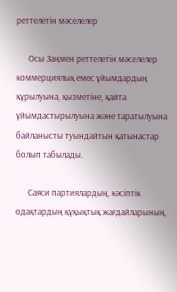реттелетін мәселелер

      Осы Заңмен реттелетін мәселелер коммерциялық емес ұйымдардың құрылуына, қызметіне, қайта ұйымдастырылуына және таратылуына байланысты туындайтын қатынастар болып табылады.

      Саяси партиялардың, кәсіптік одақтардың құқықтық жағдайларының,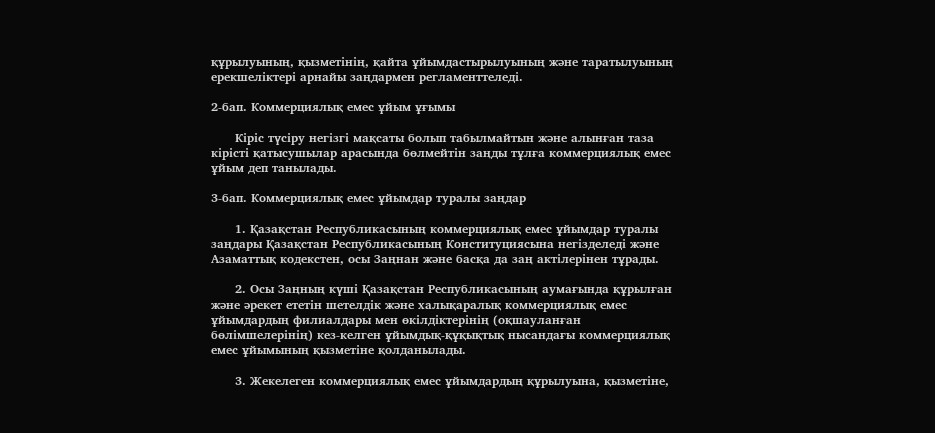құрылуының, қызметінің, қайта ұйымдастырылуының және таратылуының ерекшеліктері арнайы заңдармен регламенттеледі.

2-бап. Коммерциялық емес ұйым ұғымы

      Кіріс түсіру негізгі мақсаты болып табылмайтын және алынған таза кірісті қатысушылар арасында бөлмейтін заңды тұлға коммерциялық емес ұйым деп танылады.

3-бап. Коммерциялық емес ұйымдар туралы заңдар

      1. Қазақстан Республикасының коммерциялық емес ұйымдар туралы заңдары Қазақстан Республикасының Конституциясына негізделеді және Азаматтық кодекстен, осы Заңнан және басқа да заң актілерінен тұрады.

      2. Осы Заңның күші Қазақстан Республикасының аумағында құрылған және әрекет ететін шетелдік және халықаралық коммерциялық емес ұйымдардың филиалдары мен өкілдіктерінің (оқшауланған бөлімшелерінің) кез-келген ұйымдық-құқықтық нысандағы коммерциялық емес ұйымының қызметіне қолданылады.

      3. Жекелеген коммерциялық емес ұйымдардың құрылуына, қызметіне,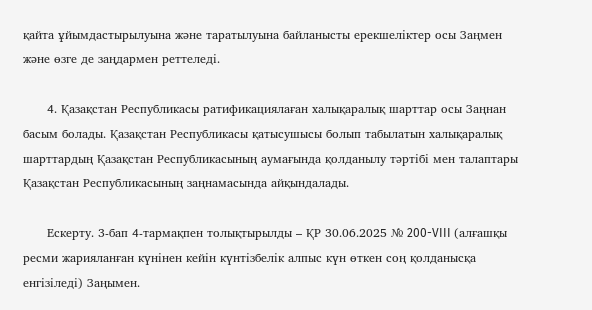қайта ұйымдастырылуына және таратылуына байланысты ерекшеліктер осы Заңмен және өзге де заңдармен реттеледі.

      4. Қазақстан Республикасы ратификациялаған халықаралық шарттар осы Заңнан басым болады. Қазақстан Республикасы қатысушысы болып табылатын халықаралық шарттардың Қазақстан Республикасының аумағында қолданылу тәртібі мен талаптары Қазақстан Республикасының заңнамасында айқындалады.

      Ескерту. 3-бап 4-тармақпен толықтырылды – ҚР 30.06.2025 № 200-VIII (алғашқы ресми жарияланған күнінен кейін күнтізбелік алпыс күн өткен соң қолданысқа енгізіледі) Заңымен.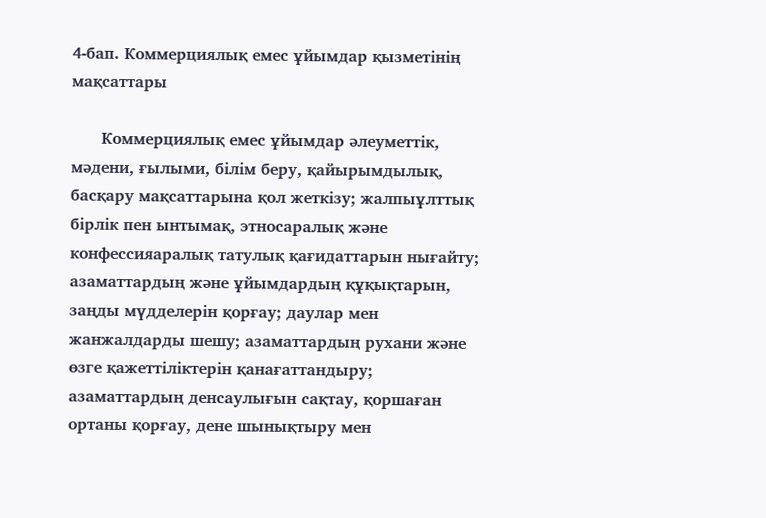4-бап. Коммерциялық емес ұйымдар қызметінің мақсаттары

      Коммерциялық емес ұйымдар әлеуметтік, мәдени, ғылыми, білім беру, қайырымдылық, басқару мақсаттарына қол жеткізу; жалпыұлттық бірлік пен ынтымақ, этносаралық және конфессияаралық татулық қағидаттарын нығайту; азаматтардың және ұйымдардың құқықтарын, заңды мүдделерін қорғау; даулар мен жанжалдарды шешу; азаматтардың рухани және өзге қажеттіліктерін қанағаттандыру; азаматтардың денсаулығын сақтау, қоршаған ортаны қорғау, дене шынықтыру мен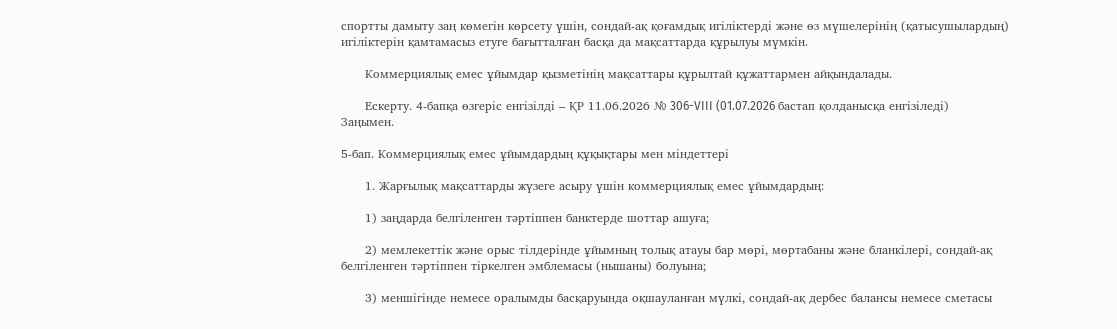спортты дамыту заң көмегін көрсету үшін, сондай-ақ қоғамдық игіліктерді және өз мүшелерінің (қатысушылардың) игіліктерін қамтамасыз етуге бағытталған басқа да мақсаттарда құрылуы мүмкін.

      Коммерциялық емес ұйымдар қызметінің мақсаттары құрылтай құжаттармен айқындалады.

      Ескерту. 4-бапқа өзгеріс енгізілді – ҚР 11.06.2026 № 306-VIII (01.07.2026 бастап қолданысқа енгізіледі) Заңымен.

5-бап. Коммерциялық емес ұйымдардың құқықтары мен міндеттері

      1. Жарғылық мақсаттарды жүзеге асыру үшін коммерциялық емес ұйымдардың:

      1) заңдарда белгіленген тәртіппен банктерде шоттар ашуға;

      2) мемлекеттік және орыс тілдерінде ұйымның толық атауы бар мөрі, мөртабаны және бланкілері, сондай-ақ белгіленген тәртіппен тіркелген эмблемасы (нышаны) болуына;

      3) меншігінде немесе оралымды басқаруында оқшауланған мүлкі, сондай-ақ дербес балансы немесе сметасы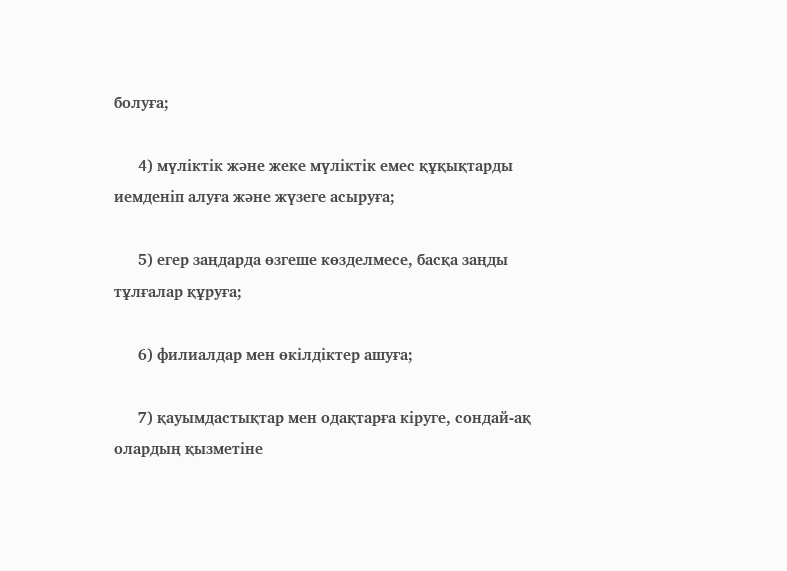болуға;

      4) мүліктік және жеке мүліктік емес құқықтарды иемденіп алуға және жүзеге асыруға;

      5) егер заңдарда өзгеше көзделмесе, басқа заңды тұлғалар құруға;

      6) филиалдар мен өкілдіктер ашуға;

      7) қауымдастықтар мен одақтарға кіруге, сондай-ақ олардың қызметіне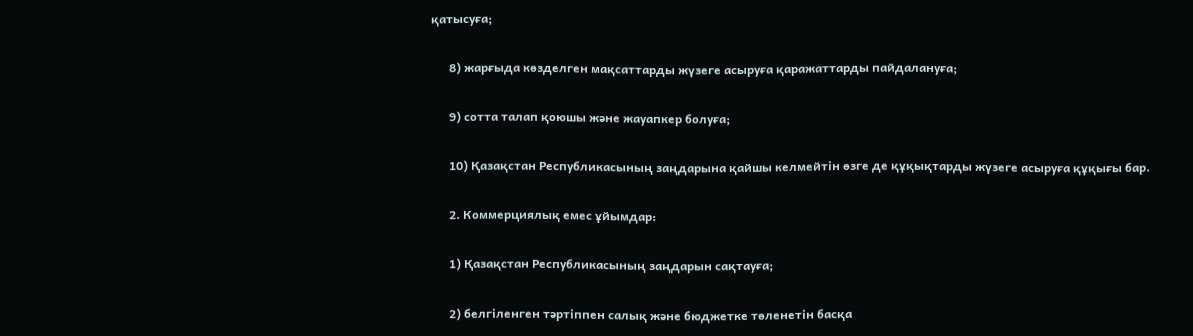қатысуға;

      8) жарғыда көзделген мақсаттарды жүзеге асыруға қаражаттарды пайдалануға;

      9) сотта талап қоюшы және жауапкер болуға;

      10) Қазақстан Республикасының заңдарына қайшы келмейтін өзге де құқықтарды жүзеге асыруға құқығы бар.

      2. Коммерциялық емес ұйымдар:

      1) Қазақстан Республикасының заңдарын сақтауға;

      2) белгіленген тәртіппен салық және бюджетке төленетін басқа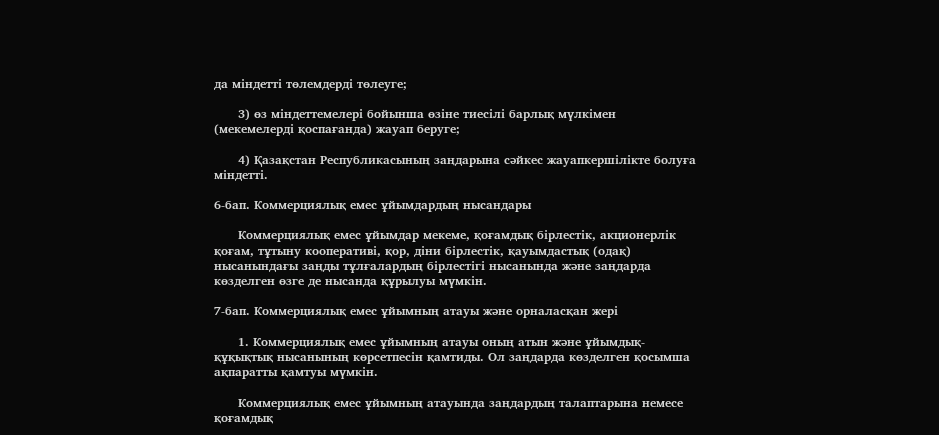да міндетті төлемдерді төлеуге;

      3) өз міндеттемелері бойынша өзіне тиесілі барлық мүлкімен (мекемелерді қоспағанда) жауап беруге;

      4) Қазақстан Республикасының заңдарына сәйкес жауапкершілікте болуға міндетті.

6-бап. Коммерциялық емес ұйымдардың нысандары

      Коммерциялық емес ұйымдар мекеме, қоғамдық бірлестік, акционерлік қоғам, тұтыну кооперативі, қор, діни бірлестік, қауымдастық (одақ) нысанындағы заңды тұлғалардың бірлестігі нысанында және заңдарда көзделген өзге де нысанда құрылуы мүмкін.

7-бап. Коммерциялық емес ұйымның атауы және орналасқан жері

      1. Коммерциялық емес ұйымның атауы оның атын және ұйымдық-құқықтық нысанының көрсетпесін қамтиды. Ол заңдарда көзделген қосымша ақпаратты қамтуы мүмкін.

      Коммерциялық емес ұйымның атауында заңдардың талаптарына немесе қоғамдық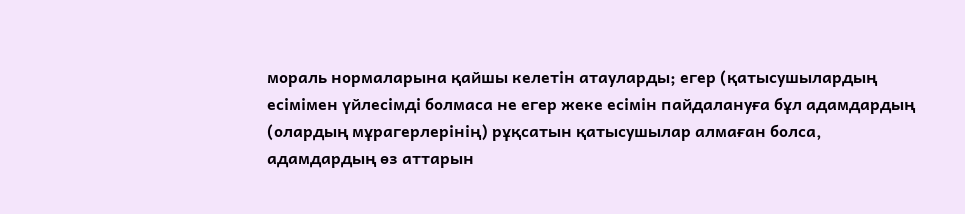мораль нормаларына қайшы келетін атауларды; егер (қатысушылардың есімімен үйлесімді болмаса не егер жеке есімін пайдалануға бұл адамдардың (олардың мұрагерлерінің) рұқсатын қатысушылар алмаған болса, адамдардың өз аттарын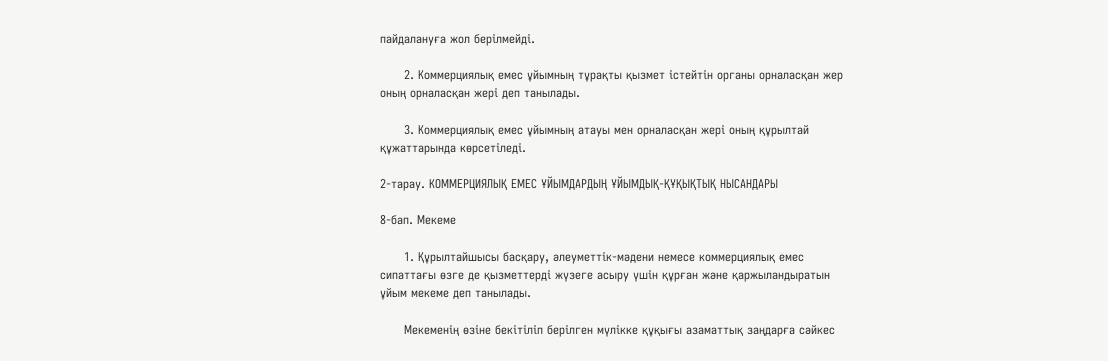пайдалануға жол берілмейді.

      2. Коммерциялық емес ұйымның тұрақты қызмет істейтін органы орналасқан жер оның орналасқан жері деп танылады.

      3. Коммерциялық емес ұйымның атауы мен орналасқан жері оның құрылтай құжаттарында көрсетіледі.

2-тарау. КОММЕРЦИЯЛЫҚ ЕМЕС ҰЙЫМДАРДЫҢ ҰЙЫМДЫҚ-ҚҰҚЫҚТЫҚ НЫСАНДАРЫ

8-бап. Мекеме

      1. Құрылтайшысы басқару, әлеуметтік-мәдени немесе коммерциялық емес сипаттағы өзге де қызметтерді жүзеге асыру үшін құрған және қаржыландыратын ұйым мекеме деп танылады.

      Мекеменің өзіне бекітіліп берілген мүлікке құқығы азаматтық заңдарға сәйкес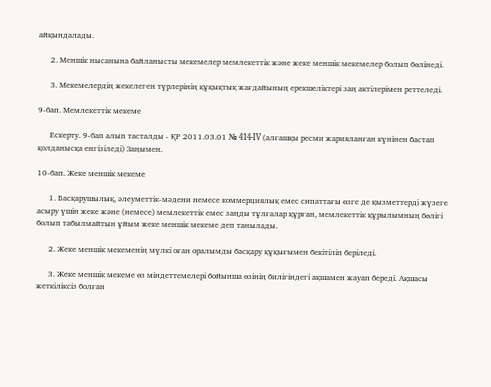айқындалады.

      2. Меншік нысанына байланысты мекемелер мемлекеттік және жеке меншік мекемелер болып бөлінеді.

      3. Мекемелердің жекелеген түрлерінің құқықтық жағдайының ерекшеліктері заң актілерімен реттеледі.

9-бап. Мемлекеттік мекеме

      Ескерту. 9-бап алып тасталды - ҚР 2011.03.01 № 414-IV (алғашқы ресми жарияланған күнінен бастап қолданысқа енгізіледі) Заңымен.

10-бап. Жеке меншік мекеме

      1. Басқарушылық, әлеуметтік-мәдени немесе коммерциялық емес сипаттағы өзге де қызметтерді жүзеге асыру үшін жеке және (немесе) мемлекеттік емес заңды тұлғалар құрған, мемлекеттік құрылымның бөлігі болып табылмайтын ұйым жеке меншік мекеме деп танылады.

      2. Жеке меншік мекеменің мүлкі оған оралымды басқару құқығымен бекітіліп беріледі.

      3. Жеке меншік мекеме өз міндеттемелері бойынша өзінің билігіндегі ақшамен жауап береді. Ақшасы жеткіліксіз болған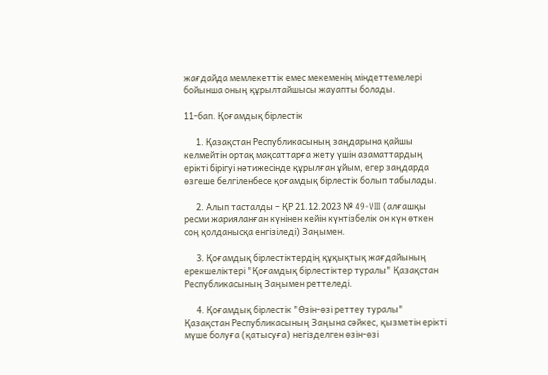жағдайда мемлекеттік емес мекеменің міндеттемелері бойынша оның құрылтайшысы жауапты болады.

11-бап. Қоғамдық бірлестік

      1. Қазақстан Республикасының заңдарына қайшы келмейтін ортақ мақсаттарға жету үшін азаматтардың ерікті бірігуі нәтижесінде құрылған ұйым, егер заңдарда өзгеше белгіленбесе қоғамдық бірлестік болып табылады.

      2. Алып тасталды – ҚР 21.12.2023 № 49-VIII (алғашқы ресми жарияланған күнінен кейін күнтізбелік он күн өткен соң қолданысқа енгізіледі) Заңымен.

      3. Қоғамдық бірлестіктердің құқықтық жағдайының ерекшеліктері "Қоғамдық бірлестіктер туралы" Қазақстан Республикасының Заңымен реттеледі.

      4. Қоғамдық бірлестік "Өзін-өзі реттеу туралы" Қазақстан Республикасының Заңына сәйкес, қызметін ерікті мүше болуға (қатысуға) негізделген өзін-өзі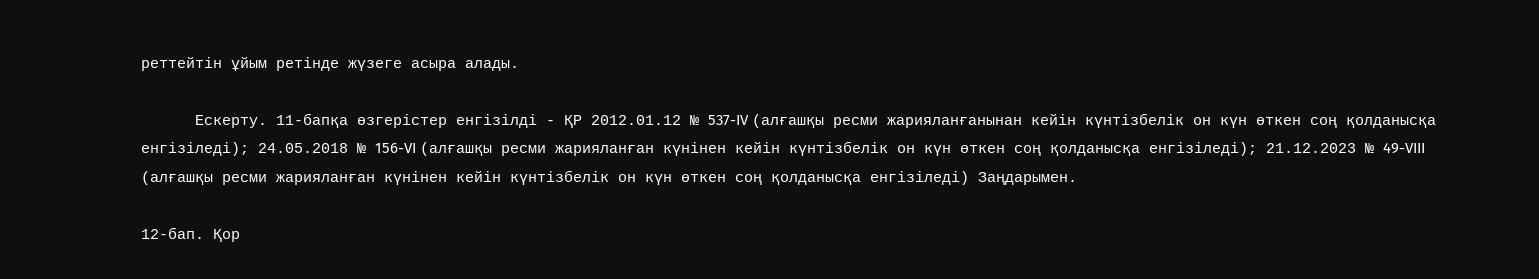реттейтін ұйым ретінде жүзеге асыра алады.

      Ескерту. 11-бапқа өзгерістер енгізілді - ҚР 2012.01.12 № 537-IV (алғашқы ресми жарияланғанынан кейін күнтізбелік он күн өткен соң қолданысқа енгізіледі); 24.05.2018 № 156-VI (алғашқы ресми жарияланған күнінен кейін күнтізбелік он күн өткен соң қолданысқа енгізіледі); 21.12.2023 № 49-VIII (алғашқы ресми жарияланған күнінен кейін күнтізбелік он күн өткен соң қолданысқа енгізіледі) Заңдарымен.

12-бап. Қор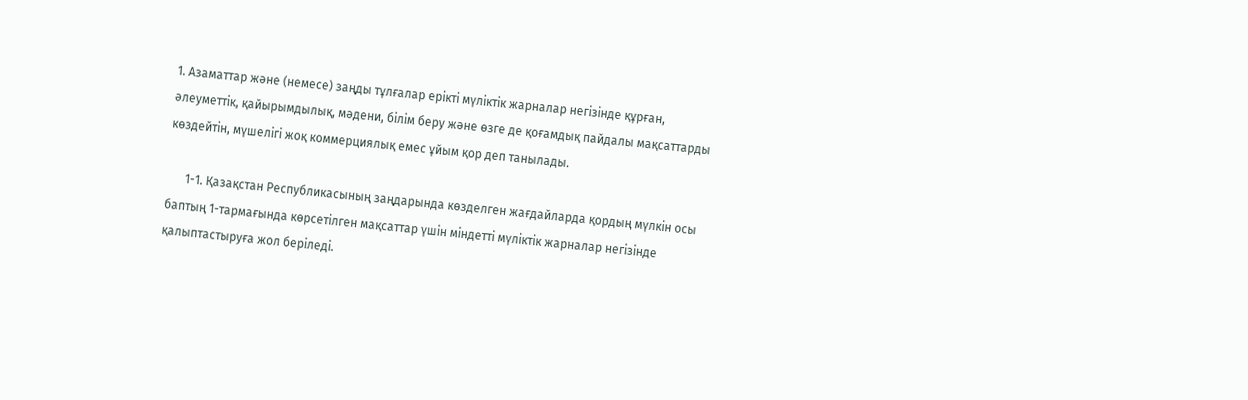1. Азаматтар және (немесе) заңды тұлғалар ерікті мүліктік жарналар негізінде құрған, әлеуметтік, қайырымдылық, мәдени, білім беру және өзге де қоғамдық пайдалы мақсаттарды көздейтін, мүшелігі жоқ коммерциялық емес ұйым қор деп танылады.

      1-1. Қазақстан Республикасының заңдарында көзделген жағдайларда қордың мүлкін осы баптың 1-тармағында көрсетілген мақсаттар үшін міндетті мүліктік жарналар негізінде қалыптастыруға жол беріледі.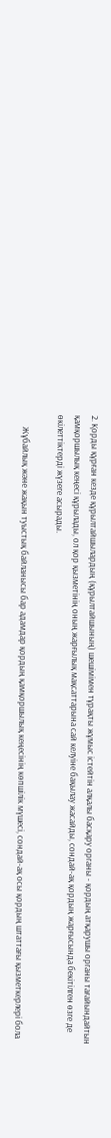2. Қорды құрған кезде құрылтайшылардың (құрылтайшының) шешімімен тұрақты жұмыс істейтін алқалы басқару органы - қордың атқарушы органы тағайындайтын қамқоршылық кеңесі құрылады, ол қор қызметінің оның жарғылық мақсаттарына сай келуіне бақылау жасайды, сондай-ақ қордың жарғысында бекітілген өзге де өкілеттіктерді жүзеге асырады.

      Жұбайлық және жақын туыстық байланысы бар адамдар қордың қамқоршылық кеңесінің көпшілік мүшесі, сондай-ақ осы қордың штаттағы қызметкерлері бола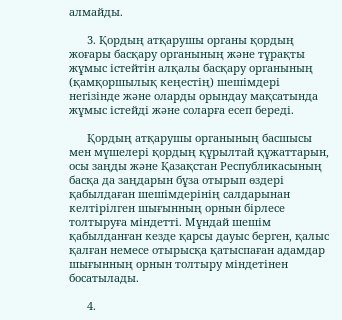алмайды.

      3. Қордың атқарушы органы қордың жоғары басқару органының және тұрақты жұмыс істейтін алқалы басқару органының (қамқоршылық кеңестің) шешімдері негізінде және оларды орындау мақсатында жұмыс істейді және соларға есеп береді.

      Қордың атқарушы органының басшысы мен мүшелері қордың құрылтай құжаттарын, осы заңды және Қазақстан Республикасының басқа да заңдарын бұза отырып өздері қабылдаған шешімдерінің салдарынан келтірілген шығынның орнын бірлесе толтыруға міндетті. Мұндай шешім қабылданған кезде қарсы дауыс берген, қалыс қалған немесе отырысқа қатыспаған адамдар шығынның орнын толтыру міндетінен босатылады.

      4.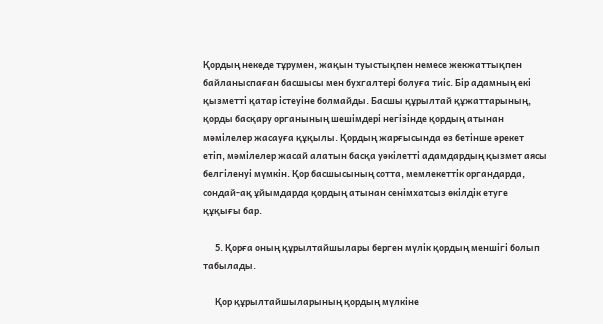Қордың некеде тұрумен, жақын туыстықпен немесе жекжаттықпен байланыспаған басшысы мен бухгалтері болуға тиіс. Бір адамның екі қызметті қатар істеуіне болмайды. Басшы құрылтай құжаттарының, қорды басқару органының шешімдері негізінде қордың атынан мәмілелер жасауға құқылы. Қордың жарғысында өз бетінше әрекет етіп, мәмілелер жасай алатын басқа уәкілетті адамдардың қызмет аясы белгіленуі мүмкін. Қор басшысының сотта, мемлекеттік органдарда, сондай-ақ ұйымдарда қордың атынан сенімхатсыз өкілдік етуге құқығы бар.

      5. Қорға оның құрылтайшылары берген мүлік қордың меншігі болып табылады.

      Қор құрылтайшыларының қордың мүлкіне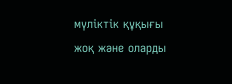мүліктік құқығы жоқ және оларды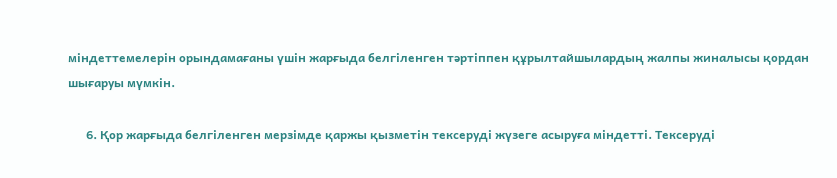міндеттемелерін орындамағаны үшін жарғыда белгіленген тәртіппен құрылтайшылардың жалпы жиналысы қордан шығаруы мүмкін.

      6. Қор жарғыда белгіленген мерзімде қаржы қызметін тексеруді жүзеге асыруға міндетті. Тексеруді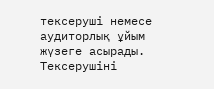тексеруші немесе аудиторлық ұйым жүзеге асырады. Тексерушіні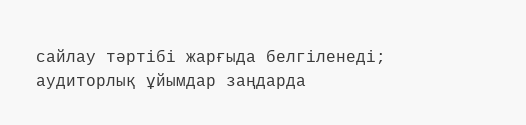сайлау тәртібі жарғыда белгіленеді; аудиторлық ұйымдар заңдарда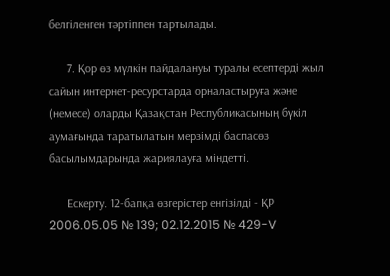белгіленген тәртіппен тартылады.

      7. Қор өз мүлкін пайдалануы туралы есептерді жыл сайын интернет-ресурстарда орналастыруға және (немесе) оларды Қазақстан Республикасының бүкіл аумағында таратылатын мерзімді баспасөз басылымдарында жариялауға міндетті.

      Ескерту. 12-бапқа өзгерістер енгізілді - ҚР 2006.05.05 № 139; 02.12.2015 № 429-V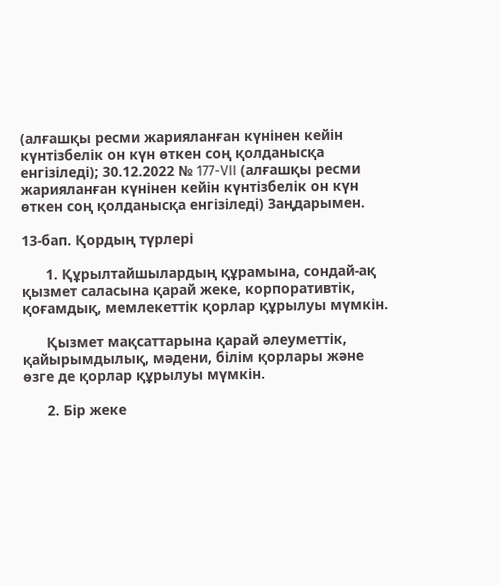(алғашқы ресми жарияланған күнінен кейін күнтізбелік он күн өткен соң қолданысқа енгізіледі); 30.12.2022 № 177-VII (алғашқы ресми жарияланған күнінен кейін күнтізбелік он күн өткен соң қолданысқа енгізіледі) Заңдарымен.

13-бап. Қордың түрлері

      1. Құрылтайшылардың құрамына, сондай-ақ қызмет саласына қарай жеке, корпоративтік, қоғамдық, мемлекеттік қорлар құрылуы мүмкін.

      Қызмет мақсаттарына қарай әлеуметтік, қайырымдылық, мәдени, білім қорлары және өзге де қорлар құрылуы мүмкін.

      2. Бір жеке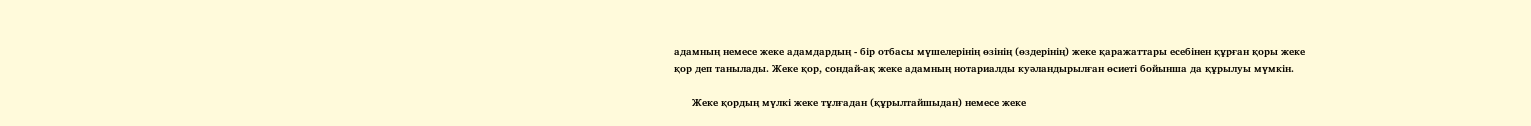адамның немесе жеке адамдардың - бір отбасы мүшелерінің өзінің (өздерінің) жеке қаражаттары есебінен құрған қоры жеке қор деп танылады. Жеке қор, сондай-ақ жеке адамның нотариалды куәландырылған өсиеті бойынша да құрылуы мүмкін.

      Жеке қордың мүлкі жеке тұлғадан (құрылтайшыдан) немесе жеке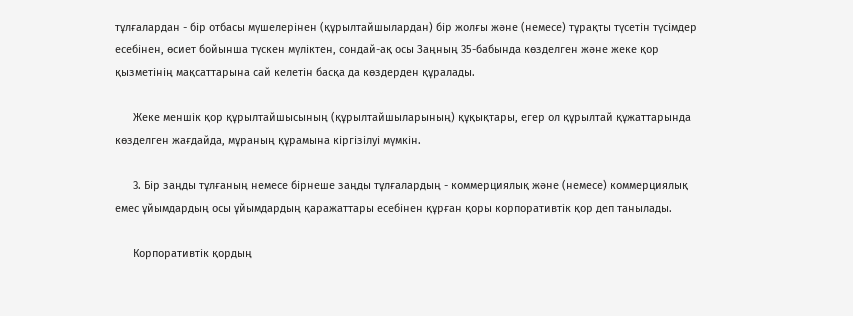тұлғалардан - бір отбасы мүшелерінен (құрылтайшылардан) бір жолғы және (немесе) тұрақты түсетін түсімдер есебінен, өсиет бойынша түскен мүліктен, сондай-ақ осы Заңның 35-бабында көзделген және жеке қор қызметінің мақсаттарына сай келетін басқа да көздерден құралады.

      Жеке меншік қор құрылтайшысының (құрылтайшыларының) құқықтары, егер ол құрылтай құжаттарында көзделген жағдайда, мұраның құрамына кіргізілуі мүмкін.

      3. Бір заңды тұлғаның немесе бірнеше заңды тұлғалардың - коммерциялық және (немесе) коммерциялық емес ұйымдардың осы ұйымдардың қаражаттары есебінен құрған қоры корпоративтік қор деп танылады.

      Корпоративтік қордың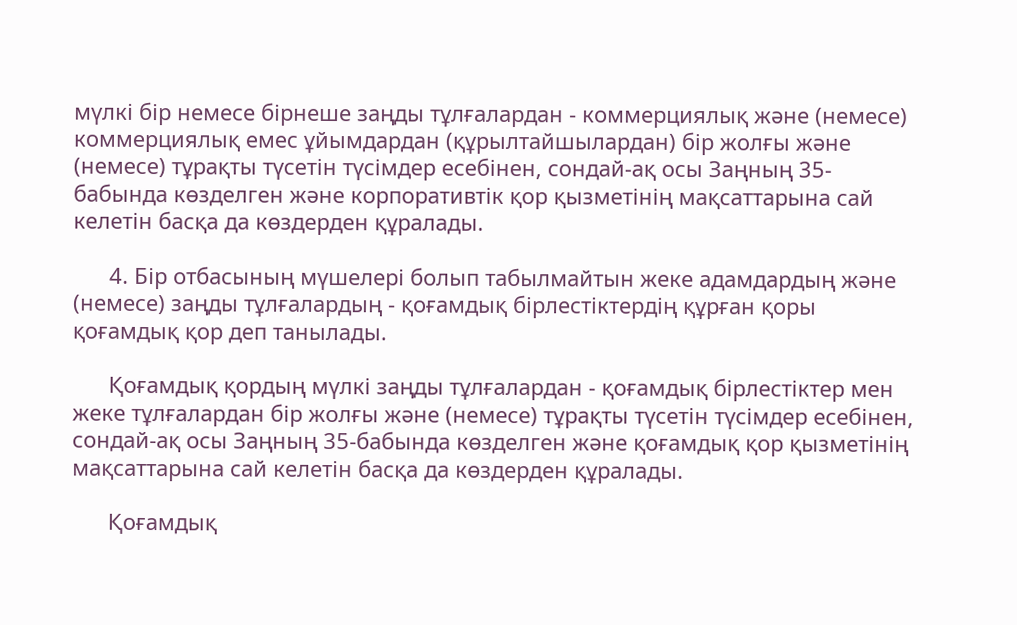мүлкі бір немесе бірнеше заңды тұлғалардан - коммерциялық және (немесе) коммерциялық емес ұйымдардан (құрылтайшылардан) бір жолғы және (немесе) тұрақты түсетін түсімдер есебінен, сондай-ақ осы Заңның 35-бабында көзделген және корпоративтік қор қызметінің мақсаттарына сай келетін басқа да көздерден құралады.

      4. Бір отбасының мүшелері болып табылмайтын жеке адамдардың және (немесе) заңды тұлғалардың - қоғамдық бірлестіктердің құрған қоры қоғамдық қор деп танылады.

      Қоғамдық қордың мүлкі заңды тұлғалардан - қоғамдық бірлестіктер мен жеке тұлғалардан бір жолғы және (немесе) тұрақты түсетін түсімдер есебінен, сондай-ақ осы Заңның 35-бабында көзделген және қоғамдық қор қызметінің мақсаттарына сай келетін басқа да көздерден құралады.

      Қоғамдық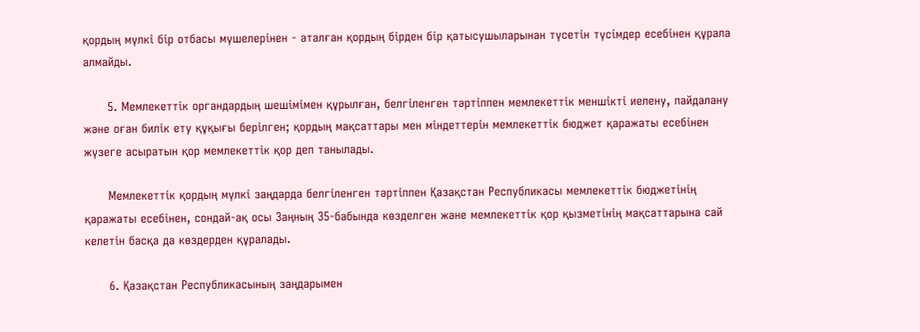қордың мүлкі бір отбасы мүшелерінен - аталған қордың бірден бір қатысушыларынан түсетін түсімдер есебінен құрала алмайды.

      5. Мемлекеттік органдардың шешімімен құрылған, белгіленген тәртіппен мемлекеттік меншікті иелену, пайдалану және оған билік ету құқығы берілген; қордың мақсаттары мен міндеттерін мемлекеттік бюджет қаражаты есебінен жүзеге асыратын қор мемлекеттік қор деп танылады.

      Мемлекеттік қордың мүлкі заңдарда белгіленген тәртіппен Қазақстан Республикасы мемлекеттік бюджетінің қаражаты есебінен, сондай-ақ осы Заңның 35-бабында көзделген және мемлекеттік қор қызметінің мақсаттарына сай келетін басқа да көздерден құралады.

      6. Қазақстан Республикасының заңдарымен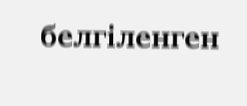белгіленген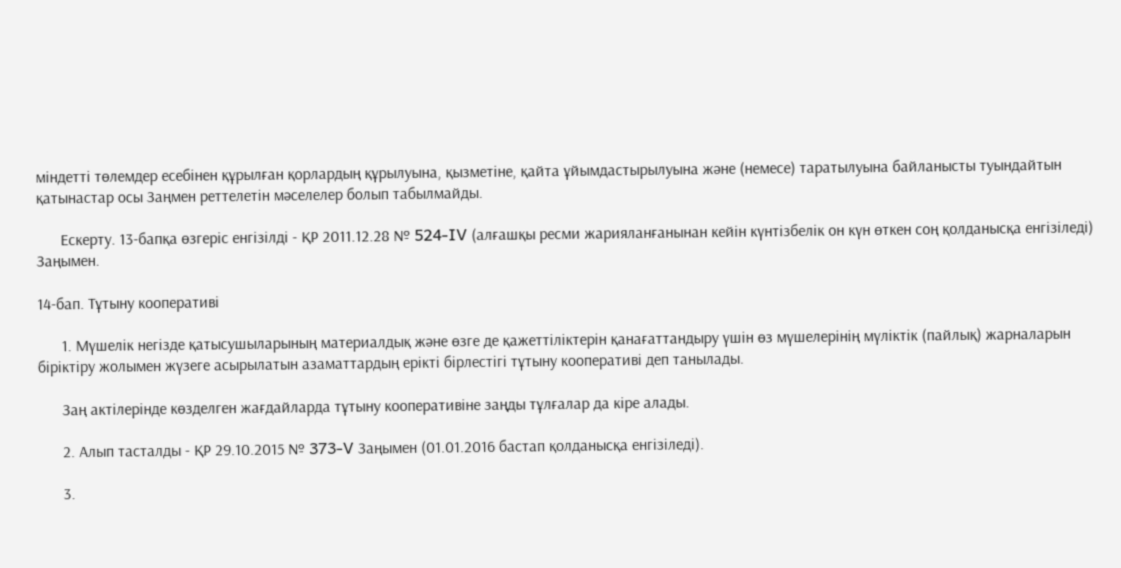міндетті төлемдер есебінен құрылған қорлардың құрылуына, қызметіне, қайта ұйымдастырылуына және (немесе) таратылуына байланысты туындайтын қатынастар осы Заңмен реттелетін мәселелер болып табылмайды.

      Ескерту. 13-бапқа өзгеріс енгізілді - ҚР 2011.12.28 № 524-IV (алғашқы ресми жарияланғанынан кейін күнтізбелік он күн өткен соң қолданысқа енгізіледі) Заңымен.

14-бап. Тұтыну кооперативі

      1. Мүшелік негізде қатысушыларының материалдық және өзге де қажеттіліктерін қанағаттандыру үшін өз мүшелерінің мүліктік (пайлық) жарналарын біріктіру жолымен жүзеге асырылатын азаматтардың ерікті бірлестігі тұтыну кооперативі деп танылады.

      Заң актілерінде көзделген жағдайларда тұтыну кооперативіне заңды тұлғалар да кіре алады.

      2. Алып тасталды - ҚР 29.10.2015 № 373-V Заңымен (01.01.2016 бастап қолданысқа енгізіледі).

      3.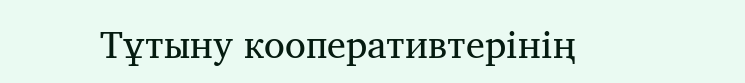Тұтыну кооперативтерінің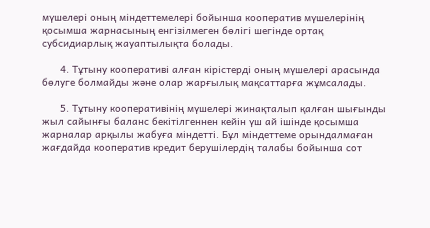мүшелері оның міндеттемелері бойынша кооператив мүшелерінің қосымша жарнасының енгізілмеген бөлігі шегінде ортақ субсидиарлық жауаптылықта болады.

      4. Тұтыну кооперативі алған кірістерді оның мүшелері арасында бөлуге болмайды және олар жарғылық мақсаттарға жұмсалады.

      5. Тұтыну кооперативінің мүшелері жинақталып қалған шығынды жыл сайынғы баланс бекітілгеннен кейін үш ай ішінде қосымша жарналар арқылы жабуға міндетті. Бұл міндеттеме орындалмаған жағдайда кооператив кредит берушілердің талабы бойынша сот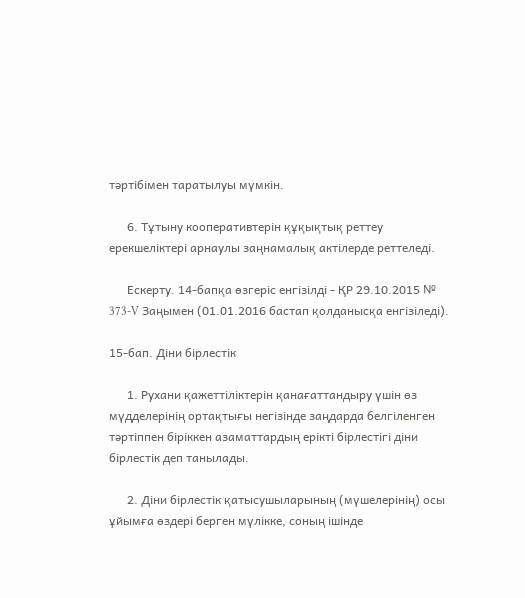тәртібімен таратылуы мүмкін.

      6. Тұтыну кооперативтерін құқықтық реттеу ерекшеліктері арнаулы заңнамалық актілерде реттеледі.

      Ескерту. 14-бапқа өзгеріс енгізілді - ҚР 29.10.2015 № 373-V Заңымен (01.01.2016 бастап қолданысқа енгізіледі).

15-бап. Діни бірлестік

      1. Рухани қажеттіліктерін қанағаттандыру үшін өз мүдделерінің ортақтығы негізінде заңдарда белгіленген тәртіппен біріккен азаматтардың ерікті бірлестігі діни бірлестік деп танылады.

      2. Діни бірлестік қатысушыларының (мүшелерінің) осы ұйымға өздері берген мүлікке, соның ішінде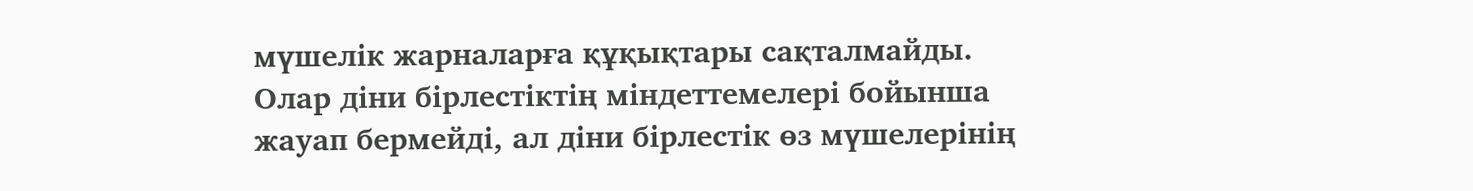мүшелік жарналарға құқықтары сақталмайды. Олар діни бірлестіктің міндеттемелері бойынша жауап бермейді, ал діни бірлестік өз мүшелерінің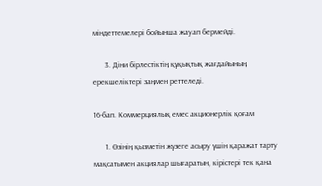міндеттемелері бойынша жауап бермейді.

      3. Діни бірлестіктің құқықтық жағдайының ерекшеліктері заңмен реттеледі.

16-бап. Коммерциялық емес акционерлік қоғам

      1. Өзінің қызметін жүзеге асыру үшін қаражат тарту мақсатымен акциялар шығаратын, кірістері тек қана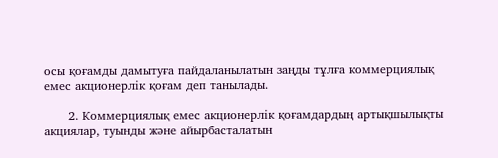осы қоғамды дамытуға пайдаланылатын заңды тұлға коммерциялық емес акционерлік қоғам деп танылады.

      2. Коммерциялық емес акционерлік қоғамдардың артықшылықты акциялар, туынды және айырбасталатын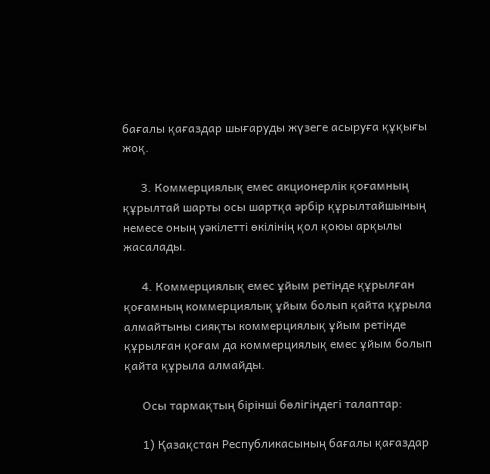бағалы қағаздар шығаруды жүзеге асыруға құқығы жоқ.

      3. Коммерциялық емес акционерлік қоғамның құрылтай шарты осы шартқа әрбір құрылтайшының немесе оның уәкілетті өкілінің қол қоюы арқылы жасалады.

      4. Коммерциялық емес ұйым ретінде құрылған қоғамның коммерциялық ұйым болып қайта құрыла алмайтыны сияқты коммерциялық ұйым ретінде құрылған қоғам да коммерциялық емес ұйым болып қайта құрыла алмайды.

      Осы тармақтың бірінші бөлігіндегі талаптар:

      1) Қазақстан Республикасының бағалы қағаздар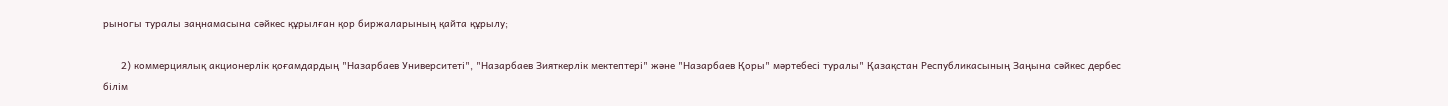рыногы туралы заңнамасына сәйкес құрылған қор биржаларының қайта құрылу;

      2) коммерциялық акционерлік қоғамдардың "Назарбаев Университеті", "Назарбаев Зияткерлік мектептері" және "Назарбаев Қоры" мәртебесі туралы" Қазақстан Республикасының Заңына сәйкес дербес білім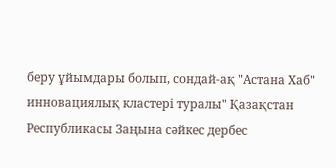беру ұйымдары болып, сондай-ақ "Астана Хаб" инновациялық кластері туралы" Қазақстан Республикасы Заңына сәйкес дербес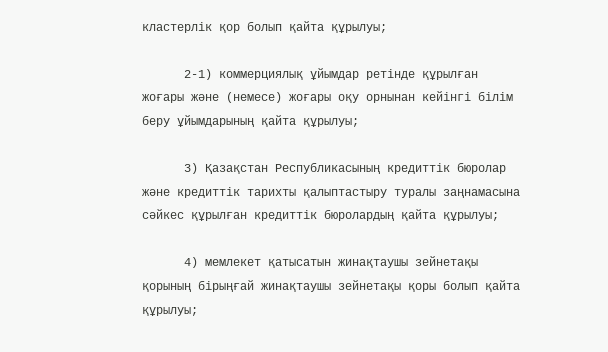кластерлік қор болып қайта құрылуы;

      2-1) коммерциялық ұйымдар ретінде құрылған жоғары және (немесе) жоғары оқу орнынан кейінгі білім беру ұйымдарының қайта құрылуы;

      3) Қазақстан Республикасының кредиттік бюролар және кредиттік тарихты қалыптастыру туралы заңнамасына сәйкес құрылған кредиттік бюролардың қайта құрылуы;

      4) мемлекет қатысатын жинақтаушы зейнетақы қорының бірыңғай жинақтаушы зейнетақы қоры болып қайта құрылуы;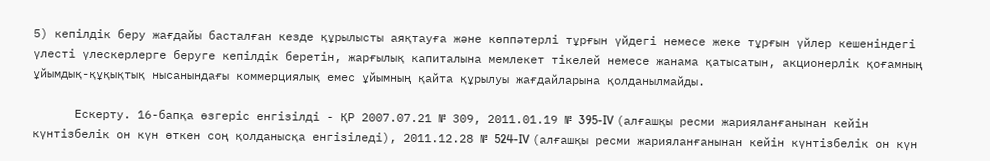5) кепілдік беру жағдайы басталған кезде құрылысты аяқтауға және көппәтерлі тұрғын үйдегі немесе жеке тұрғын үйлер кешеніндегі үлесті үлескерлерге беруге кепілдік беретін, жарғылық капиталына мемлекет тікелей немесе жанама қатысатын, акционерлік қоғамның ұйымдық-құқықтық нысанындағы коммерциялық емес ұйымның қайта құрылуы жағдайларына қолданылмайды.

      Ескерту. 16-бапқа өзгеріс енгізілді - ҚР 2007.07.21 № 309, 2011.01.19 № 395-IV (алғашқы ресми жарияланғанынан кейін күнтізбелік он күн өткен соң қолданысқа енгізіледі), 2011.12.28 № 524-IV (алғашқы ресми жарияланғанынан кейін күнтізбелік он күн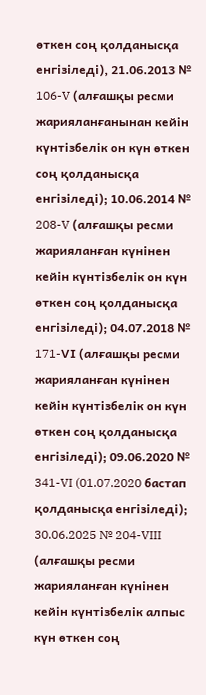өткен соң қолданысқа енгізіледі), 21.06.2013 № 106-V (алғашқы ресми жарияланғанынан кейін күнтізбелік он күн өткен соң қолданысқа енгізіледі); 10.06.2014 № 208-V (алғашқы ресми жарияланған күнінен кейін күнтізбелік он күн өткен соң қолданысқа енгізіледі); 04.07.2018 № 171-VІ (алғашқы ресми жарияланған күнінен кейін күнтізбелік он күн өткен соң қолданысқа енгізіледі); 09.06.2020 № 341-VI (01.07.2020 бастап қолданысқа енгізіледі); 30.06.2025 № 204-VIII (алғашқы ресми жарияланған күнінен кейін күнтізбелік алпыс күн өткен соң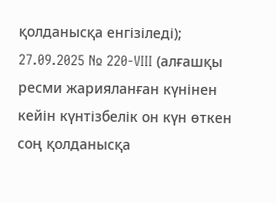қолданысқа енгізіледі); 27.09.2025 № 220-VIII (алғашқы ресми жарияланған күнінен кейін күнтізбелік он күн өткен соң қолданысқа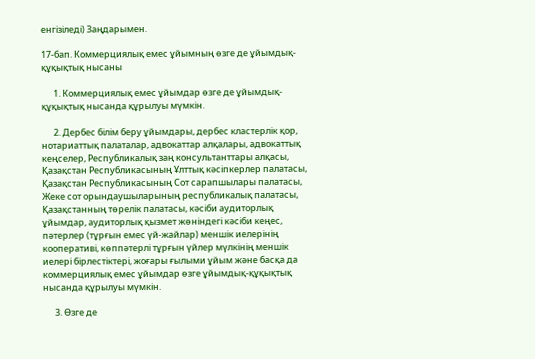енгізіледі) Заңдарымен.

17-бап. Коммерциялық емес ұйымның өзге де ұйымдық-құқықтық нысаны

      1. Коммерциялық емес ұйымдар өзге де ұйымдық-құқықтық нысанда құрылуы мүмкін.

      2. Дербес білім беру ұйымдары, дербес кластерлік қор, нотариаттық палаталар, адвокаттар алқалары, адвокаттық кеңселер, Республикалық заң консультанттары алқасы, Қазақстан Республикасының Ұлттық кәсіпкерлер палатасы, Қазақстан Республикасының Сот сарапшылары палатасы, Жеке сот орындаушыларының республикалық палатасы, Қазақстанның төрелік палатасы, кәсіби аудиторлық ұйымдар, аудиторлық қызмет жөніндегі кәсіби кеңес, пәтерлер (тұрғын емес үй-жайлар) меншік иелерінің кооперативі, көппәтерлі тұрғын үйлер мүлкінің меншік иелері бірлестіктері, жоғары ғылыми ұйым және басқа да коммерциялық емес ұйымдар өзге ұйымдық-құқықтық нысанда құрылуы мүмкін.

      3. Өзге де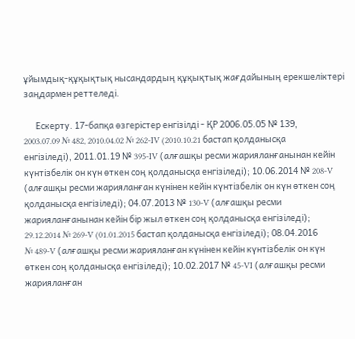ұйымдық-құқықтық нысандардың құқықтық жағдайының ерекшеліктері заңдармен реттеледі.

      Ескерту. 17-бапқа өзгерістер енгізілді - ҚР 2006.05.05 № 139, 2003.07.09 № 482, 2010.04.02 № 262-IV (2010.10.21 бастап қолданысқа енгізіледі), 2011.01.19 № 395-IV (алғашқы ресми жарияланғанынан кейін күнтізбелік он күн өткен соң қолданысқа енгізіледі); 10.06.2014 № 208-V (алғашқы ресми жарияланған күнінен кейін күнтізбелік он күн өткен соң қолданысқа енгізіледі); 04.07.2013 № 130-V (алғашқы ресми жарияланғанынан кейін бір жыл өткен соң қолданысқа енгізіледі); 29.12.2014 № 269-V (01.01.2015 бастап қолданысқа енгізіледі); 08.04.2016 № 489-V (алғашқы ресми жарияланған күнінен кейін күнтізбелік он күн өткен соң қолданысқа енгізіледі); 10.02.2017 № 45-VI (алғашқы ресми жарияланған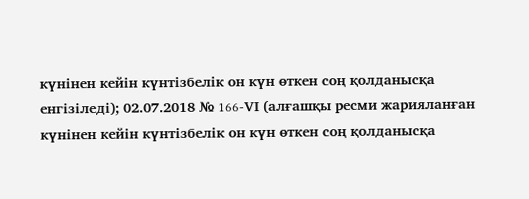күнінен кейін күнтізбелік он күн өткен соң қолданысқа енгізіледі); 02.07.2018 № 166-VІ (алғашқы ресми жарияланған күнінен кейін күнтізбелік он күн өткен соң қолданысқа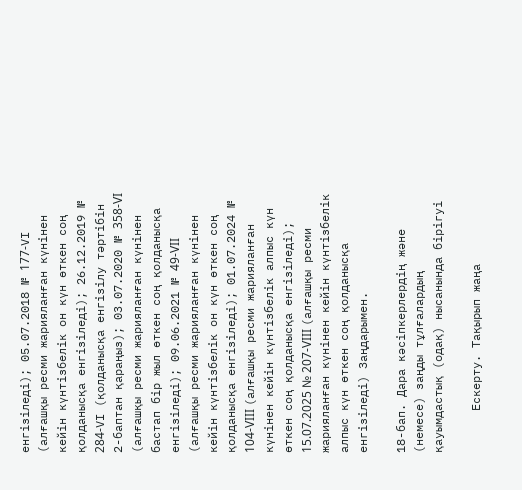енгізіледі); 05.07.2018 № 177-VІ (алғашқы ресми жарияланған күнінен кейін күнтізбелік он күн өткен соң қолданысқа енгізіледі); 26.12.2019 № 284-VІ (қолданысқа енгізілу тәртібін 2-баптан қараңыз); 03.07.2020 № 358-VI (алғашқы ресми жарияланған күнінен бастап бір жыл өткен соң қолданысқа енгізіледі); 09.06.2021 № 49-VII (алғашқы ресми жарияланған күнінен кейін күнтізбелік он күн өткен соң қолданысқа енгізіледі); 01.07.2024 № 104-VIII (алғашқы ресми жарияланған күнінен кейін күнтізбелік алпыс күн өткен соң қолданысқа енгізіледі); 15.07.2025 № 207-VIII (алғашқы ресми жарияланған күнінен кейін күнтізбелік алпыс күн өткен соң қолданысқа енгізіледі) Заңдарымен.

18-бап. Дара кәсіпкерлердің және (немесе) заңды тұлғалардың қауымдастық (одақ) нысанында бірігуі

      Ескерту. Тақырып жаңа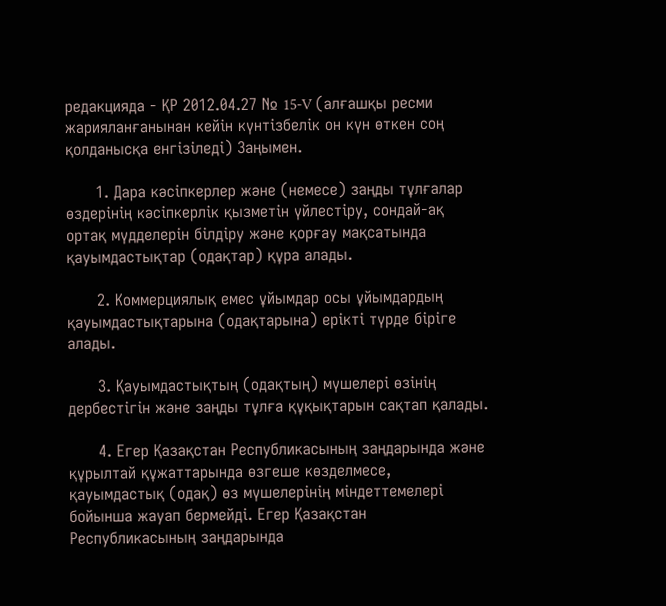редакцияда - ҚР 2012.04.27 № 15-V (алғашқы ресми жарияланғанынан кейін күнтізбелік он күн өткен соң қолданысқа енгізіледі) Заңымен.

      1. Дара кәсіпкерлер және (немесе) заңды тұлғалар өздерінің кәсіпкерлік қызметін үйлестіру, сондай-ақ ортақ мүдделерін білдіру және қорғау мақсатында қауымдастықтар (одақтар) құра алады.

      2. Коммерциялық емес ұйымдар осы ұйымдардың қауымдастықтарына (одақтарына) ерікті түрде біріге алады.

      3. Қауымдастықтың (одақтың) мүшелері өзінің дербестігін және заңды тұлға құқықтарын сақтап қалады.

      4. Егер Қазақстан Республикасының заңдарында және құрылтай құжаттарында өзгеше көзделмесе, қауымдастық (одақ) өз мүшелерінің міндеттемелері бойынша жауап бермейді. Егер Қазақстан Республикасының заңдарында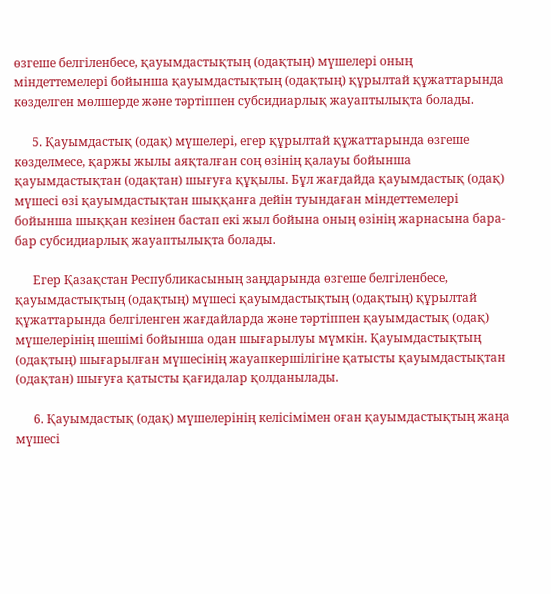өзгеше белгіленбесе, қауымдастықтың (одақтың) мүшелері оның міндеттемелері бойынша қауымдастықтың (одақтың) құрылтай құжаттарында көзделген мөлшерде және тәртіппен субсидиарлық жауаптылықта болады.

      5. Қауымдастық (одақ) мүшелері, егер құрылтай құжаттарында өзгеше көзделмесе, қаржы жылы аяқталған соң өзінің қалауы бойынша қауымдастықтан (одақтан) шығуға құқылы. Бұл жағдайда қауымдастық (одақ) мүшесі өзі қауымдастықтан шыққанға дейін туындаған міндеттемелері бойынша шыққан кезінен бастап екі жыл бойына оның өзінің жарнасына бара-бар субсидиарлық жауаптылықта болады.

      Егер Қазақстан Республикасының заңдарында өзгеше белгіленбесе, қауымдастықтың (одақтың) мүшесі қауымдастықтың (одақтың) құрылтай құжаттарында белгіленген жағдайларда және тәртіппен қауымдастық (одақ) мүшелерінің шешімі бойынша одан шығарылуы мүмкін. Қауымдастықтың (одақтың) шығарылған мүшесінің жауапкершілігіне қатысты қауымдастықтан (одақтан) шығуға қатысты қағидалар қолданылады.

      6. Қауымдастық (одақ) мүшелерінің келісімімен оған қауымдастықтың жаңа мүшесі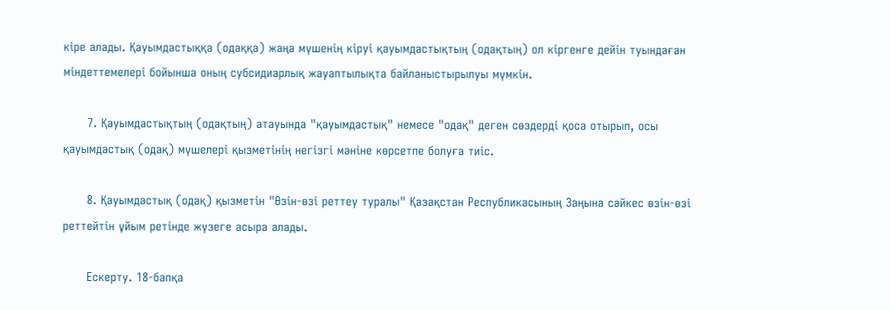кіре алады. Қауымдастыққа (одаққа) жаңа мүшенің кіруі қауымдастықтың (одақтың) ол кіргенге дейін туындаған міндеттемелері бойынша оның субсидиарлық жауаптылықта байланыстырылуы мүмкін.

      7. Қауымдастықтың (одақтың) атауында "қауымдастық" немесе "одақ" деген сөздерді қоса отырып, осы қауымдастық (одақ) мүшелері қызметінің негізгі мәніне көрсетпе болуға тиіс.

      8. Қауымдастық (одақ) қызметін "Өзін-өзі реттеу туралы" Қазақстан Республикасының Заңына сәйкес өзін-өзі реттейтін ұйым ретінде жүзеге асыра алады.

      Ескерту. 18-бапқа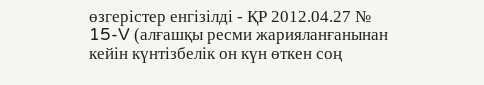өзгерістер енгізілді - ҚР 2012.04.27 № 15-V (алғашқы ресми жарияланғанынан кейін күнтізбелік он күн өткен соң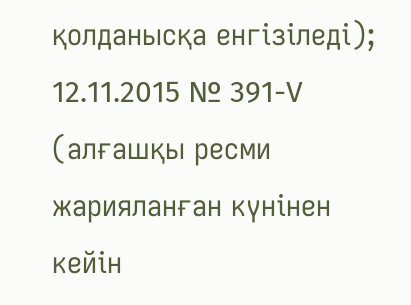қолданысқа енгізіледі); 12.11.2015 № 391-V (алғашқы ресми жарияланған күнінен кейін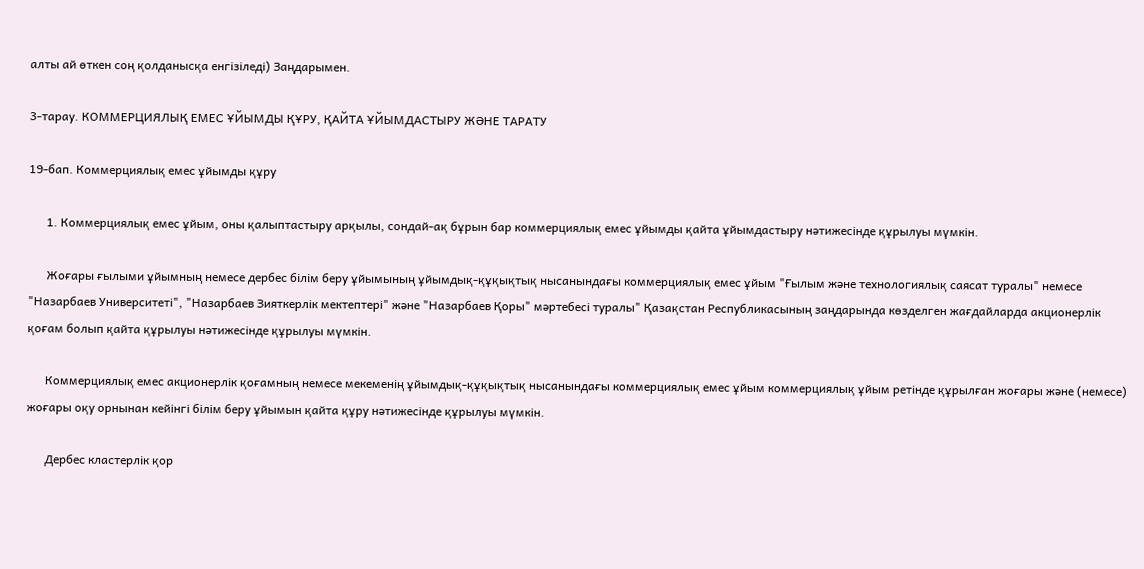алты ай өткен соң қолданысқа енгізіледі) Заңдарымен.

3-тарау. КОММЕРЦИЯЛЫҚ ЕМЕС ҰЙЫМДЫ ҚҰРУ, ҚАЙТА ҰЙЫМДАСТЫРУ ЖӘНЕ ТАРАТУ

19-бап. Коммерциялық емес ұйымды құру

      1. Коммерциялық емес ұйым, оны қалыптастыру арқылы, сондай-ақ бұрын бар коммерциялық емес ұйымды қайта ұйымдастыру нәтижесінде құрылуы мүмкін.

      Жоғары ғылыми ұйымның немесе дербес білім беру ұйымының ұйымдық-құқықтық нысанындағы коммерциялық емес ұйым "Ғылым және технологиялық саясат туралы" немесе "Назарбаев Университеті", "Назарбаев Зияткерлік мектептері" және "Назарбаев Қоры" мәртебесі туралы" Қазақстан Республикасының заңдарында көзделген жағдайларда акционерлік қоғам болып қайта құрылуы нәтижесінде құрылуы мүмкін.

      Коммерциялық емес акционерлік қоғамның немесе мекеменің ұйымдық-құқықтық нысанындағы коммерциялық емес ұйым коммерциялық ұйым ретінде құрылған жоғары және (немесе) жоғары оқу орнынан кейінгі білім беру ұйымын қайта құру нәтижесінде құрылуы мүмкін.

      Дербес кластерлік қор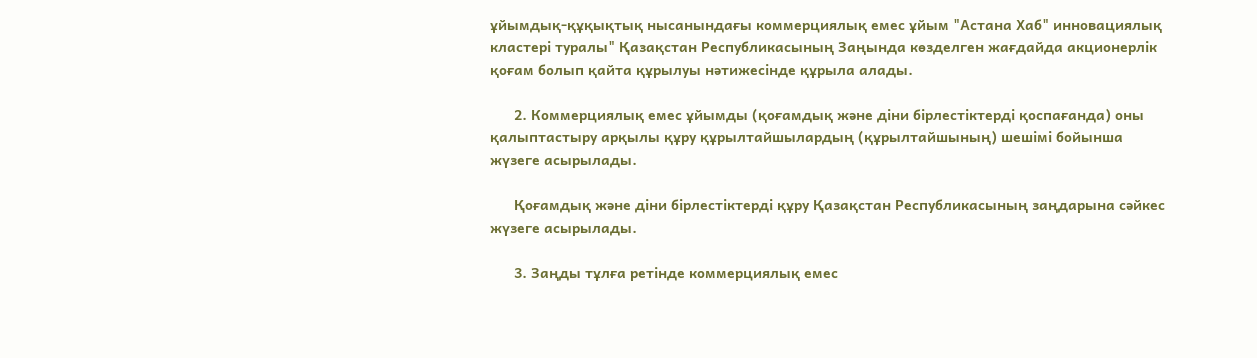ұйымдық-құқықтық нысанындағы коммерциялық емес ұйым "Астана Хаб" инновациялық кластері туралы" Қазақстан Республикасының Заңында көзделген жағдайда акционерлік қоғам болып қайта құрылуы нәтижесінде құрыла алады.

      2. Коммерциялық емес ұйымды (қоғамдық және діни бірлестіктерді қоспағанда) оны қалыптастыру арқылы құру құрылтайшылардың (құрылтайшының) шешімі бойынша жүзеге асырылады.

      Қоғамдық және діни бірлестіктерді құру Қазақстан Республикасының заңдарына сәйкес жүзеге асырылады.

      3. Заңды тұлға ретінде коммерциялық емес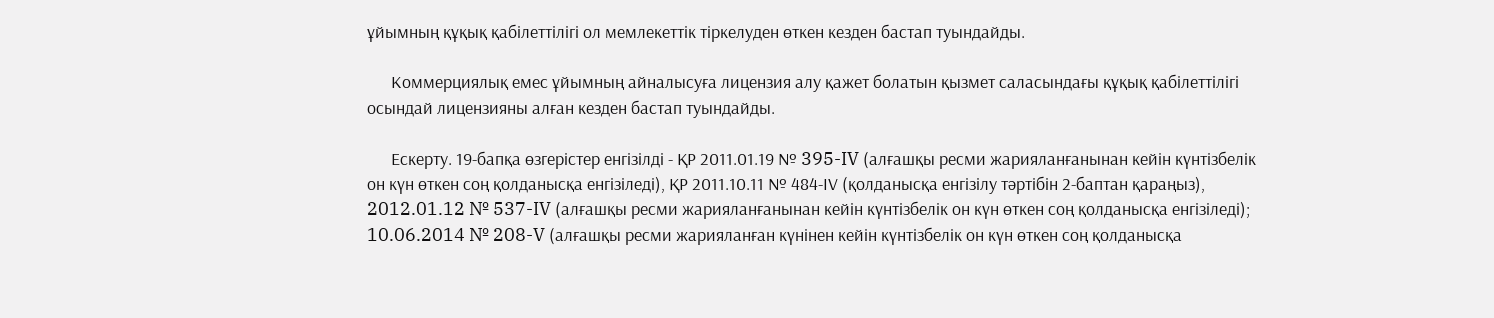ұйымның құқық қабілеттілігі ол мемлекеттік тіркелуден өткен кезден бастап туындайды.

      Коммерциялық емес ұйымның айналысуға лицензия алу қажет болатын қызмет саласындағы құқық қабілеттілігі осындай лицензияны алған кезден бастап туындайды.

      Ескерту. 19-бапқа өзгерістер енгізілді - ҚР 2011.01.19 № 395-IV (алғашқы ресми жарияланғанынан кейін күнтізбелік он күн өткен соң қолданысқа енгізіледі), ҚР 2011.10.11 № 484-ІV (қолданысқа енгізілу тәртібін 2-баптан қараңыз), 2012.01.12 № 537-IV (алғашқы ресми жарияланғанынан кейін күнтізбелік он күн өткен соң қолданысқа енгізіледі); 10.06.2014 № 208-V (алғашқы ресми жарияланған күнінен кейін күнтізбелік он күн өткен соң қолданысқа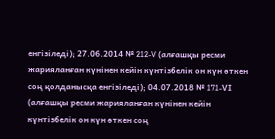енгізіледі); 27.06.2014 № 212-V (алғашқы ресми жарияланған күнінен кейін күнтізбелік он күн өткен соң қолданысқа енгізіледі); 04.07.2018 № 171-VІ (алғашқы ресми жарияланған күнінен кейін күнтізбелік он күн өткен соң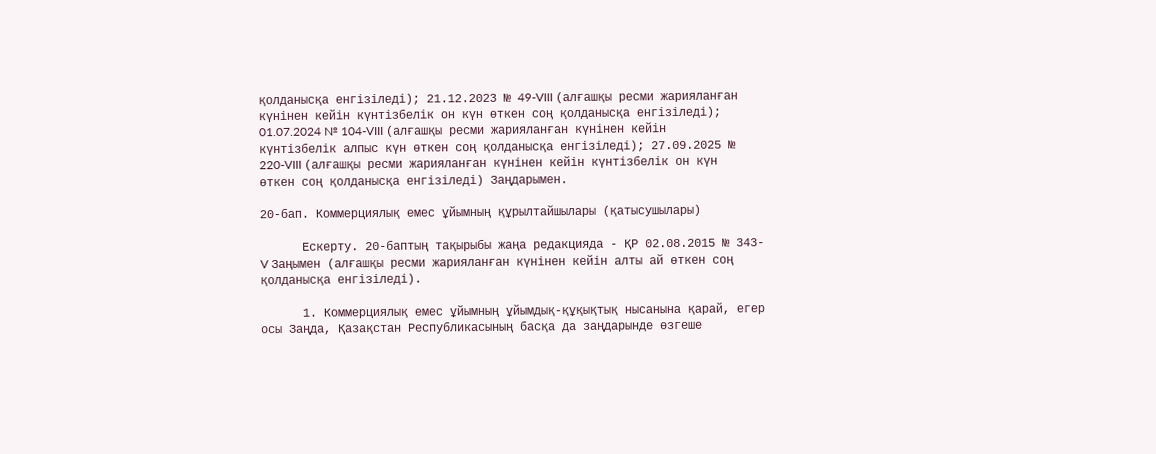қолданысқа енгізіледі); 21.12.2023 № 49-VIII (алғашқы ресми жарияланған күнінен кейін күнтізбелік он күн өткен соң қолданысқа енгізіледі); 01.07.2024 № 104-VIII (алғашқы ресми жарияланған күнінен кейін күнтізбелік алпыс күн өткен соң қолданысқа енгізіледі); 27.09.2025 № 220-VIII (алғашқы ресми жарияланған күнінен кейін күнтізбелік он күн өткен соң қолданысқа енгізіледі) Заңдарымен.

20-бап. Коммерциялық емес ұйымның құрылтайшылары (қатысушылары)

      Ескерту. 20-баптың тақырыбы жаңа редакцияда - ҚР 02.08.2015 № 343-V Заңымен (алғашқы ресми жарияланған күнінен кейін алты ай өткен соң қолданысқа енгізіледі).

      1. Коммерциялық емес ұйымның ұйымдық-құқықтық нысанына қарай, егер осы Заңда, Қазақстан Республикасының басқа да заңдарынде өзгеше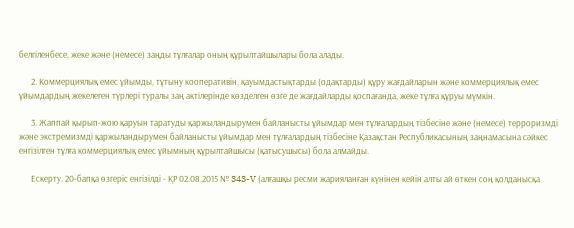белгіленбесе, жеке және (немесе) заңды тұлғалар оның құрылтайшылары бола алады.

      2. Коммерциялық емес ұйымды, тұтыну кооперативін, қауымдастықтарды (одақтарды) құру жағдайларын және коммерциялық емес ұйымдардың жекелеген түрлері туралы заң актілерінде көзделген өзге де жағдайларды қоспағанда, жеке тұлға құруы мүмкін.

      3. Жаппай қырып-жою қаруын таратуды қаржыландырумен байланысты ұйымдар мен тұлғалардың тізбесіне және (немесе) терроризмді және экстремизмді қаржыландырумен байланысты ұйымдар мен тұлғалардың тізбесіне Қазақстан Республикасының заңнамасына сәйкес енгізілген тұлға коммерциялық емес ұйымның құрылтайшысы (қатысушысы) бола алмайды.

      Ескерту. 20-бапқа өзгеріс енгізілді - ҚР 02.08.2015 № 343-V (алғашқы ресми жарияланған күнінен кейін алты ай өткен соң қолданысқа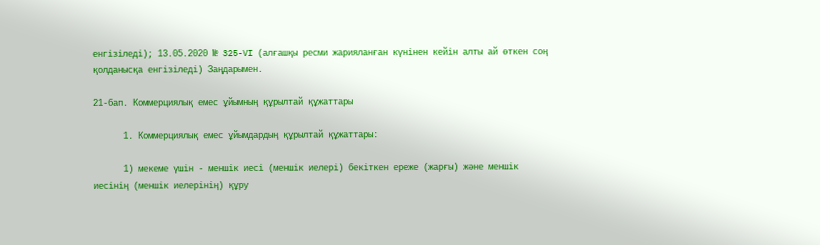енгізіледі); 13.05.2020 № 325-VI (алғашқы ресми жарияланған күнінен кейін алты ай өткен соң қолданысқа енгізіледі) Заңдарымен.

21-бап. Коммерциялық емес ұйымның құрылтай құжаттары

      1. Коммерциялық емес ұйымдардың құрылтай құжаттары:

      1) мекеме үшін - меншік иесі (меншік иелері) бекіткен ереже (жарғы) және меншік иесінің (меншік иелерінің) құру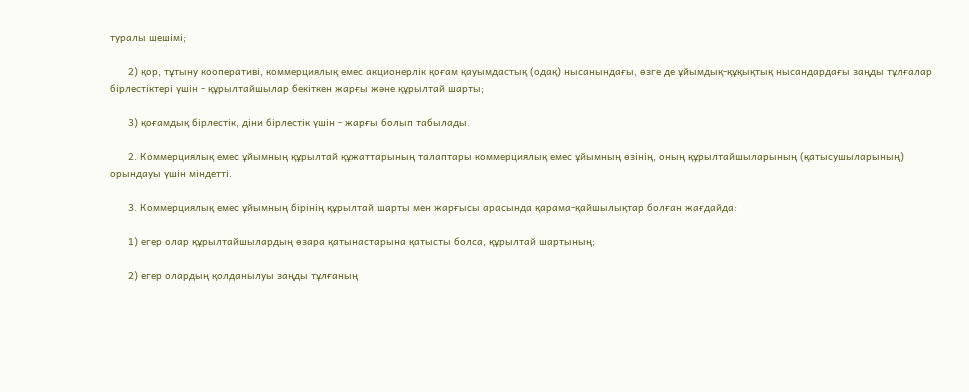туралы шешімі;

      2) қор, тұтыну кооперативі, коммерциялық емес акционерлік қоғам қауымдастық (одақ) нысанындағы, өзге де ұйымдық-құқықтық нысандардағы заңды тұлғалар бірлестіктері үшін - құрылтайшылар бекіткен жарғы және құрылтай шарты;

      3) қоғамдық бірлестік, діни бірлестік үшін - жарғы болып табылады.

      2. Коммерциялық емес ұйымның құрылтай құжаттарының талаптары коммерциялық емес ұйымның өзінің, оның құрылтайшыларының (қатысушыларының) орындауы үшін міндетті.

      3. Коммерциялық емес ұйымның бірінің құрылтай шарты мен жарғысы арасында қарама-қайшылықтар болған жағдайда:

      1) егер олар құрылтайшылардың өзара қатынастарына қатысты болса, құрылтай шартының;

      2) егер олардың қолданылуы заңды тұлғаның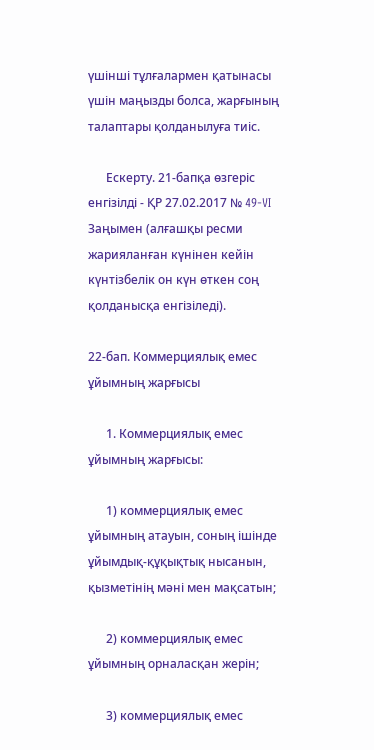үшінші тұлғалармен қатынасы үшін маңызды болса, жарғының талаптары қолданылуға тиіс.

      Ескерту. 21-бапқа өзгеріс енгізілді - ҚР 27.02.2017 № 49-VI Заңымен (алғашқы ресми жарияланған күнінен кейін күнтізбелік он күн өткен соң қолданысқа енгізіледі).

22-бап. Коммерциялық емес ұйымның жарғысы

      1. Коммерциялық емес ұйымның жарғысы:

      1) коммерциялық емес ұйымның атауын, соның ішінде ұйымдық-құқықтық нысанын, қызметінің мәні мен мақсатын;

      2) коммерциялық емес ұйымның орналасқан жерін;

      3) коммерциялық емес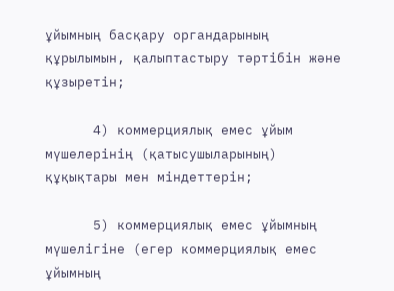ұйымның басқару органдарының құрылымын, қалыптастыру тәртібін және құзыретін;

      4) коммерциялық емес ұйым мүшелерінің (қатысушыларының) құқықтары мен міндеттерін;

      5) коммерциялық емес ұйымның мүшелігіне (егер коммерциялық емес ұйымның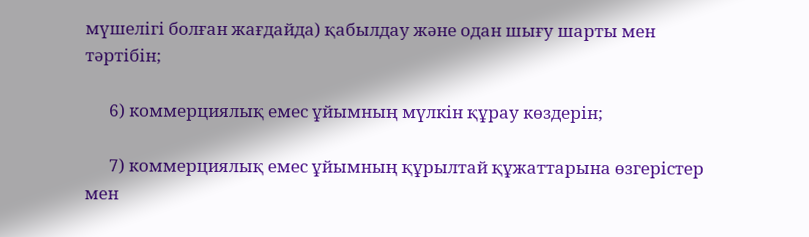мүшелігі болған жағдайда) қабылдау және одан шығу шарты мен тәртібін;

      6) коммерциялық емес ұйымның мүлкін құрау көздерін;

      7) коммерциялық емес ұйымның құрылтай құжаттарына өзгерістер мен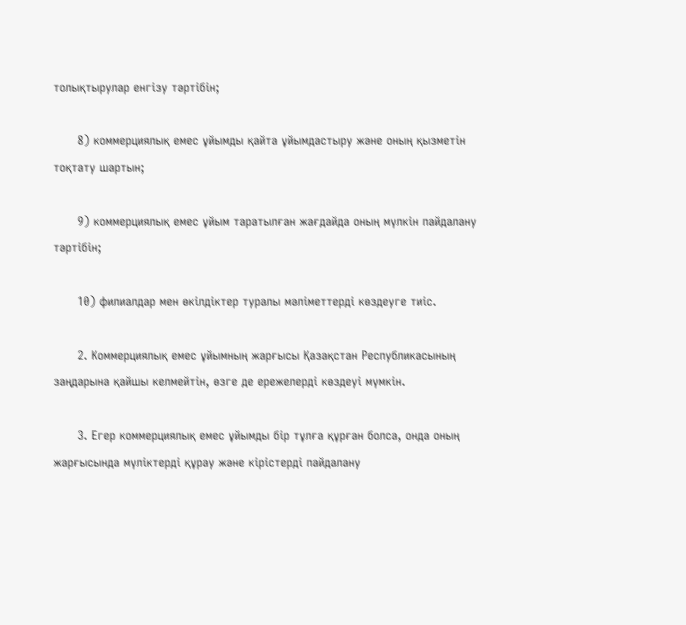толықтырулар енгізу тәртібін;

      8) коммерциялық емес ұйымды қайта ұйымдастыру және оның қызметін тоқтату шартын;

      9) коммерциялық емес ұйым таратылған жағдайда оның мүлкін пайдалану тәртібін;

      10) филиалдар мен өкілдіктер туралы мәліметтерді көздеуге тиіс.

      2. Коммерциялық емес ұйымның жарғысы Қазақстан Республикасының заңдарына қайшы келмейтін, өзге де ережелерді көздеуі мүмкін.

      3. Егер коммерциялық емес ұйымды бір тұлға құрған болса, онда оның жарғысында мүліктерді құрау және кірістерді пайдалану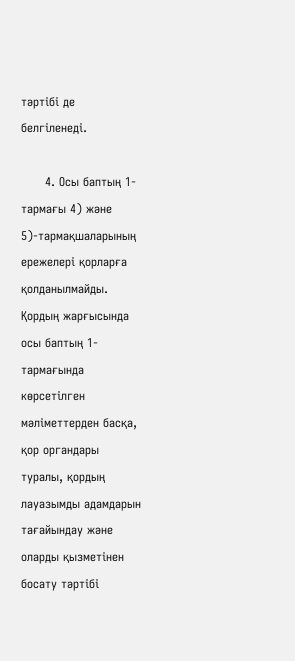тәртібі де белгіленеді.

      4. Осы баптың 1-тармағы 4) және 5)-тармақшаларының ережелері қорларға қолданылмайды. Қордың жарғысында осы баптың 1-тармағында көрсетілген мәліметтерден басқа, қор органдары туралы, қордың лауазымды адамдарын тағайындау және оларды қызметінен босату тәртібі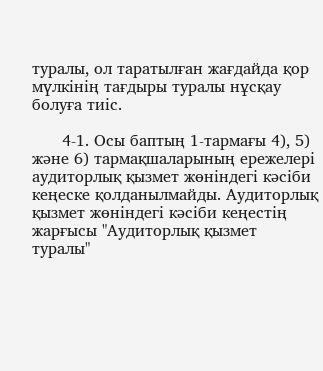туралы, ол таратылған жағдайда қор мүлкінің тағдыры туралы нұсқау болуға тиіс.

      4-1. Осы баптың 1-тармағы 4), 5) және 6) тармақшаларының ережелері аудиторлық қызмет жөніндегі кәсіби кеңеске қолданылмайды. Аудиторлық қызмет жөніндегі кәсіби кеңестің жарғысы "Аудиторлық қызмет туралы"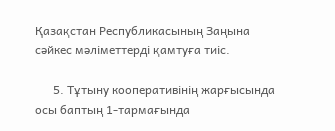Қазақстан Республикасының Заңына сәйкес мәліметтерді қамтуға тиіс.

      5. Тұтыну кооперативінің жарғысында осы баптың 1-тармағында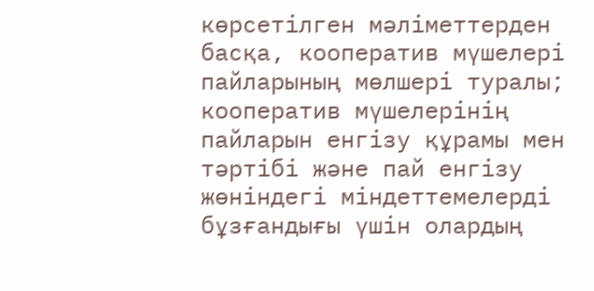көрсетілген мәліметтерден басқа, кооператив мүшелері пайларының мөлшері туралы; кооператив мүшелерінің пайларын енгізу құрамы мен тәртібі және пай енгізу жөніндегі міндеттемелерді бұзғандығы үшін олардың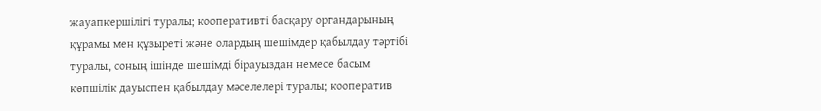жауапкершілігі туралы; кооперативті басқару органдарының құрамы мен құзыреті және олардың шешімдер қабылдау тәртібі туралы, соның ішінде шешімді бірауыздан немесе басым көпшілік дауыспен қабылдау мәселелері туралы; кооператив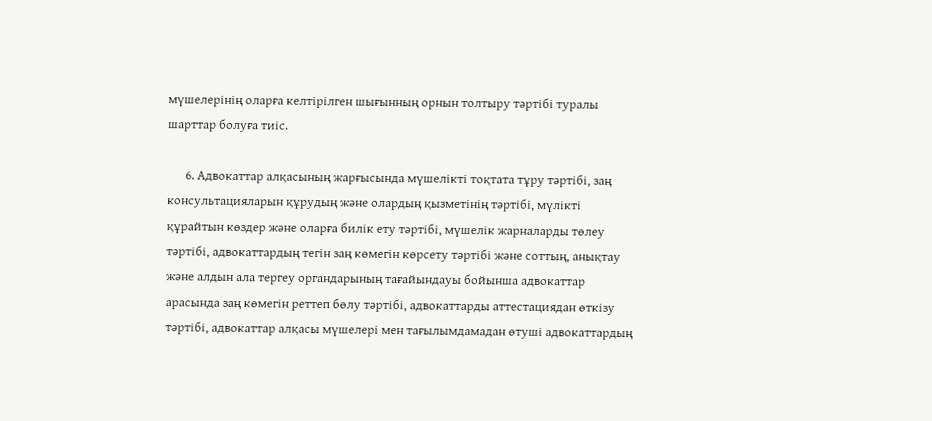мүшелерінің оларға келтірілген шығынның орнын толтыру тәртібі туралы шарттар болуға тиіс.

      6. Адвокаттар алқасының жарғысында мүшелікті тоқтата тұру тәртібі, заң консультацияларын құрудың және олардың қызметінің тәртібі, мүлікті құрайтын көздер және оларға билік ету тәртібі, мүшелік жарналарды төлеу тәртібі, адвокаттардың тегін заң көмегін көрсету тәртібі және соттың, анықтау және алдын ала тергеу органдарының тағайындауы бойынша адвокаттар арасында заң көмегін реттеп бөлу тәртібі, адвокаттарды аттестациядан өткізу тәртібі, адвокаттар алқасы мүшелері мен тағылымдамадан өтуші адвокаттардың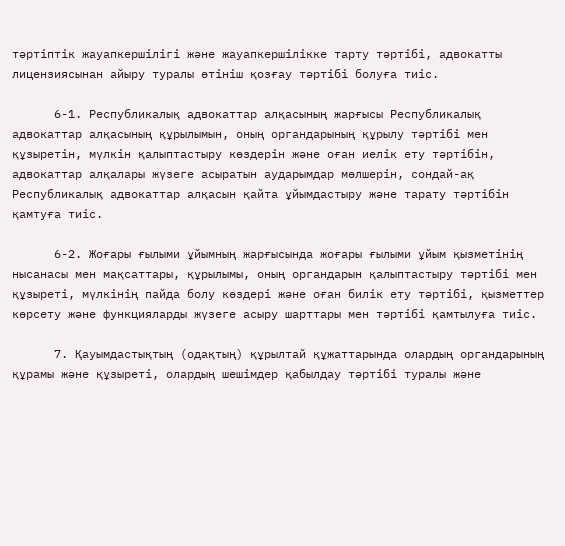тәртіптік жауапкершілігі және жауапкершілікке тарту тәртібі, адвокатты лицензиясынан айыру туралы өтініш қозғау тәртібі болуға тиіс.

      6-1. Республикалық адвокаттар алқасының жарғысы Республикалық адвокаттар алқасының құрылымын, оның органдарының құрылу тәртібі мен құзыретін, мүлкін қалыптастыру көздерін және оған иелік ету тәртібін, адвокаттар алқалары жүзеге асыратын аударымдар мөлшерін, сондай-ақ Республикалық адвокаттар алқасын қайта ұйымдастыру және тарату тәртібін қамтуға тиіс.

      6-2. Жоғары ғылыми ұйымның жарғысында жоғары ғылыми ұйым қызметінің нысанасы мен мақсаттары, құрылымы, оның органдарын қалыптастыру тәртібі мен құзыреті, мүлкінің пайда болу көздері және оған билік ету тәртібі, қызметтер көрсету және функцияларды жүзеге асыру шарттары мен тәртібі қамтылуға тиіс.

      7. Қауымдастықтың (одақтың) құрылтай құжаттарында олардың органдарының құрамы және құзыреті, олардың шешімдер қабылдау тәртібі туралы және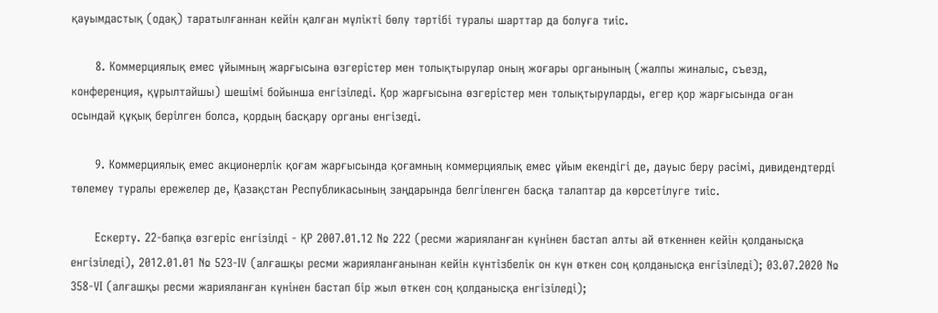қауымдастық (одақ) таратылғаннан кейін қалған мүлікті бөлу тәртібі туралы шарттар да болуға тиіс.

      8. Коммерциялық емес ұйымның жарғысына өзгерістер мен толықтырулар оның жоғары органының (жалпы жиналыс, съезд, конференция, құрылтайшы) шешімі бойынша енгізіледі. Қор жарғысына өзгерістер мен толықтыруларды, егер қор жарғысында оған осындай құқық берілген болса, қордың басқару органы енгізеді.

      9. Коммерциялық емес акционерлік қоғам жарғысында қоғамның коммерциялық емес ұйым екендігі де, дауыс беру рәсімі, дивидендтерді төлемеу туралы ережелер де, Қазақстан Республикасының заңдарында белгіленген басқа талаптар да көрсетілуге тиіс.

      Ескерту. 22-бапқа өзгеріс енгізілді - ҚР 2007.01.12 № 222 (ресми жарияланған күнінен бастап алты ай өткеннен кейін қолданысқа енгізіледі), 2012.01.01 № 523-IV (алғашқы ресми жарияланғанынан кейін күнтізбелік он күн өткен соң қолданысқа енгізіледі); 03.07.2020 № 358-VI (алғашқы ресми жарияланған күнінен бастап бір жыл өткен соң қолданысқа енгізіледі);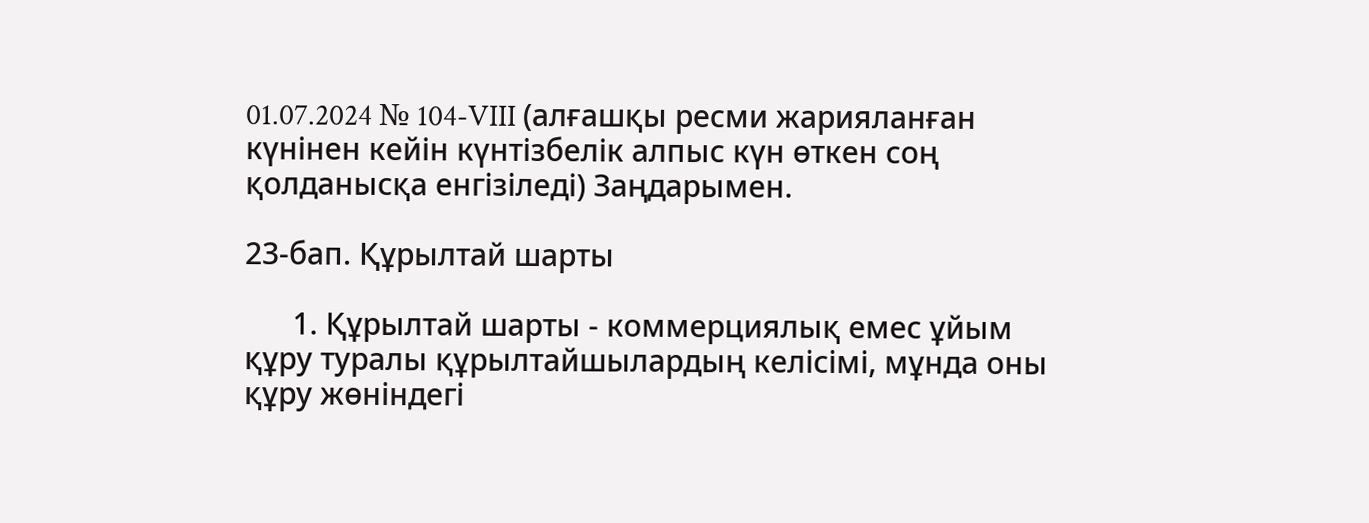01.07.2024 № 104-VIII (алғашқы ресми жарияланған күнінен кейін күнтізбелік алпыс күн өткен соң қолданысқа енгізіледі) Заңдарымен.

23-бап. Құрылтай шарты

      1. Құрылтай шарты - коммерциялық емес ұйым құру туралы құрылтайшылардың келісімі, мұнда оны құру жөніндегі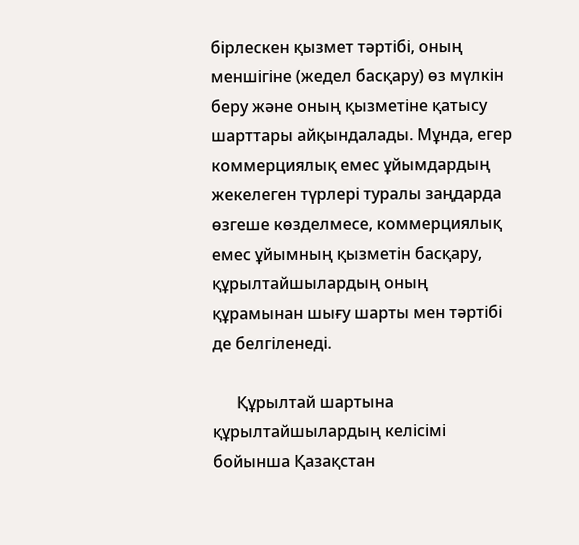бірлескен қызмет тәртібі, оның меншігіне (жедел басқару) өз мүлкін беру және оның қызметіне қатысу шарттары айқындалады. Мұнда, егер коммерциялық емес ұйымдардың жекелеген түрлері туралы заңдарда өзгеше көзделмесе, коммерциялық емес ұйымның қызметін басқару, құрылтайшылардың оның құрамынан шығу шарты мен тәртібі де белгіленеді.

      Құрылтай шартына құрылтайшылардың келісімі бойынша Қазақстан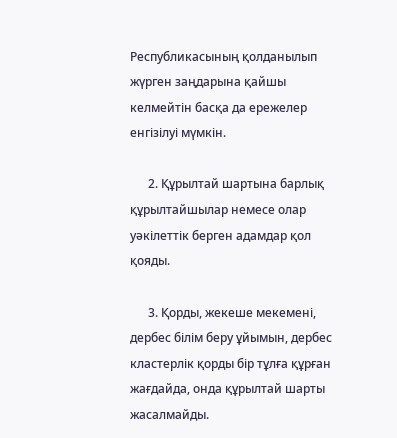Республикасының қолданылып жүрген заңдарына қайшы келмейтін басқа да ережелер енгізілуі мүмкін.

      2. Құрылтай шартына барлық құрылтайшылар немесе олар уәкілеттік берген адамдар қол қояды.

      3. Қорды, жекеше мекемені, дербес білім беру ұйымын, дербес кластерлік қорды бір тұлға құрған жағдайда, онда құрылтай шарты жасалмайды.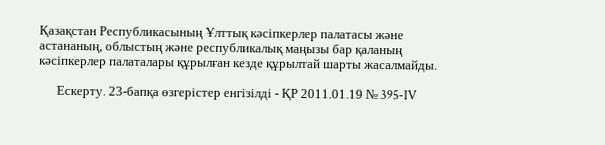Қазақстан Республикасының Ұлттық кәсіпкерлер палатасы және астананың, облыстың және республикалық маңызы бар қаланың кәсіпкерлер палаталары құрылған кезде құрылтай шарты жасалмайды.

      Ескерту. 23-бапқа өзгерістер енгізілді - ҚР 2011.01.19 № 395-IV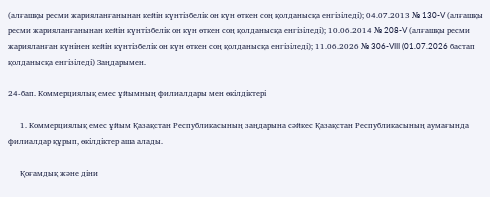(алғашқы ресми жарияланғанынан кейін күнтізбелік он күн өткен соң қолданысқа енгізіледі); 04.07.2013 № 130-V (алғашқы ресми жарияланғанынан кейін күнтізбелік он күн өткен соң қолданысқа енгізіледі); 10.06.2014 № 208-V (алғашқы ресми жарияланған күнінен кейін күнтізбелік он күн өткен соң қолданысқа енгізіледі); 11.06.2026 № 306-VIII (01.07.2026 бастап қолданысқа енгізіледі) Заңдарымен.

24-бап. Коммерциялық емес ұйымның филиалдары мен өкілдіктері

      1. Коммерциялық емес ұйым Қазақстан Республикасының заңдарына сәйкес Қазақстан Республикасының аумағында филиалдар құрып, өкілдіктер аша алады.

      Қоғамдық және діни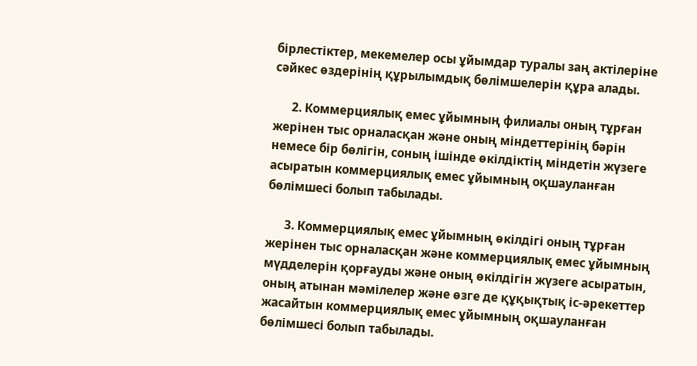бірлестіктер, мекемелер осы ұйымдар туралы заң актілеріне сәйкес өздерінің құрылымдық бөлімшелерін құра алады.

      2. Коммерциялық емес ұйымның филиалы оның тұрған жерінен тыс орналасқан және оның міндеттерінің бәрін немесе бір бөлігін, соның ішінде өкілдіктің міндетін жүзеге асыратын коммерциялық емес ұйымның оқшауланған бөлімшесі болып табылады.

      3. Коммерциялық емес ұйымның өкілдігі оның тұрған жерінен тыс орналасқан және коммерциялық емес ұйымның мүдделерін қорғауды және оның өкілдігін жүзеге асыратын, оның атынан мәмілелер және өзге де құқықтық іс-әрекеттер жасайтын коммерциялық емес ұйымның оқшауланған бөлімшесі болып табылады.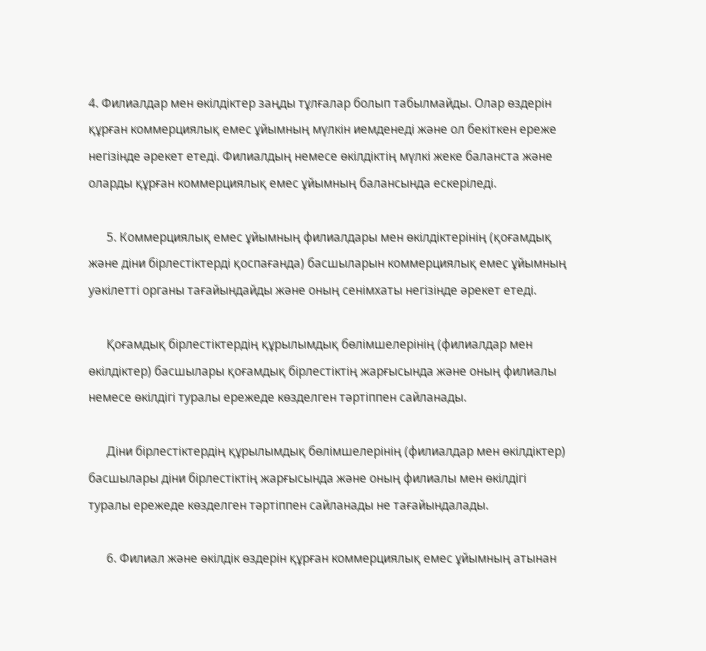4. Филиалдар мен өкілдіктер заңды тұлғалар болып табылмайды. Олар өздерін құрған коммерциялық емес ұйымның мүлкін иемденеді және ол бекіткен ереже негізінде әрекет етеді. Филиалдың немесе өкілдіктің мүлкі жеке баланста және оларды құрған коммерциялық емес ұйымның балансында ескеріледі.

      5. Коммерциялық емес ұйымның филиалдары мен өкілдіктерінің (қоғамдық және діни бірлестіктерді қоспағанда) басшыларын коммерциялық емес ұйымның уәкілетті органы тағайындайды және оның сенімхаты негізінде әрекет етеді.

      Қоғамдық бірлестіктердің құрылымдық бөлімшелерінің (филиалдар мен өкілдіктер) басшылары қоғамдық бірлестіктің жарғысында және оның филиалы немесе өкілдігі туралы ережеде көзделген тәртіппен сайланады.

      Діни бірлестіктердің құрылымдық бөлімшелерінің (филиалдар мен өкілдіктер) басшылары діни бірлестіктің жарғысында және оның филиалы мен өкілдігі туралы ережеде көзделген тәртіппен сайланады не тағайындалады.

      6. Филиал және өкілдік өздерін құрған коммерциялық емес ұйымның атынан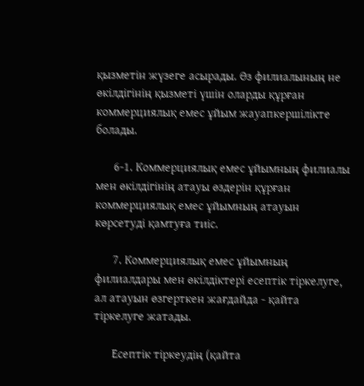қызметін жүзеге асырады. Өз филиалының не өкілдігінің қызметі үшін оларды құрған коммерциялық емес ұйым жауапкершілікте болады.

      6-1. Коммерциялық емес ұйымның филиалы мен өкілдігінің атауы өздерін құрған коммерциялық емес ұйымның атауын көрсетуді қамтуға тиіс.

      7. Коммерциялық емес ұйымның филиалдары мен өкілдіктері есептік тіркелуге, ал атауын өзгерткен жағдайда - қайта тіркелуге жатады.

      Есептік тіркеудің (қайта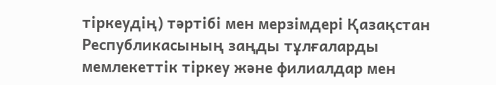тіркеудің) тәртібі мен мерзімдері Қазақстан Республикасының заңды тұлғаларды мемлекеттік тіркеу және филиалдар мен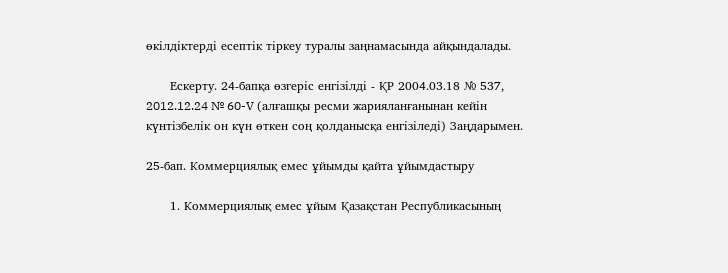өкілдіктерді есептік тіркеу туралы заңнамасында айқындалады.

      Ескерту. 24-бапқа өзгеріс енгізілді - ҚР 2004.03.18 № 537, 2012.12.24 № 60-V (алғашқы ресми жарияланғанынан кейін күнтізбелік он күн өткен соң қолданысқа енгізіледі) Заңдарымен.

25-бап. Коммерциялық емес ұйымды қайта ұйымдастыру

      1. Коммерциялық емес ұйым Қазақстан Республикасының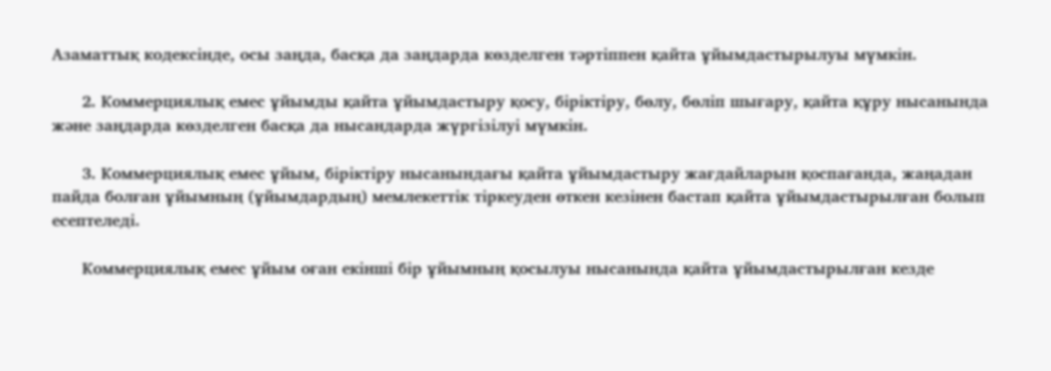Азаматтық кодексінде, осы заңда, басқа да заңдарда көзделген тәртіппен қайта ұйымдастырылуы мүмкін.

      2. Коммерциялық емес ұйымды қайта ұйымдастыру қосу, біріктіру, бөлу, бөліп шығару, қайта құру нысанында және заңдарда көзделген басқа да нысандарда жүргізілуі мүмкін.

      3. Коммерциялық емес ұйым, біріктіру нысанындағы қайта ұйымдастыру жағдайларын қоспағанда, жаңадан пайда болған ұйымның (ұйымдардың) мемлекеттік тіркеуден өткен кезінен бастап қайта ұйымдастырылған болып есептеледі.

      Коммерциялық емес ұйым оған екінші бір ұйымның қосылуы нысанында қайта ұйымдастырылған кезде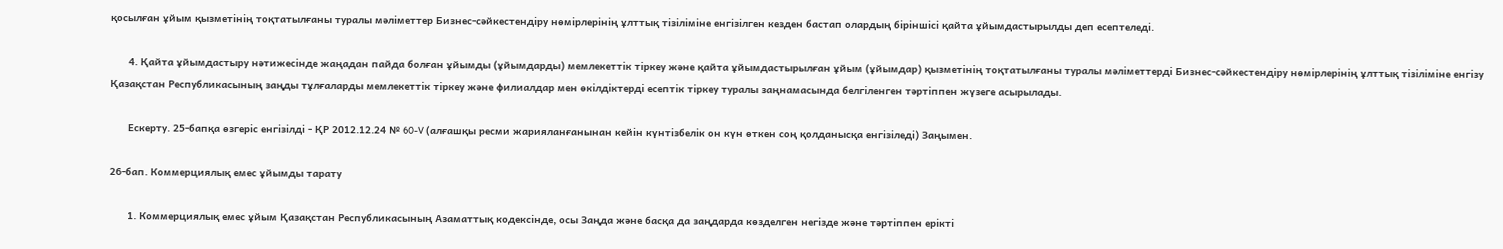қосылған ұйым қызметінің тоқтатылғаны туралы мәліметтер Бизнес-сәйкестендіру нөмірлерінің ұлттық тізіліміне енгізілген кезден бастап олардың біріншісі қайта ұйымдастырылды деп есептеледі.

      4. Қайта ұйымдастыру нәтижесінде жаңадан пайда болған ұйымды (ұйымдарды) мемлекеттік тіркеу және қайта ұйымдастырылған ұйым (ұйымдар) қызметінің тоқтатылғаны туралы мәліметтерді Бизнес-сәйкестендіру нөмірлерінің ұлттық тізіліміне енгізу Қазақстан Республикасының заңды тұлғаларды мемлекеттік тіркеу және филиалдар мен өкілдіктерді есептік тіркеу туралы заңнамасында белгіленген тәртіппен жүзеге асырылады.

      Ескерту. 25-бапқа өзгеріс енгізілді - ҚР 2012.12.24 № 60-V (алғашқы ресми жарияланғанынан кейін күнтізбелік он күн өткен соң қолданысқа енгізіледі) Заңымен.

26-бап. Коммерциялық емес ұйымды тарату

      1. Коммерциялық емес ұйым Қазақстан Республикасының Азаматтық кодексінде, осы Заңда және басқа да заңдарда көзделген негізде және тәртіппен ерікті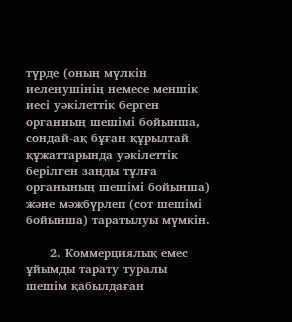түрде (оның мүлкін иеленушінің немесе меншік иесі уәкілеттік берген органның шешімі бойынша, сондай-ақ бұған құрылтай құжаттарында уәкілеттік берілген заңды тұлға органының шешімі бойынша) және мәжбүрлеп (сот шешімі бойынша) таратылуы мүмкін.

      2. Коммерциялық емес ұйымды тарату туралы шешім қабылдаған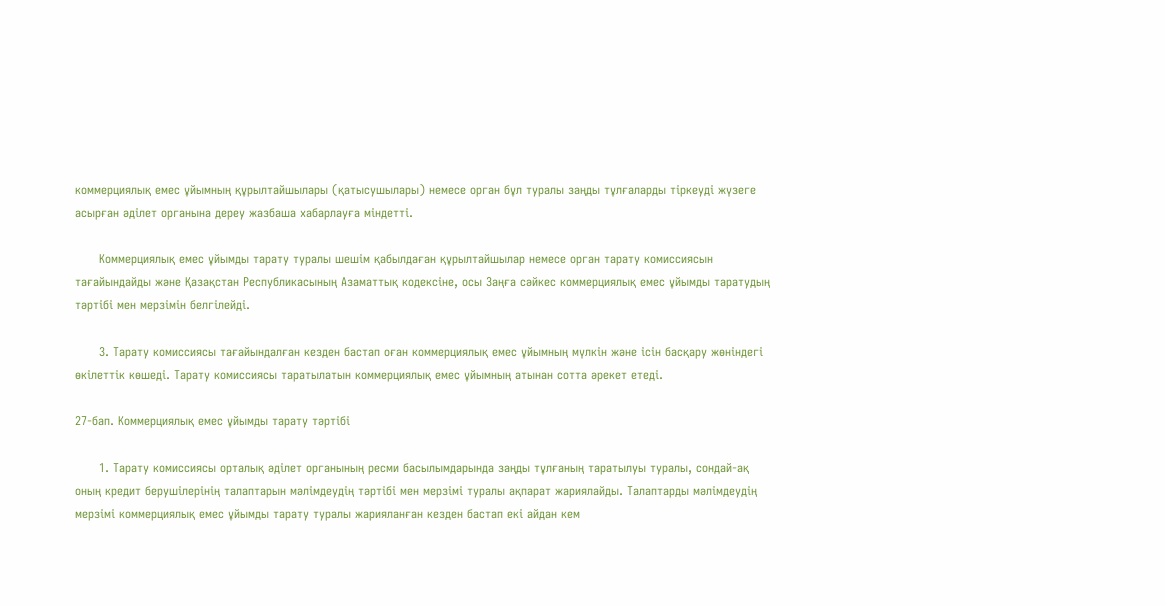коммерциялық емес ұйымның құрылтайшылары (қатысушылары) немесе орган бұл туралы заңды тұлғаларды тіркеуді жүзеге асырған әділет органына дереу жазбаша хабарлауға міндетті.

      Коммерциялық емес ұйымды тарату туралы шешім қабылдаған құрылтайшылар немесе орган тарату комиссиясын тағайындайды және Қазақстан Республикасының Азаматтық кодексіне, осы Заңға сәйкес коммерциялық емес ұйымды таратудың тәртібі мен мерзімін белгілейді.

      3. Тарату комиссиясы тағайындалған кезден бастап оған коммерциялық емес ұйымның мүлкін және ісін басқару жөніндегі өкілеттік көшеді. Тарату комиссиясы таратылатын коммерциялық емес ұйымның атынан сотта әрекет етеді.

27-бап. Коммерциялық емес ұйымды тарату тәртібі

      1. Тарату комиссиясы орталық әділет органының ресми басылымдарында заңды тұлғаның таратылуы туралы, сондай-ақ оның кредит берушілерінің талаптарын мәлімдеудің тәртібі мен мерзімі туралы ақпарат жариялайды. Талаптарды мәлімдеудің мерзімі коммерциялық емес ұйымды тарату туралы жарияланған кезден бастап екі айдан кем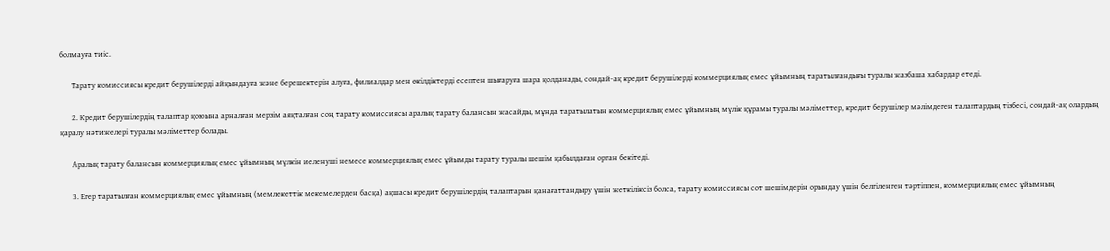болмауға тиіс.

      Тарату комиссиясы кредит берушілерді айқындауға және берешектерін алуға, филиалдар мен өкілдіктерді есептен шығаруға шара қолданады, сондай-ақ кредит берушілерді коммерциялық емес ұйымның таратылғандығы туралы жазбаша хабардар етеді.

      2. Кредит берушілердің талаптар қоюына арналған мерзім аяқталған соң тарату комиссиясы аралық тарату балансын жасайды, мұнда таратылатын коммерциялық емес ұйымның мүлік құрамы туралы мәліметтер, кредит берушілер мәлімдеген талаптардың тізбесі, сондай-ақ олардың қаралу нәтижелері туралы мәліметтер болады.

      Аралық тарату балансын коммерциялық емес ұйымның мүлкін иеленуші немесе коммерциялық емес ұйымды тарату туралы шешім қабылдаған орган бекітеді.

      3. Егер таратылған коммерциялық емес ұйымның (мемлекеттік мекемелерден басқа) ақшасы кредит берушілердің талаптарын қанағаттандыру үшін жеткіліксіз болса, тарату комиссиясы сот шешімдерін орындау үшін белгіленген тәртіппен, коммерциялық емес ұйымның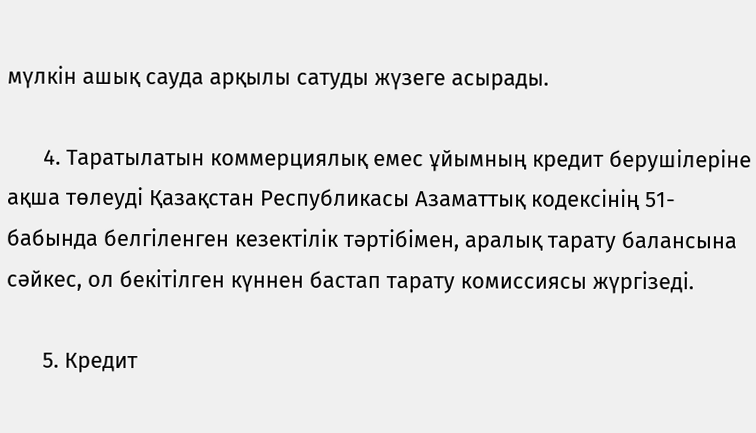мүлкін ашық сауда арқылы сатуды жүзеге асырады.

      4. Таратылатын коммерциялық емес ұйымның кредит берушілеріне ақша төлеуді Қазақстан Республикасы Азаматтық кодексінің 51-бабында белгіленген кезектілік тәртібімен, аралық тарату балансына сәйкес, ол бекітілген күннен бастап тарату комиссиясы жүргізеді.

      5. Кредит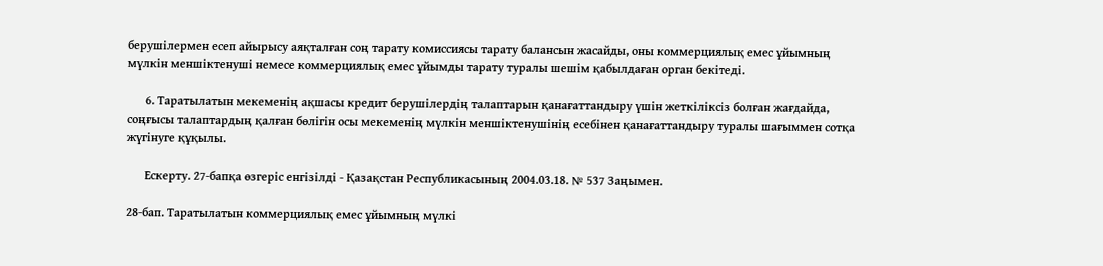берушілермен есеп айырысу аяқталған соң тарату комиссиясы тарату балансын жасайды, оны коммерциялық емес ұйымның мүлкін меншіктенуші немесе коммерциялық емес ұйымды тарату туралы шешім қабылдаған орган бекітеді.

      6. Таратылатын мекеменің ақшасы кредит берушілердің талаптарын қанағаттандыру үшін жеткіліксіз болған жағдайда, соңғысы талаптардың қалған бөлігін осы мекеменің мүлкін меншіктенушінің есебінен қанағаттандыру туралы шағыммен сотқа жүгінуге құқылы.

      Ескерту. 27-бапқа өзгеріс енгізілді - Қазақстан Республикасының 2004.03.18. № 537 Заңымен.

28-бап. Таратылатын коммерциялық емес ұйымның мүлкі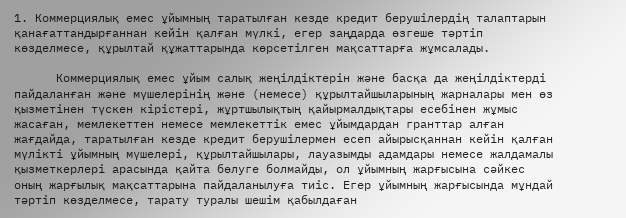1. Коммерциялық емес ұйымның таратылған кезде кредит берушілердің талаптарын қанағаттандырғаннан кейін қалған мүлкі, егер заңдарда өзгеше тәртіп көзделмесе, құрылтай құжаттарында көрсетілген мақсаттарға жұмсалады.

      Коммерциялық емес ұйым салық жеңілдіктерін және басқа да жеңілдіктерді пайдаланған және мүшелерінің және (немесе) құрылтайшыларының жарналары мен өз қызметінен түскен кірістері, жұртшылықтың қайырмалдықтары есебінен жұмыс жасаған, мемлекеттен немесе мемлекеттік емес ұйымдардан гранттар алған жағдайда, таратылған кезде кредит берушілермен есеп айырысқаннан кейін қалған мүлікті ұйымның мүшелері, құрылтайшылары, лауазымды адамдары немесе жалдамалы қызметкерлері арасында қайта бөлуге болмайды, ол ұйымның жарғысына сәйкес оның жарғылық мақсаттарына пайдаланылуға тиіс. Егер ұйымның жарғысында мұндай тәртіп көзделмесе, тарату туралы шешім қабылдаған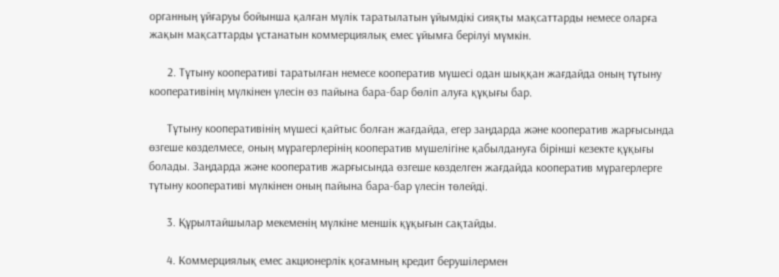органның ұйғаруы бойынша қалған мүлік таратылатын ұйымдікі сияқты мақсаттарды немесе оларға жақын мақсаттарды ұстанатын коммерциялық емес ұйымға берілуі мүмкін.

      2. Тұтыну кооперативі таратылған немесе кооператив мүшесі одан шыққан жағдайда оның тұтыну кооперативінің мүлкінен үлесін өз пайына бара-бар бөліп алуға құқығы бар.

      Тұтыну кооперативінің мүшесі қайтыс болған жағдайда, егер заңдарда және кооператив жарғысында өзгеше көзделмесе, оның мұрагерлерінің кооператив мүшелігіне қабылдануға бірінші кезекте құқығы болады. Заңдарда және кооператив жарғысында өзгеше көзделген жағдайда кооператив мұрагерлерге тұтыну кооперативі мүлкінен оның пайына бара-бар үлесін төлейді.

      3. Құрылтайшылар мекеменің мүлкіне меншік құқығын сақтайды.

      4. Коммерциялық емес акционерлік қоғамның кредит берушілермен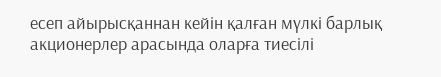есеп айырысқаннан кейін қалған мүлкі барлық акционерлер арасында оларға тиесілі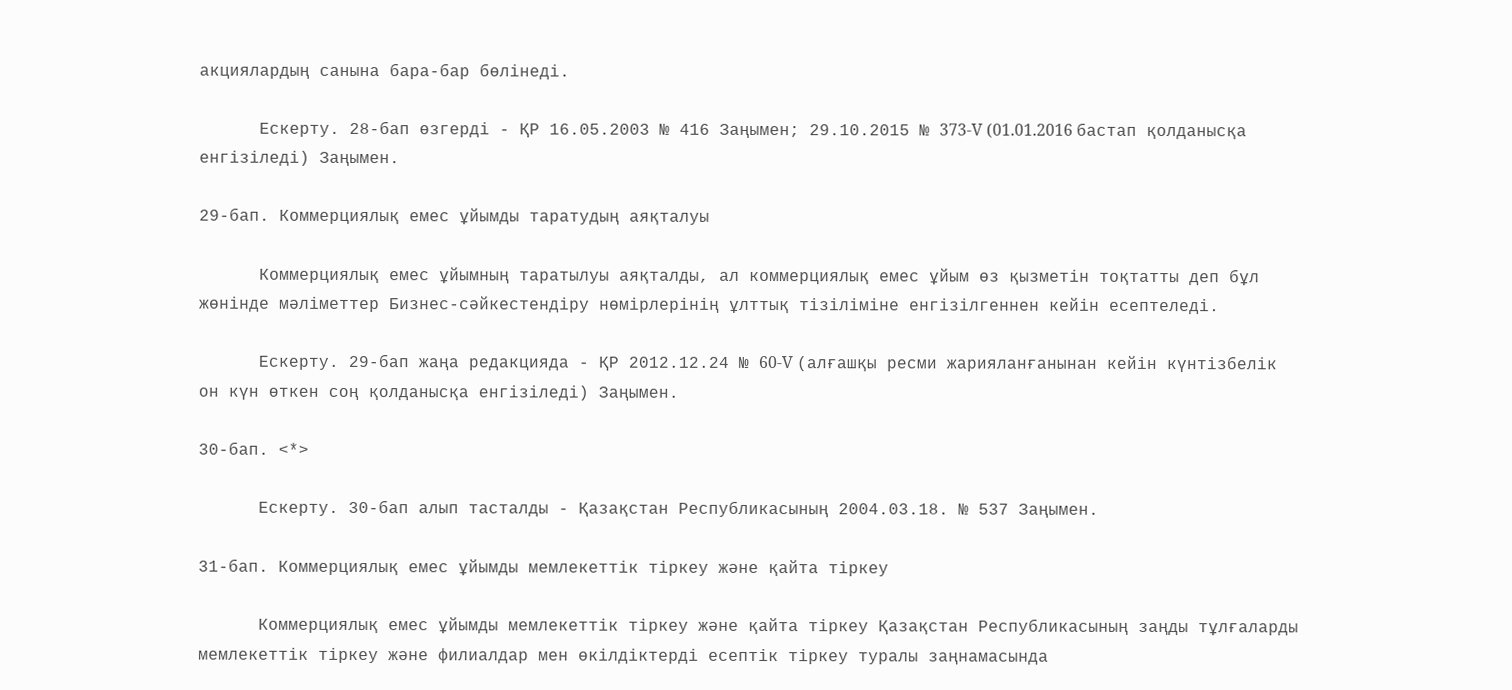акциялардың санына бара-бар бөлінеді.

      Ескерту. 28-бап өзгерді - ҚР 16.05.2003 № 416 Заңымен; 29.10.2015 № 373-V (01.01.2016 бастап қолданысқа енгізіледі) Заңымен.

29-бап. Коммерциялық емес ұйымды таратудың аяқталуы

      Коммерциялық емес ұйымның таратылуы аяқталды, ал коммерциялық емес ұйым өз қызметін тоқтатты деп бұл жөнінде мәліметтер Бизнес-сәйкестендіру нөмірлерінің ұлттық тізіліміне енгізілгеннен кейін есептеледі.

      Ескерту. 29-бап жаңа редакцияда - ҚР 2012.12.24 № 60-V (алғашқы ресми жарияланғанынан кейін күнтізбелік он күн өткен соң қолданысқа енгізіледі) Заңымен.

30-бап. <*>

      Ескерту. 30-бап алып тасталды - Қазақстан Республикасының 2004.03.18. № 537 Заңымен.

31-бап. Коммерциялық емес ұйымды мемлекеттік тіркеу және қайта тіркеу

      Коммерциялық емес ұйымды мемлекеттік тіркеу және қайта тіркеу Қазақстан Республикасының заңды тұлғаларды мемлекеттік тіркеу және филиалдар мен өкілдіктерді есептік тіркеу туралы заңнамасында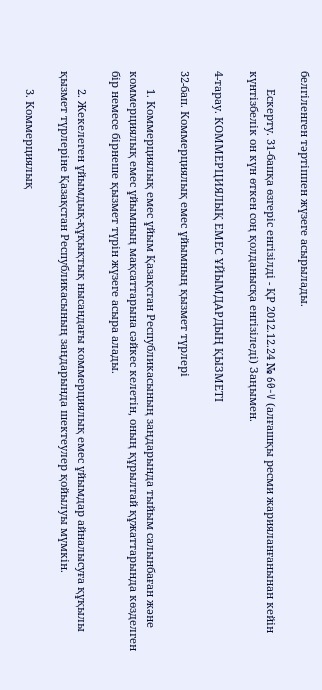белгіленген тәртіппен жүзеге асырылады.

      Ескерту. 31-бапқа өзгеріс енгізілді - ҚР 2012.12.24 № 60-V (алғашқы ресми жарияланғанынан кейін күнтізбелік он күн өткен соң қолданысқа енгізіледі) Заңымен.

4-тарау. КОММЕРЦИЯЛЫҚ ЕМЕС ҰЙЫМДАРДЫҢ ҚЫЗМЕТI

32-бап. Коммерциялық емес ұйымның қызмет түрлері

      1. Коммерциялық емес ұйым Қазақстан Республикасының заңдарында тыйым салынбаған және коммерциялық емес ұйымның мақсаттарына сәйкес келетін, оның құрылтай құжаттарында көзделген бір немесе бірнеше қызмет түрін жүзеге асыра алады.

      2. Жекелеген ұйымдық-құқықтық нысандағы коммерциялық емес ұйымдар айналысуға құқылы қызмет түрлеріне Қазақстан Республикасының заңдарында шектеулер қойылуы мүмкін.

      3. Коммерциялық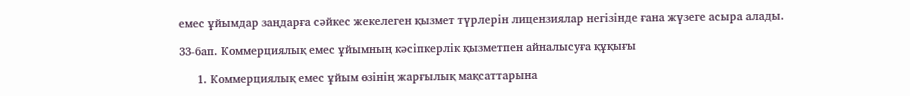емес ұйымдар заңдарға сәйкес жекелеген қызмет түрлерін лицензиялар негізінде ғана жүзеге асыра алады.

33-бап. Коммерциялық емес ұйымның кәсіпкерлік қызметпен айналысуға құқығы

      1. Коммерциялық емес ұйым өзінің жарғылық мақсаттарына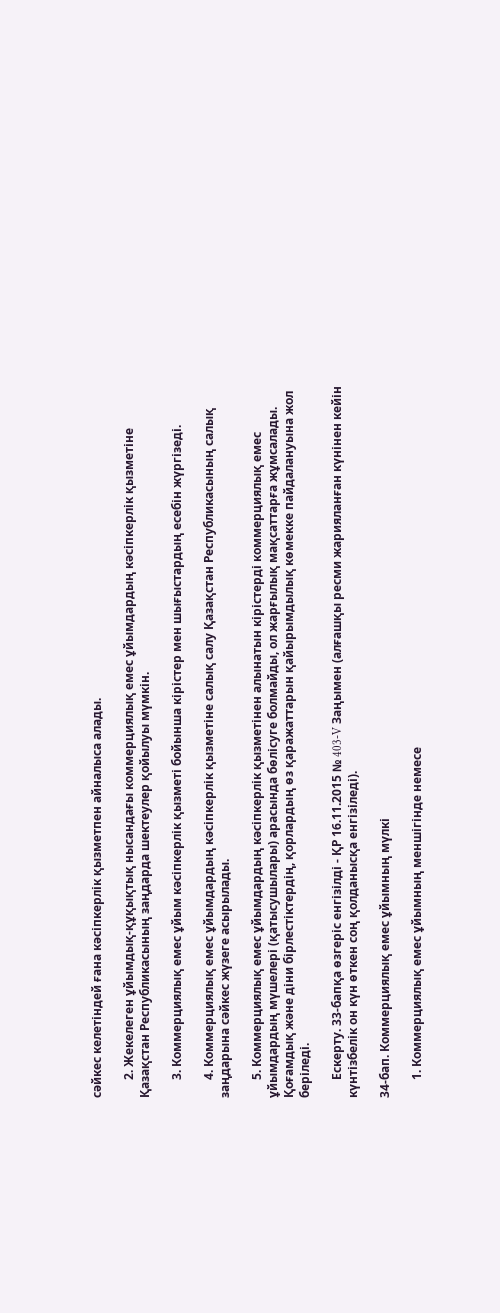сәйкес келетіндей ғана кәсіпкерлік қызметпен айналыса алады.

      2. Жекелеген ұйымдық-құқықтық нысандағы коммерциялық емес ұйымдардың кәсіпкерлік қызметіне Қазақстан Республикасының заңдарда шектеулер қойылуы мүмкін.

      3. Коммерциялық емес ұйым кәсіпкерлік қызметі бойынша кірістер мен шығыстардың есебін жүргізеді.

      4. Коммерциялық емес ұйымдардың кәсіпкерлік қызметіне салық салу Қазақстан Республикасының салық заңдарына сәйкес жүзеге асырылады.

      5. Коммерциялық емес ұйымдардың кәсіпкерлік қызметінен алынатын кірістерді коммерциялық емес ұйымдардың мүшелері (қатысушылары) арасында бөлісуге болмайды, ол жарғылық мақсаттарға жұмсалады. Қоғамдық және діни бірлестіктердің, қорлардың өз қаражаттарын қайырымдылық көмекке пайдалануына жол беріледі.

      Ескерту. 33-бапқа өзгеріс енгізілді - ҚР 16.11.2015 № 403-V Заңымен (алғашқы ресми жарияланған күнінен кейін күнтізбелік он күн өткен соң қолданысқа енгізіледі).

34-бап. Коммерциялық емес ұйымның мүлкі

      1. Коммерциялық емес ұйымның меншігінде немесе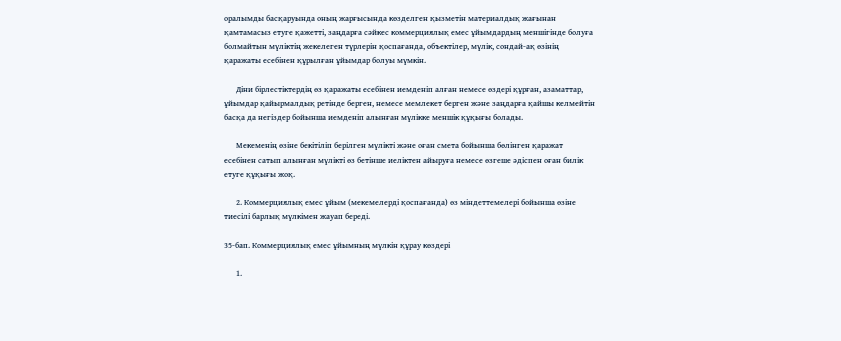оралымды басқаруында оның жарғысында көзделген қызметін материалдық жағынан қамтамасыз етуге қажетті, заңдарға сәйкес коммерциялық емес ұйымдардың меншігінде болуға болмайтын мүліктің жекелеген түрлерін қоспағанда, объектілер, мүлік, сондай-ақ өзінің қаражаты есебінен құрылған ұйымдар болуы мүмкін.

      Діни бірлестіктердің өз қаражаты есебінен иемденіп алған немесе өздері құрған, азаматтар, ұйымдар қайырмалдық ретінде берген, немесе мемлекет берген және заңдарға қайшы келмейтін басқа да негіздер бойынша иемденіп алынған мүлікке меншік құқығы болады.

      Мекеменің өзіне бекітіліп берілген мүлікті және оған смета бойынша бөлінген қаражат есебінен сатып алынған мүлікті өз бетінше иеліктен айыруға немесе өзгеше әдіспен оған билік етуге құқығы жоқ.

      2. Коммерциялық емес ұйым (мекемелерді қоспағанда) өз міндеттемелері бойынша өзіне тиесілі барлық мүлкімен жауап береді.

35-бап. Коммерциялық емес ұйымның мүлкін құрау көздері

      1.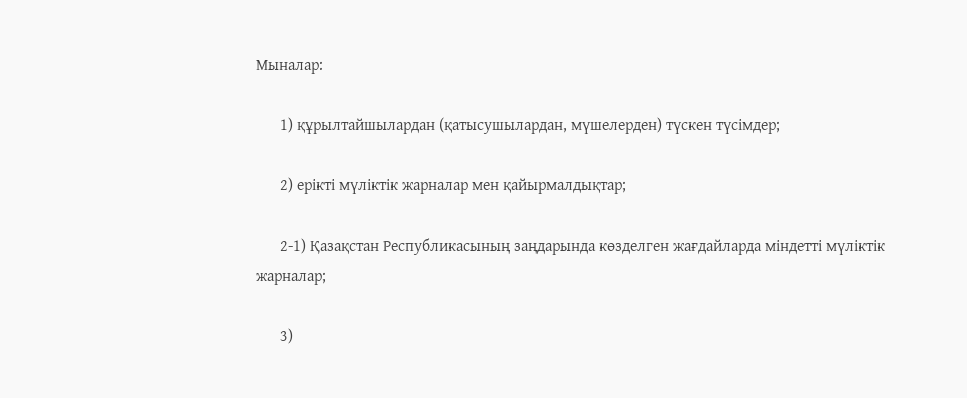Мыналар:

      1) құрылтайшылардан (қатысушылардан, мүшелерден) түскен түсімдер;

      2) ерікті мүліктік жарналар мен қайырмалдықтар;

      2-1) Қазақстан Республикасының заңдарында көзделген жағдайларда міндетті мүліктік жарналар;

      3)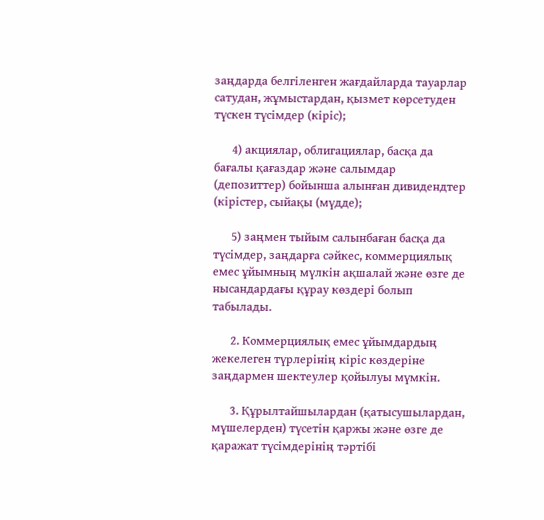заңдарда белгіленген жағдайларда тауарлар сатудан, жұмыстардан, қызмет көрсетуден түскен түсімдер (кіріс);

      4) акциялар, облигациялар, басқа да бағалы қағаздар және салымдар (депозиттер) бойынша алынған дивидендтер (кірістер, сыйақы (мүдде);

      5) заңмен тыйым салынбаған басқа да түсімдер, заңдарға сәйкес, коммерциялық емес ұйымның мүлкін ақшалай және өзге де нысандардағы құрау көздері болып табылады.

      2. Коммерциялық емес ұйымдардың жекелеген түрлерінің кіріс көздеріне заңдармен шектеулер қойылуы мүмкін.

      3. Құрылтайшылардан (қатысушылардан, мүшелерден) түсетін қаржы және өзге де қаражат түсімдерінің тәртібі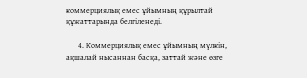коммерциялық емес ұйымның құрылтай құжаттарында белгіленеді.

      4. Коммерциялық емес ұйымның мүлкін, ақшалай нысаннан басқа, заттай және өзге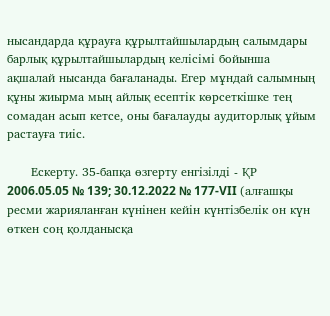нысандарда құрауға құрылтайшылардың салымдары барлық құрылтайшылардың келісімі бойынша ақшалай нысанда бағаланады. Егер мұндай салымның құны жиырма мың айлық есептік көрсеткішке тең сомадан асып кетсе, оны бағалауды аудиторлық ұйым растауға тиіс.

      Ескерту. 35-бапқа өзгерту енгізілді - ҚР 2006.05.05 № 139; 30.12.2022 № 177-VII (алғашқы ресми жарияланған күнінен кейін күнтізбелік он күн өткен соң қолданысқа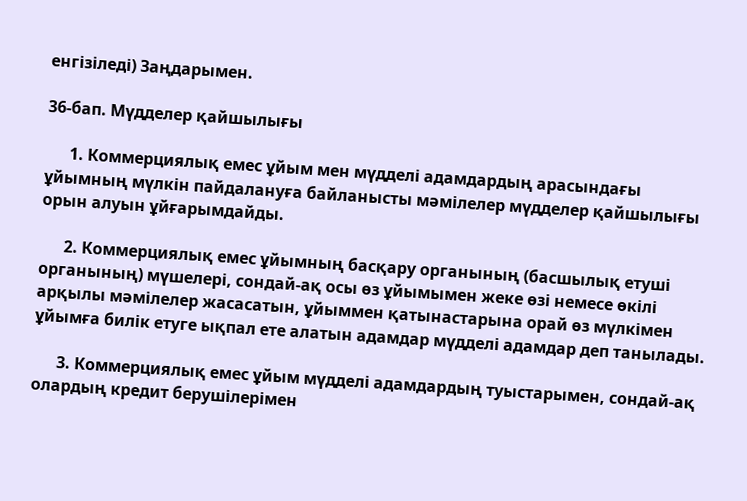енгізіледі) Заңдарымен.

36-бап. Мүдделер қайшылығы

      1. Коммерциялық емес ұйым мен мүдделі адамдардың арасындағы ұйымның мүлкін пайдалануға байланысты мәмілелер мүдделер қайшылығы орын алуын ұйғарымдайды.

      2. Коммерциялық емес ұйымның басқару органының (басшылық етуші органының) мүшелері, сондай-ақ осы өз ұйымымен жеке өзі немесе өкілі арқылы мәмілелер жасасатын, ұйыммен қатынастарына орай өз мүлкімен ұйымға билік етуге ықпал ете алатын адамдар мүдделі адамдар деп танылады.

      3. Коммерциялық емес ұйым мүдделі адамдардың туыстарымен, сондай-ақ олардың кредит берушілерімен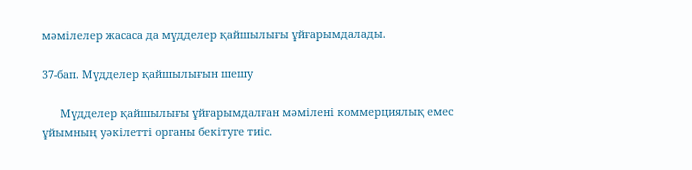мәмілелер жасаса да мүдделер қайшылығы ұйғарымдалады.

37-бап. Мүдделер қайшылығын шешу

      Мүдделер қайшылығы ұйғарымдалған мәмілені коммерциялық емес ұйымның уәкілетті органы бекітуге тиіс.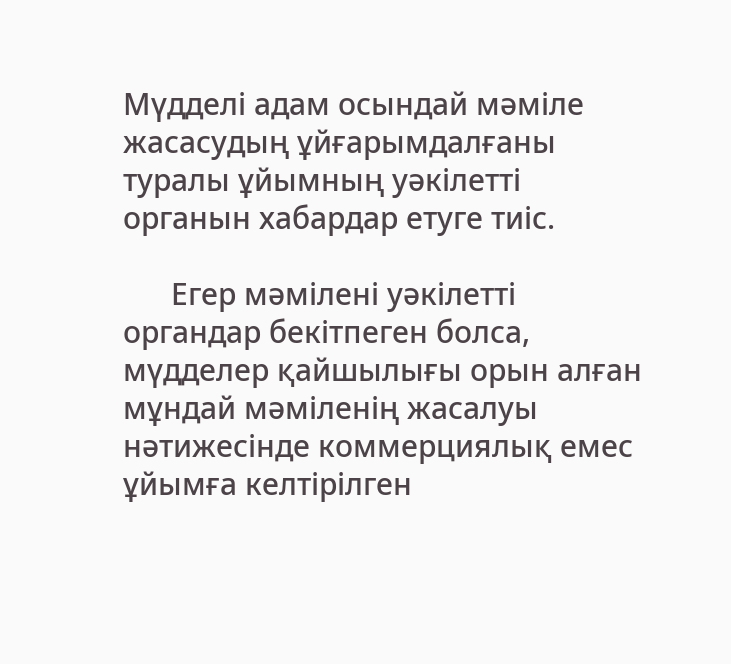Мүдделі адам осындай мәміле жасасудың ұйғарымдалғаны туралы ұйымның уәкілетті органын хабардар етуге тиіс.

      Егер мәмілені уәкілетті органдар бекітпеген болса, мүдделер қайшылығы орын алған мұндай мәміленің жасалуы нәтижесінде коммерциялық емес ұйымға келтірілген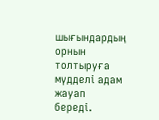шығындардың орнын толтыруға мүдделі адам жауап береді.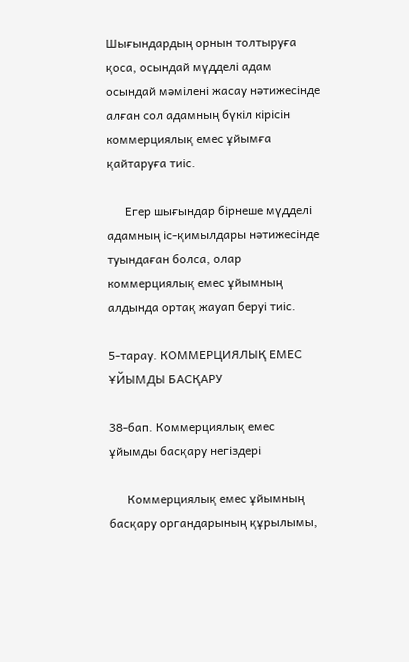Шығындардың орнын толтыруға қоса, осындай мүдделі адам осындай мәмілені жасау нәтижесінде алған сол адамның бүкіл кірісін коммерциялық емес ұйымға қайтаруға тиіс.

      Егер шығындар бірнеше мүдделі адамның іс-қимылдары нәтижесінде туындаған болса, олар коммерциялық емес ұйымның алдында ортақ жауап беруі тиіс.

5-тарау. КОММЕРЦИЯЛЫҚ ЕМЕС ҰЙЫМДЫ БАСҚАРУ

38-бап. Коммерциялық емес ұйымды басқару негіздері

      Коммерциялық емес ұйымның басқару органдарының құрылымы,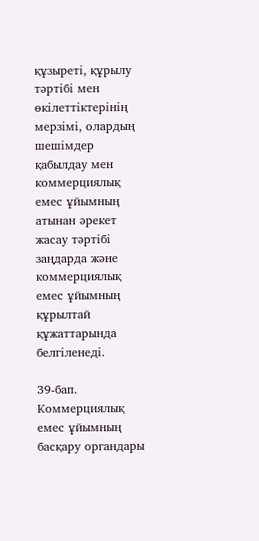құзыреті, құрылу тәртібі мен өкілеттіктерінің мерзімі, олардың шешімдер қабылдау мен коммерциялық емес ұйымның атынан әрекет жасау тәртібі заңдарда және коммерциялық емес ұйымның құрылтай құжаттарында белгіленеді.

39-бап. Коммерциялық емес ұйымның басқару органдары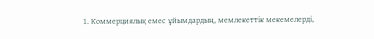1. Коммерциялық емес ұйымдардың, мемлекеттік мекемелерді,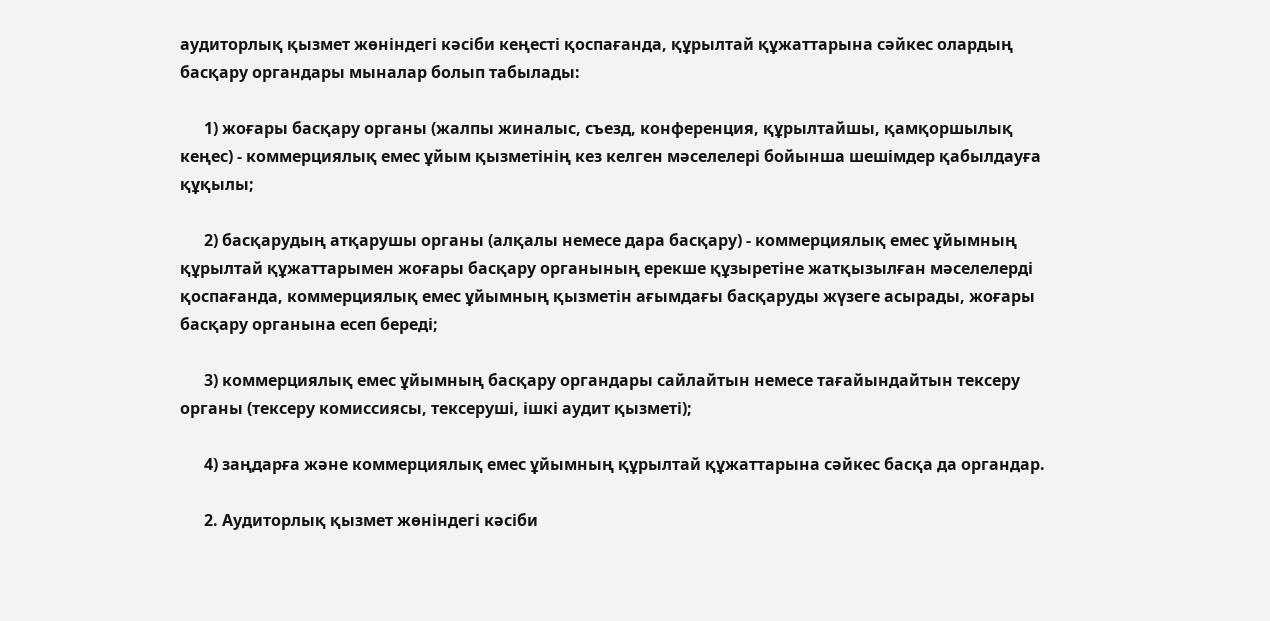аудиторлық қызмет жөніндегі кәсіби кеңесті қоспағанда, құрылтай құжаттарына сәйкес олардың басқару органдары мыналар болып табылады:

      1) жоғары басқару органы (жалпы жиналыс, съезд, конференция, құрылтайшы, қамқоршылық кеңес) - коммерциялық емес ұйым қызметінің кез келген мәселелері бойынша шешімдер қабылдауға құқылы;

      2) басқарудың атқарушы органы (алқалы немесе дара басқару) - коммерциялық емес ұйымның құрылтай құжаттарымен жоғары басқару органының ерекше құзыретіне жатқызылған мәселелерді қоспағанда, коммерциялық емес ұйымның қызметін ағымдағы басқаруды жүзеге асырады, жоғары басқару органына есеп береді;

      3) коммерциялық емес ұйымның басқару органдары сайлайтын немесе тағайындайтын тексеру органы (тексеру комиссиясы, тексеруші, ішкі аудит қызметі);

      4) заңдарға және коммерциялық емес ұйымның құрылтай құжаттарына сәйкес басқа да органдар.

      2. Аудиторлық қызмет жөніндегі кәсіби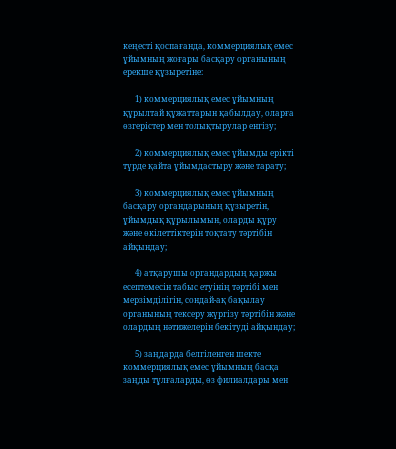кеңесті қоспағанда, коммерциялық емес ұйымның жоғары басқару органының ерекше құзыретіне:

      1) коммерциялық емес ұйымның құрылтай құжаттарын қабылдау, оларға өзгерістер мен толықтырулар енгізу;

      2) коммерциялық емес ұйымды ерікті түрде қайта ұйымдастыру және тарату;

      3) коммерциялық емес ұйымның басқару органдарының құзыретін, ұйымдық құрылымын, оларды құру және өкілеттіктерін тоқтату тәртібін айқындау;

      4) атқарушы органдардың қаржы есептемесін табыс етуінің тәртібі мен мерзімділігін, сондай-ақ бақылау органының тексеру жүргізу тәртібін және олардың нәтижелерін бекітуді айқындау;

      5) заңдарда белгіленген шекте коммерциялық емес ұйымның басқа заңды тұлғаларды, өз филиалдары мен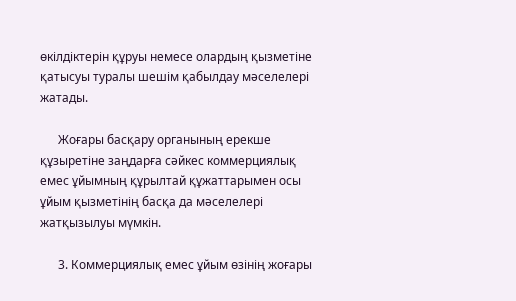өкілдіктерін құруы немесе олардың қызметіне қатысуы туралы шешім қабылдау мәселелері жатады.

      Жоғары басқару органының ерекше құзыретіне заңдарға сәйкес коммерциялық емес ұйымның құрылтай құжаттарымен осы ұйым қызметінің басқа да мәселелері жатқызылуы мүмкін.

      3. Коммерциялық емес ұйым өзінің жоғары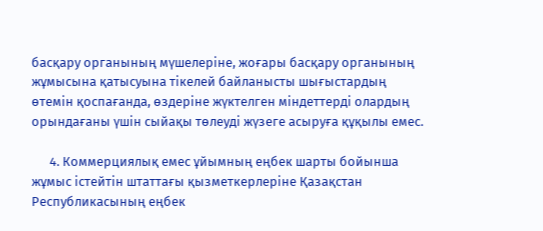басқару органының мүшелеріне, жоғары басқару органының жұмысына қатысуына тікелей байланысты шығыстардың өтемін қоспағанда, өздеріне жүктелген міндеттерді олардың орындағаны үшін сыйақы төлеуді жүзеге асыруға құқылы емес.

      4. Коммерциялық емес ұйымның еңбек шарты бойынша жұмыс істейтін штаттағы қызметкерлеріне Қазақстан Республикасының еңбек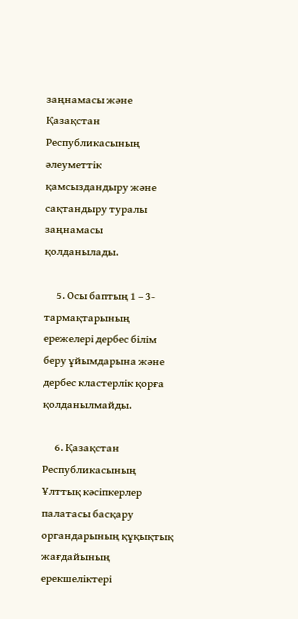заңнамасы және Қазақстан Республикасының әлеуметтік қамсыздандыру және сақтандыру туралы заңнамасы қолданылады.

      5. Осы баптың 1 – 3-тармақтарының ережелері дербес білім беру ұйымдарына және дербес кластерлік қорға қолданылмайды.

      6. Қазақстан Республикасының Ұлттық кәсіпкерлер палатасы басқару органдарының құқықтық жағдайының ерекшеліктері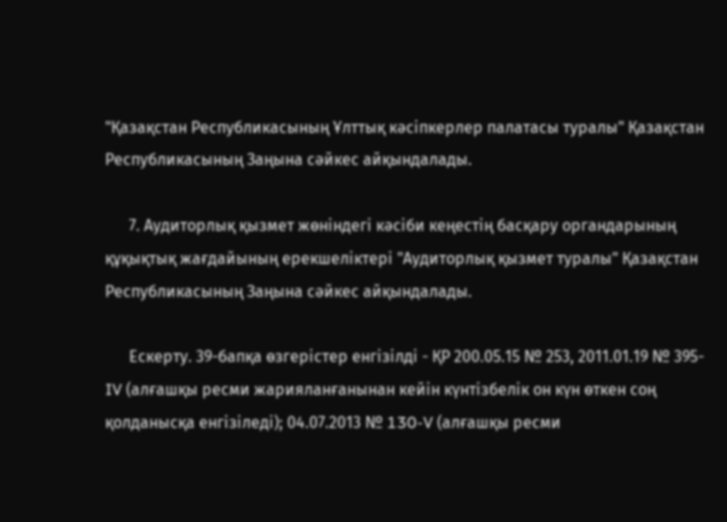"Қазақстан Республикасының Ұлттық кәсіпкерлер палатасы туралы" Қазақстан Республикасының Заңына сәйкес айқындалады.

      7. Аудиторлық қызмет жөніндегі кәсіби кеңестің басқару органдарының құқықтық жағдайының ерекшеліктері "Аудиторлық қызмет туралы" Қазақстан Республикасының Заңына сәйкес айқындалады.

      Ескерту. 39-бапқа өзгерістер енгізілді - ҚР 200.05.15 № 253, 2011.01.19 № 395-IV (алғашқы ресми жарияланғанынан кейін күнтізбелік он күн өткен соң қолданысқа енгізіледі); 04.07.2013 № 130-V (алғашқы ресми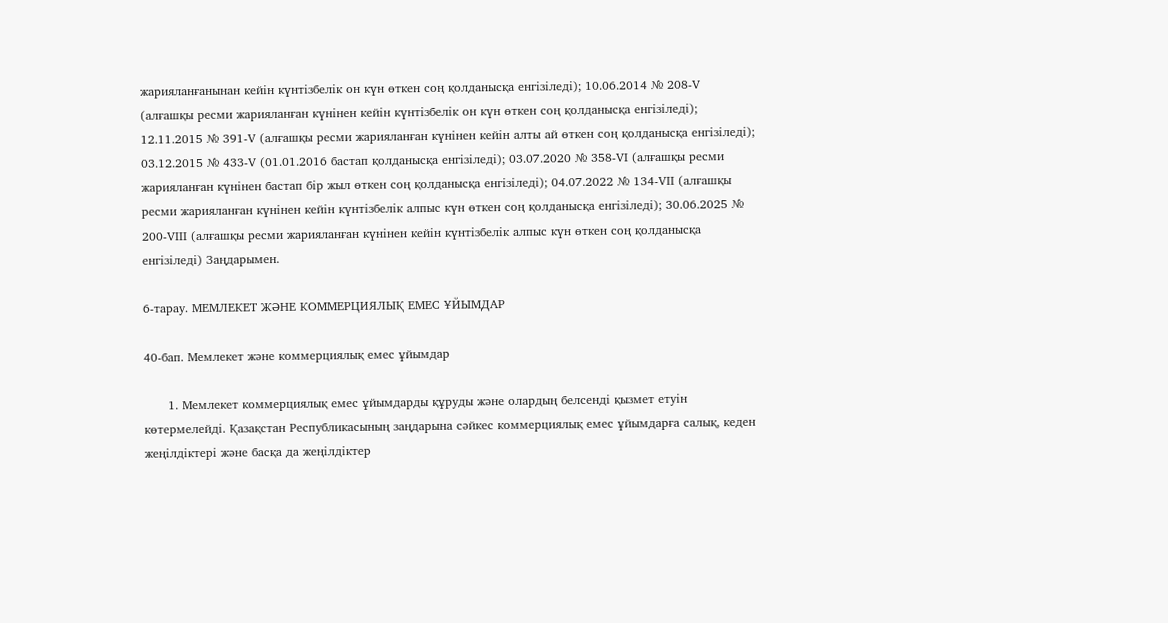жарияланғанынан кейін күнтізбелік он күн өткен соң қолданысқа енгізіледі); 10.06.2014 № 208-V (алғашқы ресми жарияланған күнінен кейін күнтізбелік он күн өткен соң қолданысқа енгізіледі); 12.11.2015 № 391-V (алғашқы ресми жарияланған күнінен кейін алты ай өткен соң қолданысқа енгізіледі); 03.12.2015 № 433-V (01.01.2016 бастап қолданысқа енгізіледі); 03.07.2020 № 358-VI (алғашқы ресми жарияланған күнінен бастап бір жыл өткен соң қолданысқа енгізіледі); 04.07.2022 № 134-VII (алғашқы ресми жарияланған күнінен кейін күнтізбелік алпыс күн өткен соң қолданысқа енгізіледі); 30.06.2025 № 200-VIII (алғашқы ресми жарияланған күнінен кейін күнтізбелік алпыс күн өткен соң қолданысқа енгізіледі) Заңдарымен.

6-тарау. МЕМЛЕКЕТ ЖӘНЕ КОММЕРЦИЯЛЫҚ ЕМЕС ҰЙЫМДАР

40-бап. Мемлекет және коммерциялық емес ұйымдар

      1. Мемлекет коммерциялық емес ұйымдарды құруды және олардың белсенді қызмет етуін көтермелейді. Қазақстан Республикасының заңдарына сәйкес коммерциялық емес ұйымдарға салық, кеден жеңілдіктері және басқа да жеңілдіктер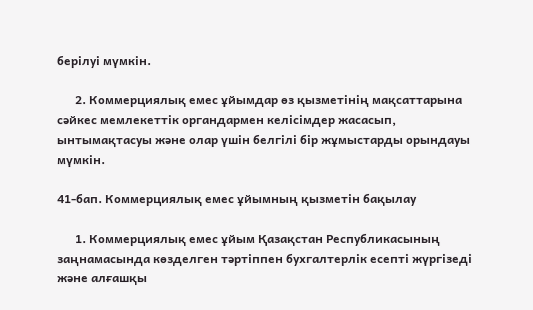берілуі мүмкін.

      2. Коммерциялық емес ұйымдар өз қызметінің мақсаттарына сәйкес мемлекеттік органдармен келісімдер жасасып, ынтымақтасуы және олар үшін белгілі бір жұмыстарды орындауы мүмкін.

41-бап. Коммерциялық емес ұйымның қызметін бақылау

      1. Коммерциялық емес ұйым Қазақстан Республикасының заңнамасында көзделген тәртіппен бухгалтерлік есепті жүргізеді және алғашқы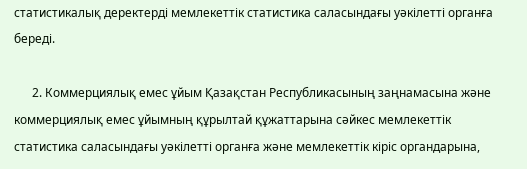статистикалық деректерді мемлекеттік статистика саласындағы уәкілетті органға береді.

      2. Коммерциялық емес ұйым Қазақстан Республикасының заңнамасына және коммерциялық емес ұйымның құрылтай құжаттарына сәйкес мемлекеттік статистика саласындағы уәкілетті органға және мемлекеттік кіріс органдарына,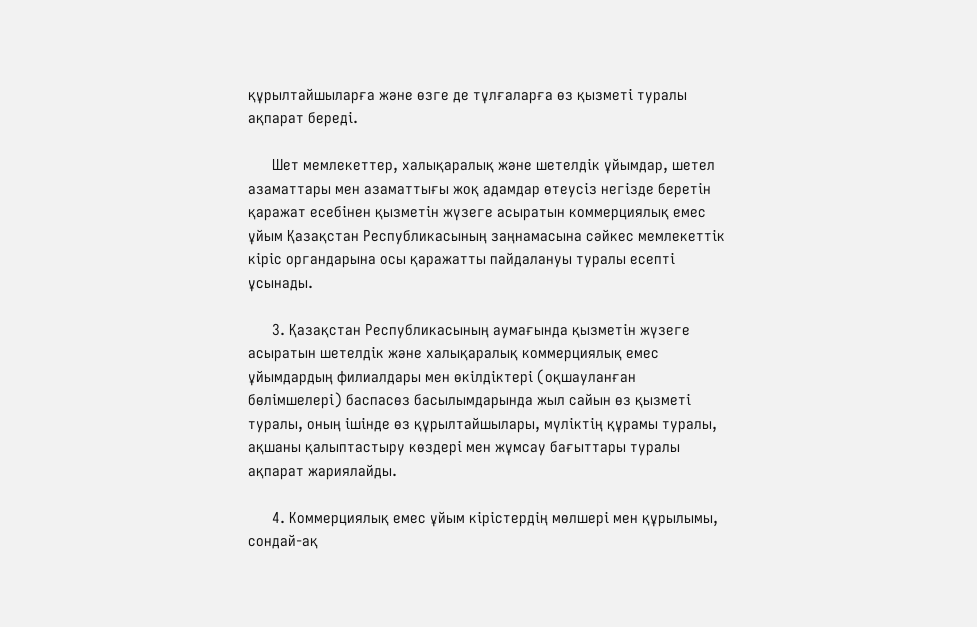құрылтайшыларға және өзге де тұлғаларға өз қызметі туралы ақпарат береді.

      Шет мемлекеттер, халықаралық және шетелдік ұйымдар, шетел азаматтары мен азаматтығы жоқ адамдар өтеусіз негізде беретін қаражат есебінен қызметін жүзеге асыратын коммерциялық емес ұйым Қазақстан Республикасының заңнамасына сәйкес мемлекеттік кіріс органдарына осы қаражатты пайдалануы туралы есепті ұсынады.

      3. Қазақстан Республикасының аумағында қызметін жүзеге асыратын шетелдік және халықаралық коммерциялық емес ұйымдардың филиалдары мен өкілдіктері (оқшауланған бөлімшелері) баспасөз басылымдарында жыл сайын өз қызметі туралы, оның ішінде өз құрылтайшылары, мүліктің құрамы туралы, ақшаны қалыптастыру көздері мен жұмсау бағыттары туралы ақпарат жариялайды.

      4. Коммерциялық емес ұйым кірістердің мөлшері мен құрылымы, сондай-ақ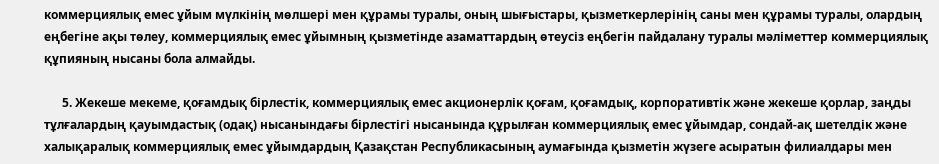коммерциялық емес ұйым мүлкінің мөлшері мен құрамы туралы, оның шығыстары, қызметкерлерінің саны мен құрамы туралы, олардың еңбегіне ақы төлеу, коммерциялық емес ұйымның қызметінде азаматтардың өтеусіз еңбегін пайдалану туралы мәліметтер коммерциялық құпияның нысаны бола алмайды.

      5. Жекеше мекеме, қоғамдық бірлестік, коммерциялық емес акционерлік қоғам, қоғамдық, корпоративтік және жекеше қорлар, заңды тұлғалардың қауымдастық (одақ) нысанындағы бірлестігі нысанында құрылған коммерциялық емес ұйымдар, сондай-ақ шетелдік және халықаралық коммерциялық емес ұйымдардың Қазақстан Республикасының аумағында қызметін жүзеге асыратын филиалдары мен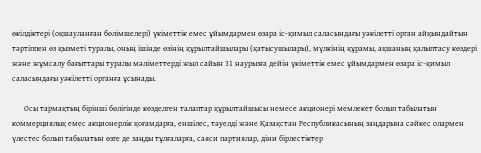өкілдіктері (оқшауланған бөлімшелері) үкіметтік емес ұйымдармен өзара іс-қимыл саласындағы уәкілетті орган айқындайтын тәртіппен өз қызметі туралы, оның ішінде өзінің құрылтайшылары (қатысушылары), мүлкінің құрамы, ақшаның қалыптасу көздері және жұмсалу бағыттары туралы мәліметтерді жыл сайын 31 наурызға дейін үкіметтік емес ұйымдармен өзара іс-қимыл саласындағы уәкілетті органға ұсынады.

      Осы тармақтың бірінші бөлігінде көзделген талаптар құрылтайшысы немесе акционері мемлекет болып табылатын коммерциялық емес акционерлік қоғамдарға, еншілес, тәуелді және Қазақстан Республикасының заңдарына сәйкес олармен үлестес болып табылатын өзге де заңды тұлғаларға, саяси партиялар, діни бірлестіктер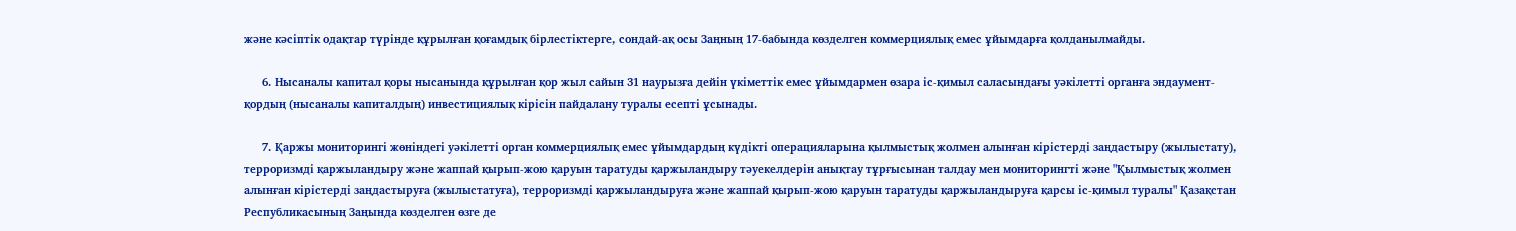және кәсіптік одақтар түрінде құрылған қоғамдық бірлестіктерге, сондай-ақ осы Заңның 17-бабында көзделген коммерциялық емес ұйымдарға қолданылмайды.

      6. Нысаналы капитал қоры нысанында құрылған қор жыл сайын 31 наурызға дейін үкіметтік емес ұйымдармен өзара іс-қимыл саласындағы уәкілетті органға эндаумент-қордың (нысаналы капиталдың) инвестициялық кірісін пайдалану туралы есепті ұсынады.

      7. Қаржы мониторингі жөніндегі уәкілетті орган коммерциялық емес ұйымдардың күдікті операцияларына қылмыстық жолмен алынған кірістерді заңдастыру (жылыстату), терроризмді қаржыландыру және жаппай қырып-жою қаруын таратуды қаржыландыру тәуекелдерін анықтау тұрғысынан талдау мен мониторингті және "Қылмыстық жолмен алынған кірістерді заңдастыруға (жылыстатуға), терроризмді қаржыландыруға және жаппай қырып-жою қаруын таратуды қаржыландыруға қарсы іс-қимыл туралы" Қазақстан Республикасының Заңында көзделген өзге де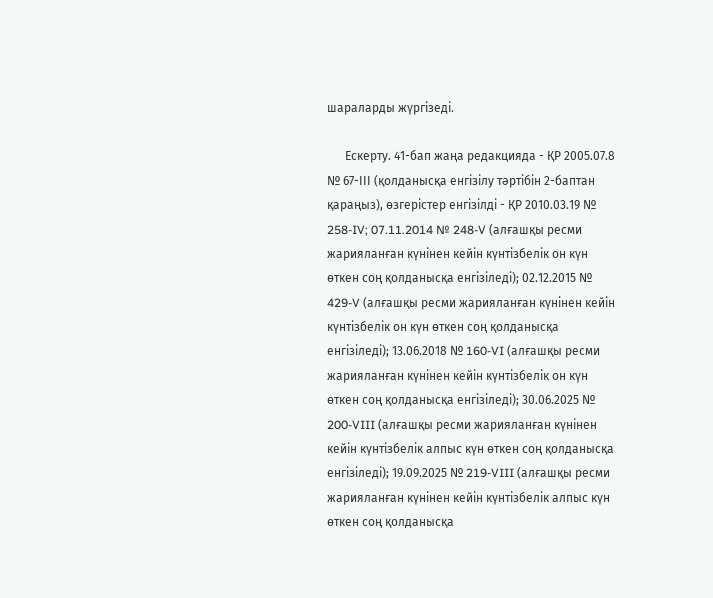шараларды жүргізеді.

      Ескерту. 41-бап жаңа редакцияда - ҚР 2005.07.8 № 67-ІІІ (қолданысқа енгізілу тәртібін 2-баптан қараңыз), өзгерістер енгізілді - ҚР 2010.03.19 № 258-IV; 07.11.2014 № 248-V (алғашқы ресми жарияланған күнінен кейін күнтізбелік он күн өткен соң қолданысқа енгізіледі); 02.12.2015 № 429-V (алғашқы ресми жарияланған күнінен кейін күнтізбелік он күн өткен соң қолданысқа енгізіледі); 13.06.2018 № 160-VI (алғашқы ресми жарияланған күнінен кейін күнтізбелік он күн өткен соң қолданысқа енгізіледі); 30.06.2025 № 200-VIII (алғашқы ресми жарияланған күнінен кейін күнтізбелік алпыс күн өткен соң қолданысқа енгізіледі); 19.09.2025 № 219-VIII (алғашқы ресми жарияланған күнінен кейін күнтізбелік алпыс күн өткен соң қолданысқа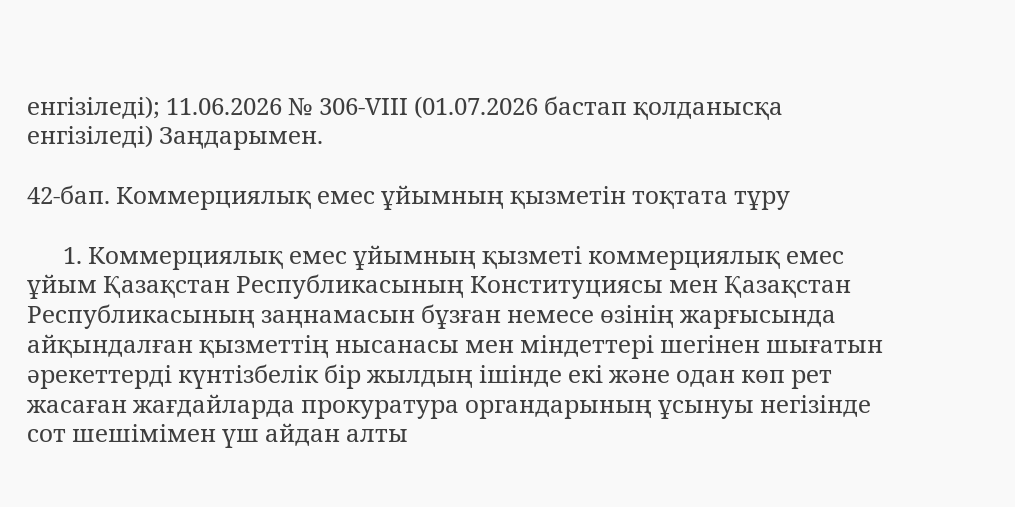енгізіледі); 11.06.2026 № 306-VIII (01.07.2026 бастап қолданысқа енгізіледі) Заңдарымен.

42-бап. Коммерциялық емес ұйымның қызметін тоқтата тұру

      1. Коммерциялық емес ұйымның қызметі коммерциялық емес ұйым Қазақстан Республикасының Конституциясы мен Қазақстан Республикасының заңнамасын бұзған немесе өзінің жарғысында айқындалған қызметтің нысанасы мен міндеттері шегінен шығатын әрекеттерді күнтізбелік бір жылдың ішінде екі және одан көп рет жасаған жағдайларда прокуратура органдарының ұсынуы негізінде сот шешімімен үш айдан алты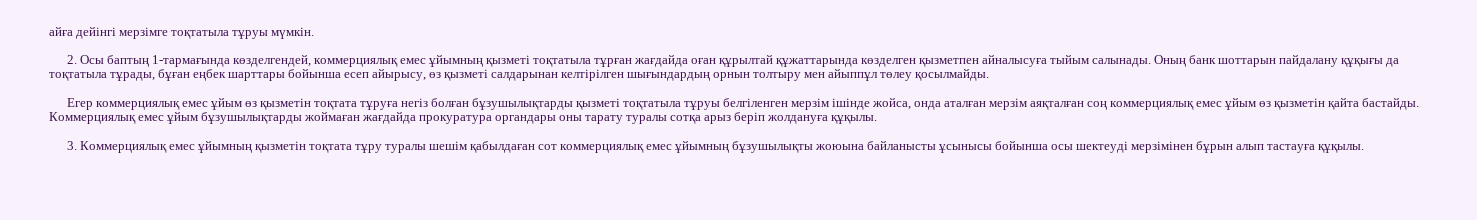айға дейінгі мерзімге тоқтатыла тұруы мүмкін.

      2. Осы баптың 1-тармағында көзделгендей, коммерциялық емес ұйымның қызметі тоқтатыла тұрған жағдайда оған құрылтай құжаттарында көзделген қызметпен айналысуға тыйым салынады. Оның банк шоттарын пайдалану құқығы да тоқтатыла тұрады, бұған еңбек шарттары бойынша есеп айырысу, өз қызметі салдарынан келтірілген шығындардың орнын толтыру мен айыппұл төлеу қосылмайды.

      Егер коммерциялық емес ұйым өз қызметін тоқтата тұруға негіз болған бұзушылықтарды қызметі тоқтатыла тұруы белгіленген мерзім ішінде жойса, онда аталған мерзім аяқталған соң коммерциялық емес ұйым өз қызметін қайта бастайды. Коммерциялық емес ұйым бұзушылықтарды жоймаған жағдайда прокуратура органдары оны тарату туралы сотқа арыз беріп жолдануға құқылы.

      3. Коммерциялық емес ұйымның қызметін тоқтата тұру туралы шешім қабылдаған сот коммерциялық емес ұйымның бұзушылықты жоюына байланысты ұсынысы бойынша осы шектеуді мерзімінен бұрын алып тастауға құқылы.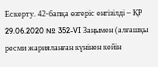Ескерту. 42-бапқа өзгеріс енгізілді – ҚР 29.06.2020 № 352-VI Заңымен (алғашқы ресми жарияланған күнінен кейін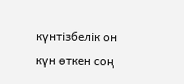күнтізбелік он күн өткен соң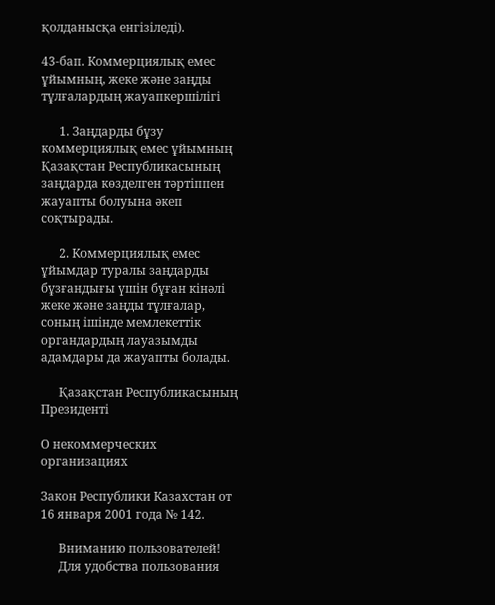қолданысқа енгізіледі).

43-бап. Коммерциялық емес ұйымның, жеке және заңды тұлғалардың жауапкершілігі

      1. Заңдарды бұзу коммерциялық емес ұйымның Қазақстан Республикасының заңдарда көзделген тәртіппен жауапты болуына әкеп соқтырады.

      2. Коммерциялық емес ұйымдар туралы заңдарды бұзғандығы үшін бұған кінәлі жеке және заңды тұлғалар, соның ішінде мемлекеттік органдардың лауазымды адамдары да жауапты болады.

      Қазақстан Республикасының
Президенті

О некоммерческих организациях

Закон Республики Казахстан от 16 января 2001 года № 142.

      Вниманию пользователей!
      Для удобства пользования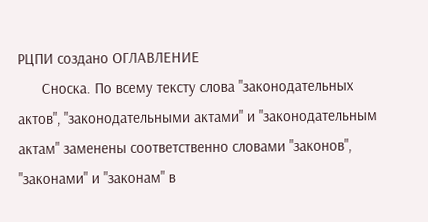РЦПИ создано ОГЛАВЛЕНИЕ
      Сноска. По всему тексту слова "законодательных актов", "законодательными актами" и "законодательным актам" заменены соответственно словами "законов", "законами" и "законам" в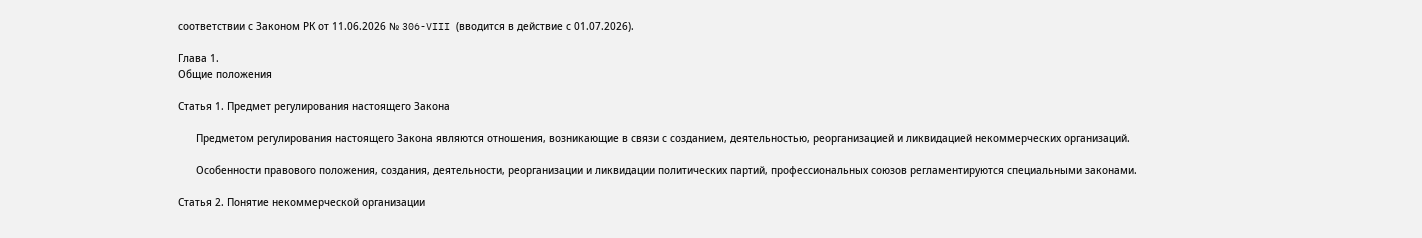соответствии с Законом РК от 11.06.2026 № 306-VIII (вводится в действие с 01.07.2026).

Глава 1.
Общие положения

Статья 1. Предмет регулирования настоящего Закона

      Предметом регулирования настоящего Закона являются отношения, возникающие в связи с созданием, деятельностью, реорганизацией и ликвидацией некоммерческих организаций.

      Особенности правового положения, создания, деятельности, реорганизации и ликвидации политических партий, профессиональных союзов регламентируются специальными законами.

Статья 2. Понятие некоммерческой организации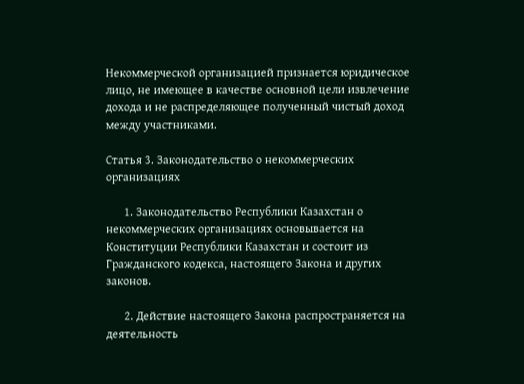Некоммерческой организацией признается юридическое лицо, не имеющее в качестве основной цели извлечение дохода и не распределяющее полученный чистый доход между участниками.

Статья 3. Законодательство о некоммерческих организациях

      1. Законодательство Республики Казахстан о некоммерческих организациях основывается на Конституции Республики Казахстан и состоит из Гражданского кодекса, настоящего Закона и других законов.

      2. Действие настоящего Закона распространяется на деятельность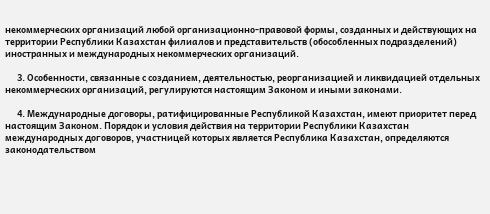некоммерческих организаций любой организационно-правовой формы, созданных и действующих на территории Республики Казахстан филиалов и представительств (обособленных подразделений) иностранных и международных некоммерческих организаций.

      3. Особенности, связанные с созданием, деятельностью, реорганизацией и ликвидацией отдельных некоммерческих организаций, регулируются настоящим Законом и иными законами.

      4. Международные договоры, ратифицированные Республикой Казахстан, имеют приоритет перед настоящим Законом. Порядок и условия действия на территории Республики Казахстан международных договоров, участницей которых является Республика Казахстан, определяются законодательством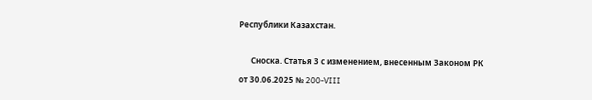Республики Казахстан.

      Сноска. Статья 3 с изменением, внесенным Законом РК от 30.06.2025 № 200-VIII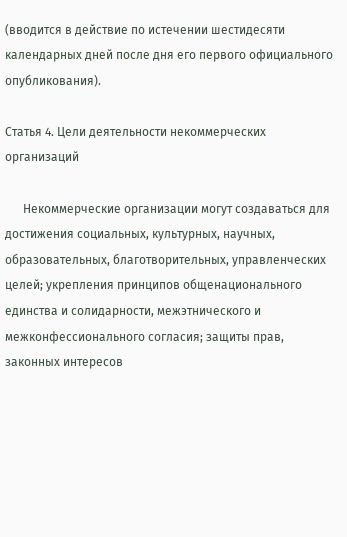(вводится в действие по истечении шестидесяти календарных дней после дня его первого официального опубликования).

Статья 4. Цели деятельности некоммерческих организаций

      Некоммерческие организации могут создаваться для достижения социальных, культурных, научных, образовательных, благотворительных, управленческих целей; укрепления принципов общенационального единства и солидарности, межэтнического и межконфессионального согласия; защиты прав, законных интересов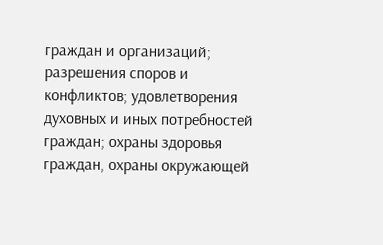граждан и организаций; разрешения споров и конфликтов; удовлетворения духовных и иных потребностей граждан; охраны здоровья граждан, охраны окружающей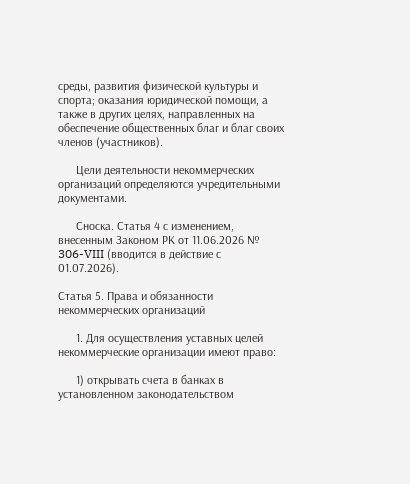среды, развития физической культуры и спорта; оказания юридической помощи, а также в других целях, направленных на обеспечение общественных благ и благ своих членов (участников).

      Цели деятельности некоммерческих организаций определяются учредительными документами.

      Сноска. Статья 4 с изменением, внесенным Законом РК от 11.06.2026 № 306-VIII (вводится в действие с 01.07.2026).

Статья 5. Права и обязанности некоммерческих организаций

      1. Для осуществления уставных целей некоммерческие организации имеют право:

      1) открывать счета в банках в установленном законодательством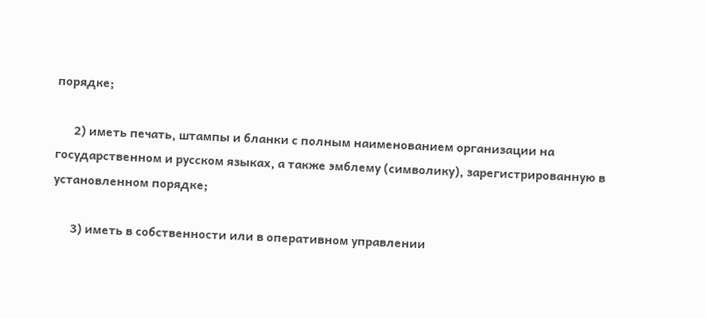порядке;

      2) иметь печать, штампы и бланки с полным наименованием организации на государственном и русском языках, а также эмблему (символику), зарегистрированную в установленном порядке;

      3) иметь в собственности или в оперативном управлении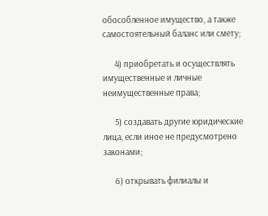обособленное имущество, а также самостоятельный баланс или смету;

      4) приобретать и осуществлять имущественные и личные неимущественные права;

      5) создавать другие юридические лица, если иное не предусмотрено законами;

      6) открывать филиалы и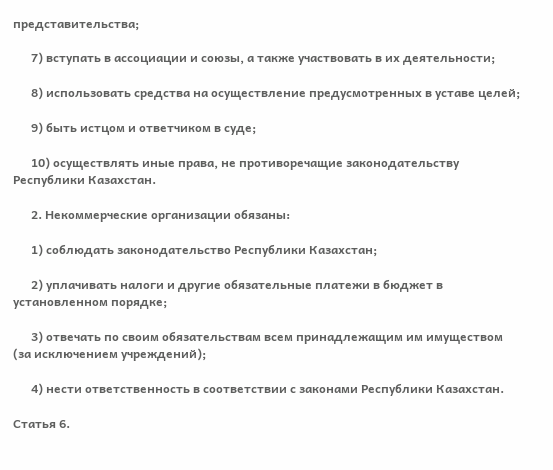представительства;

      7) вступать в ассоциации и союзы, а также участвовать в их деятельности;

      8) использовать средства на осуществление предусмотренных в уставе целей;

      9) быть истцом и ответчиком в суде;

      10) осуществлять иные права, не противоречащие законодательству Республики Казахстан.

      2. Некоммерческие организации обязаны:

      1) соблюдать законодательство Республики Казахстан;

      2) уплачивать налоги и другие обязательные платежи в бюджет в установленном порядке;

      3) отвечать по своим обязательствам всем принадлежащим им имуществом (за исключением учреждений);

      4) нести ответственность в соответствии с законами Республики Казахстан.

Статья 6.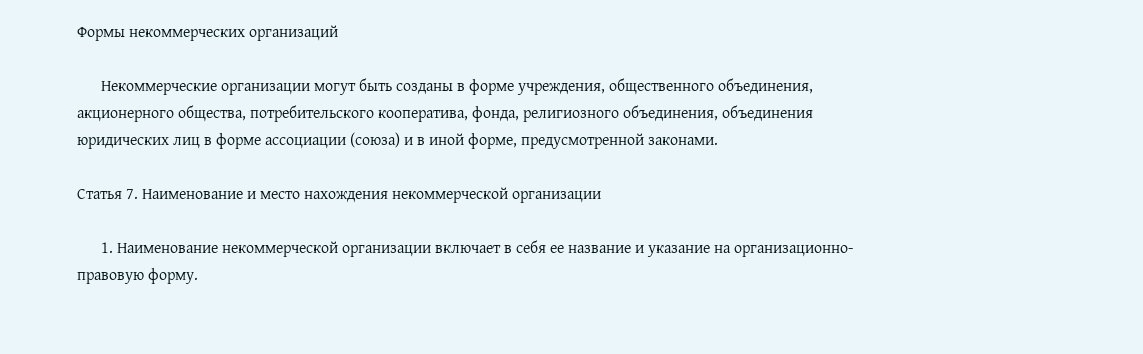Формы некоммерческих организаций

      Некоммерческие организации могут быть созданы в форме учреждения, общественного объединения, акционерного общества, потребительского кооператива, фонда, религиозного объединения, объединения юридических лиц в форме ассоциации (союза) и в иной форме, предусмотренной законами.

Статья 7. Наименование и место нахождения некоммерческой организации

      1. Наименование некоммерческой организации включает в себя ее название и указание на организационно-правовую форму.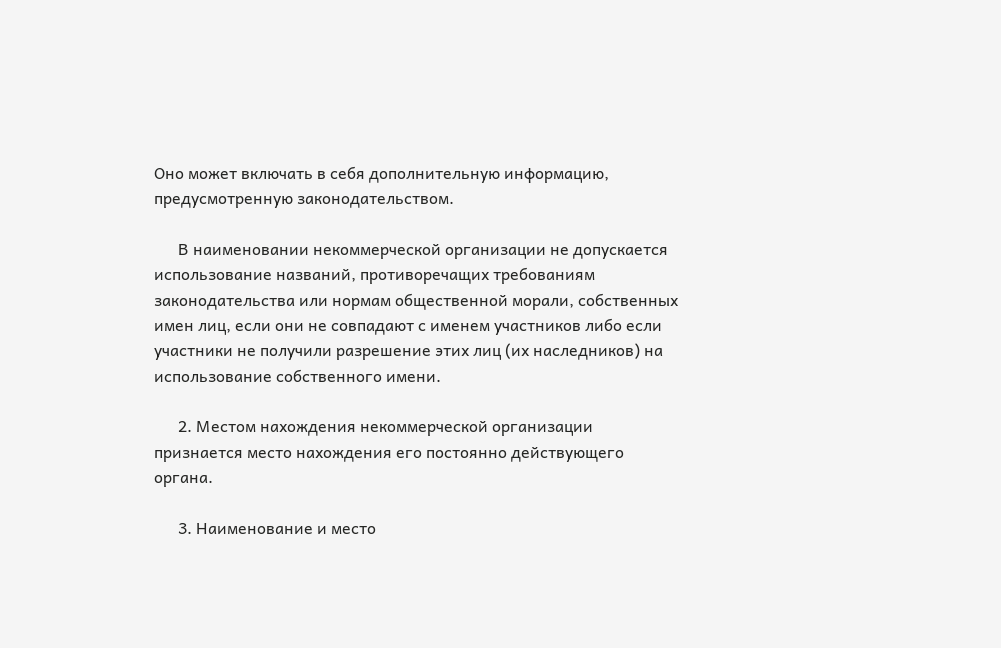Оно может включать в себя дополнительную информацию, предусмотренную законодательством.

      В наименовании некоммерческой организации не допускается использование названий, противоречащих требованиям законодательства или нормам общественной морали, собственных имен лиц, если они не совпадают с именем участников либо если участники не получили разрешение этих лиц (их наследников) на использование собственного имени.

      2. Местом нахождения некоммерческой организации признается место нахождения его постоянно действующего органа.

      3. Наименование и место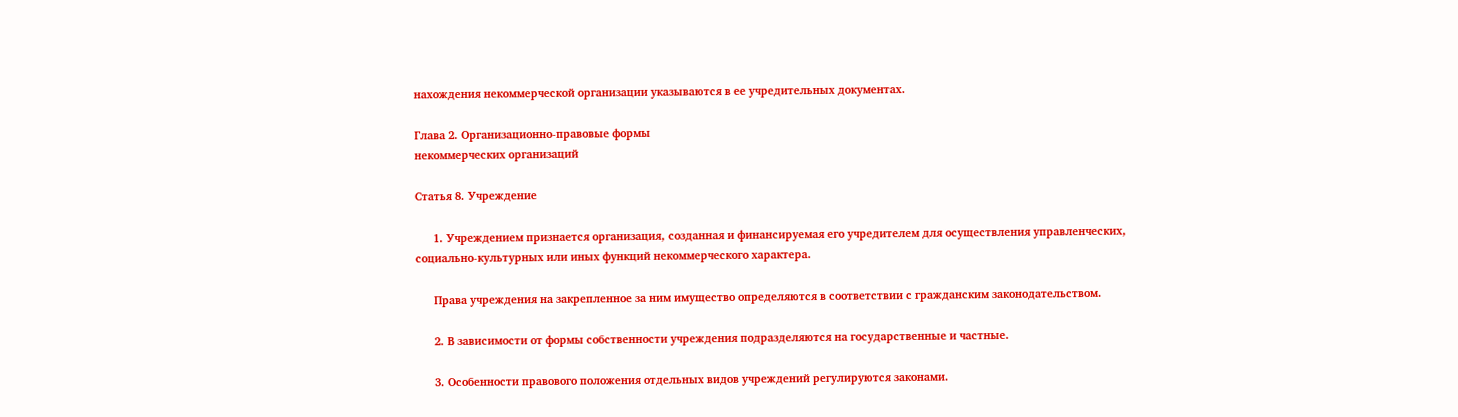нахождения некоммерческой организации указываются в ее учредительных документах.

Глава 2. Организационно-правовые формы
некоммерческих организаций

Статья 8. Учреждение

      1. Учреждением признается организация, созданная и финансируемая его учредителем для осуществления управленческих, социально-культурных или иных функций некоммерческого характера.

      Права учреждения на закрепленное за ним имущество определяются в соответствии с гражданским законодательством.

      2. В зависимости от формы собственности учреждения подразделяются на государственные и частные.

      3. Особенности правового положения отдельных видов учреждений регулируются законами.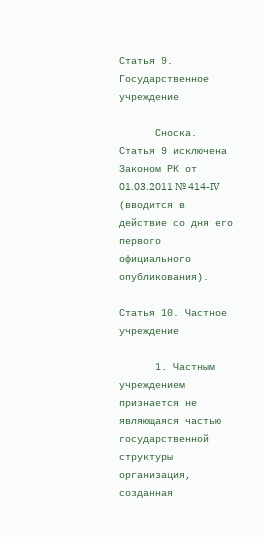Статья 9. Государственное учреждение

      Сноска. Статья 9 исключена Законом РК от 01.03.2011 № 414-IV (вводится в действие со дня его первого официального опубликования).

Статья 10. Частное учреждение

      1. Частным учреждением признается не являющаяся частью государственной структуры организация, созданная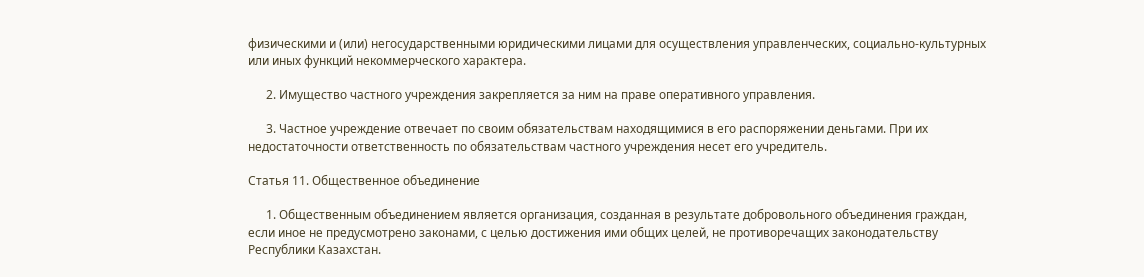физическими и (или) негосударственными юридическими лицами для осуществления управленческих, социально-культурных или иных функций некоммерческого характера.

      2. Имущество частного учреждения закрепляется за ним на праве оперативного управления.

      3. Частное учреждение отвечает по своим обязательствам находящимися в его распоряжении деньгами. При их недостаточности ответственность по обязательствам частного учреждения несет его учредитель.

Статья 11. Общественное объединение

      1. Общественным объединением является организация, созданная в результате добровольного объединения граждан, если иное не предусмотрено законами, с целью достижения ими общих целей, не противоречащих законодательству Республики Казахстан.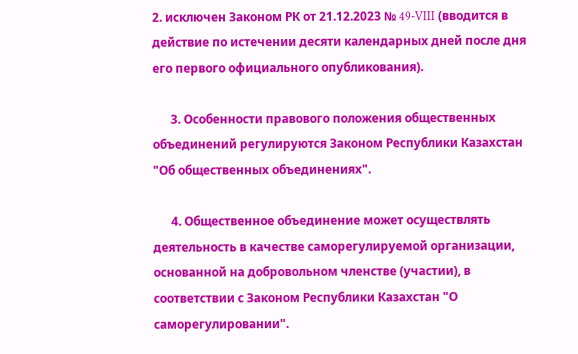2. исключен Законом РК от 21.12.2023 № 49-VIII (вводится в действие по истечении десяти календарных дней после дня его первого официального опубликования).

      3. Особенности правового положения общественных объединений регулируются Законом Республики Казахстан "Об общественных объединениях".

      4. Общественное объединение может осуществлять деятельность в качестве саморегулируемой организации, основанной на добровольном членстве (участии), в соответствии с Законом Республики Казахстан "О саморегулировании".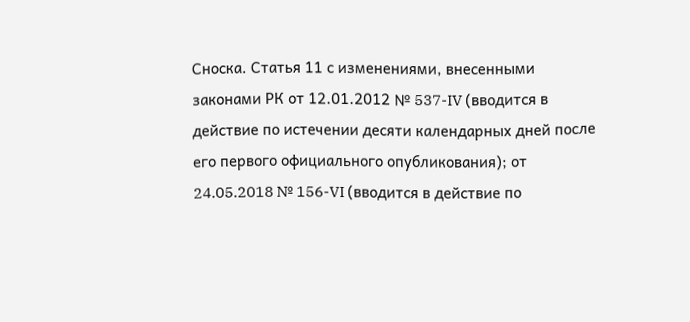Сноска. Статья 11 с изменениями, внесенными законами РК от 12.01.2012 № 537-IV (вводится в действие по истечении десяти календарных дней после его первого официального опубликования); от 24.05.2018 № 156-VI (вводится в действие по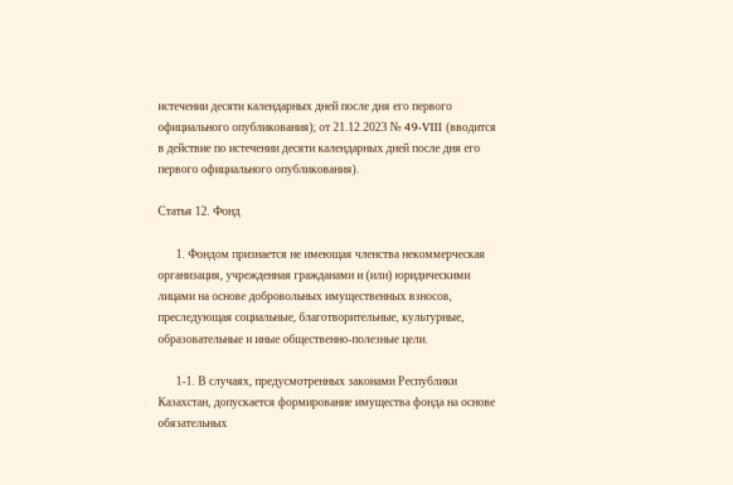истечении десяти календарных дней после дня его первого официального опубликования); от 21.12.2023 № 49-VIII (вводится в действие по истечении десяти календарных дней после дня его первого официального опубликования).

Статья 12. Фонд

      1. Фондом признается не имеющая членства некоммерческая организация, учрежденная гражданами и (или) юридическими лицами на основе добровольных имущественных взносов, преследующая социальные, благотворительные, культурные, образовательные и иные общественно-полезные цели.

      1-1. В случаях, предусмотренных законами Республики Казахстан, допускается формирование имущества фонда на основе обязательных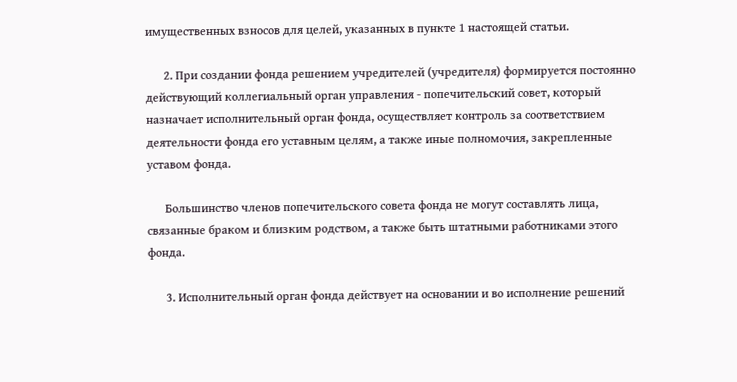имущественных взносов для целей, указанных в пункте 1 настоящей статьи.

      2. При создании фонда решением учредителей (учредителя) формируется постоянно действующий коллегиальный орган управления - попечительский совет, который назначает исполнительный орган фонда, осуществляет контроль за соответствием деятельности фонда его уставным целям, а также иные полномочия, закрепленные уставом фонда.

      Большинство членов попечительского совета фонда не могут составлять лица, связанные браком и близким родством, а также быть штатными работниками этого фонда.

      3. Исполнительный орган фонда действует на основании и во исполнение решений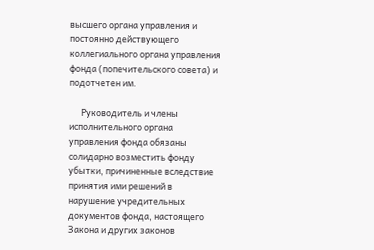высшего органа управления и постоянно действующего коллегиального органа управления фонда (попечительского совета) и подотчетен им.

      Руководитель и члены исполнительного органа управления фонда обязаны солидарно возместить фонду убытки, причиненные вследствие принятия ими решений в нарушение учредительных документов фонда, настоящего Закона и других законов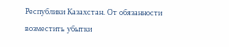Республики Казахстан. От обязанности возместить убытки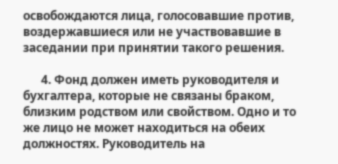освобождаются лица, голосовавшие против, воздержавшиеся или не участвовавшие в заседании при принятии такого решения.

      4. Фонд должен иметь руководителя и бухгалтера, которые не связаны браком, близким родством или свойством. Одно и то же лицо не может находиться на обеих должностях. Руководитель на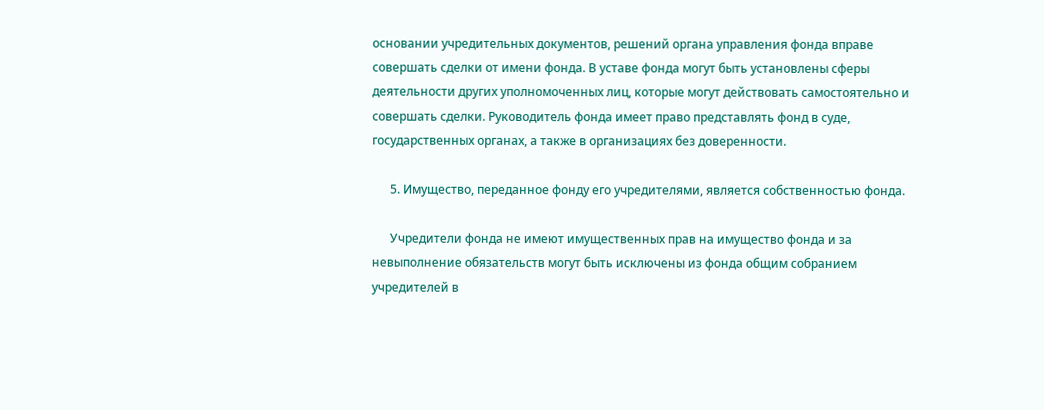основании учредительных документов, решений органа управления фонда вправе совершать сделки от имени фонда. В уставе фонда могут быть установлены сферы деятельности других уполномоченных лиц, которые могут действовать самостоятельно и совершать сделки. Руководитель фонда имеет право представлять фонд в суде, государственных органах, а также в организациях без доверенности.

      5. Имущество, переданное фонду его учредителями, является собственностью фонда.

      Учредители фонда не имеют имущественных прав на имущество фонда и за невыполнение обязательств могут быть исключены из фонда общим собранием учредителей в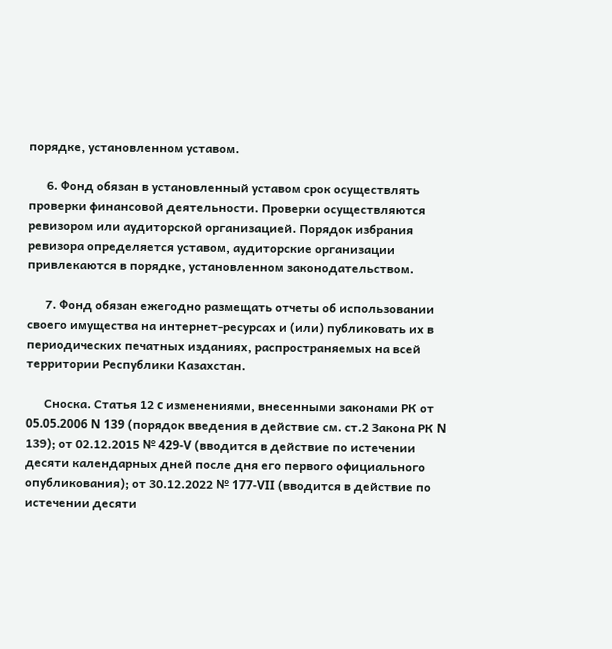порядке, установленном уставом.

      6. Фонд обязан в установленный уставом срок осуществлять проверки финансовой деятельности. Проверки осуществляются ревизором или аудиторской организацией. Порядок избрания ревизора определяется уставом, аудиторские организации привлекаются в порядке, установленном законодательством.

      7. Фонд обязан ежегодно размещать отчеты об использовании своего имущества на интернет-ресурсах и (или) публиковать их в периодических печатных изданиях, распространяемых на всей территории Республики Казахстан.

      Сноска. Статья 12 c изменениями, внесенными законами РК от 05.05.2006 N 139 (порядок введения в действие см. ст.2 Закона РК N 139); от 02.12.2015 № 429-V (вводится в действие по истечении десяти календарных дней после дня его первого официального опубликования); от 30.12.2022 № 177-VII (вводится в действие по истечении десяти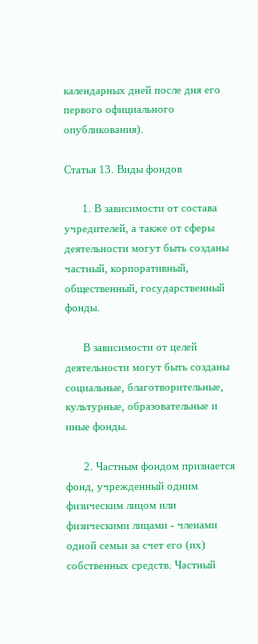календарных дней после дня его первого официального опубликования).

Статья 13. Виды фондов

      1. В зависимости от состава учредителей, а также от сферы деятельности могут быть созданы частный, корпоративный, общественный, государственный фонды.

      В зависимости от целей деятельности могут быть созданы социальные, благотворительные, культурные, образовательные и иные фонды.

      2. Частным фондом признается фонд, учрежденный одним физическим лицом или физическими лицами - членами одной семьи за счет его (их) собственных средств. Частный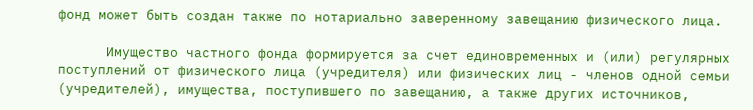фонд может быть создан также по нотариально заверенному завещанию физического лица.

      Имущество частного фонда формируется за счет единовременных и (или) регулярных поступлений от физического лица (учредителя) или физических лиц - членов одной семьи (учредителей), имущества, поступившего по завещанию, а также других источников,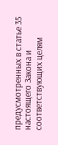предусмотренных в статье 35 настоящего Закона и соответствующих целям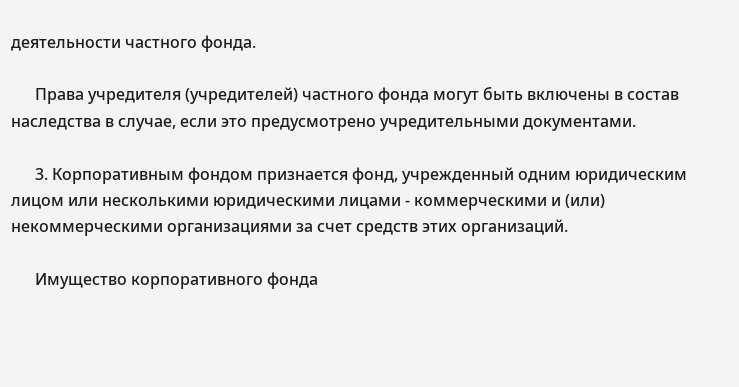деятельности частного фонда.

      Права учредителя (учредителей) частного фонда могут быть включены в состав наследства в случае, если это предусмотрено учредительными документами.

      3. Корпоративным фондом признается фонд, учрежденный одним юридическим лицом или несколькими юридическими лицами - коммерческими и (или) некоммерческими организациями за счет средств этих организаций.

      Имущество корпоративного фонда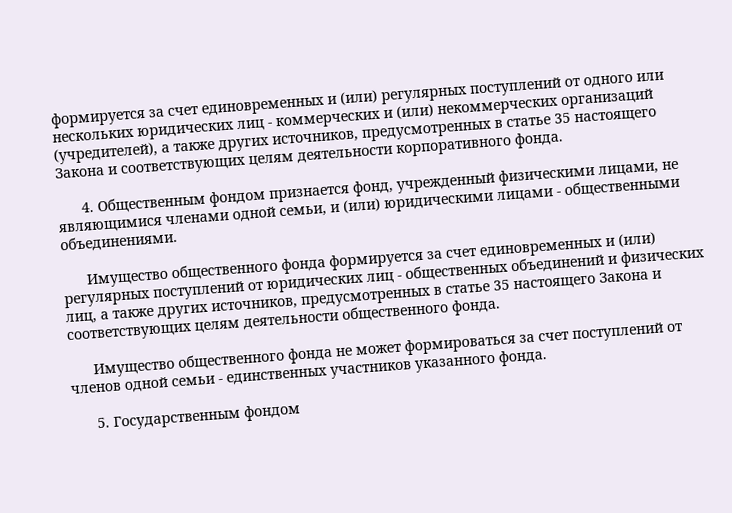формируется за счет единовременных и (или) регулярных поступлений от одного или нескольких юридических лиц - коммерческих и (или) некоммерческих организаций (учредителей), а также других источников, предусмотренных в статье 35 настоящего Закона и соответствующих целям деятельности корпоративного фонда.

      4. Общественным фондом признается фонд, учрежденный физическими лицами, не являющимися членами одной семьи, и (или) юридическими лицами - общественными объединениями.

      Имущество общественного фонда формируется за счет единовременных и (или) регулярных поступлений от юридических лиц - общественных объединений и физических лиц, а также других источников, предусмотренных в статье 35 настоящего Закона и соответствующих целям деятельности общественного фонда.

      Имущество общественного фонда не может формироваться за счет поступлений от членов одной семьи - единственных участников указанного фонда.

      5. Государственным фондом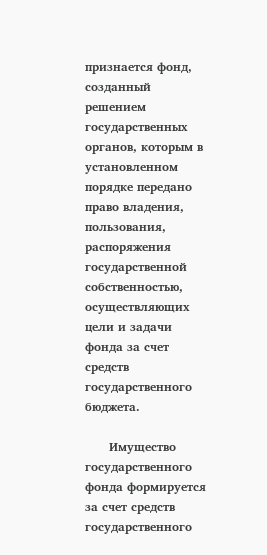признается фонд, созданный решением государственных органов, которым в установленном порядке передано право владения, пользования, распоряжения государственной собственностью, осуществляющих цели и задачи фонда за счет средств государственного бюджета.

      Имущество государственного фонда формируется за счет средств государственного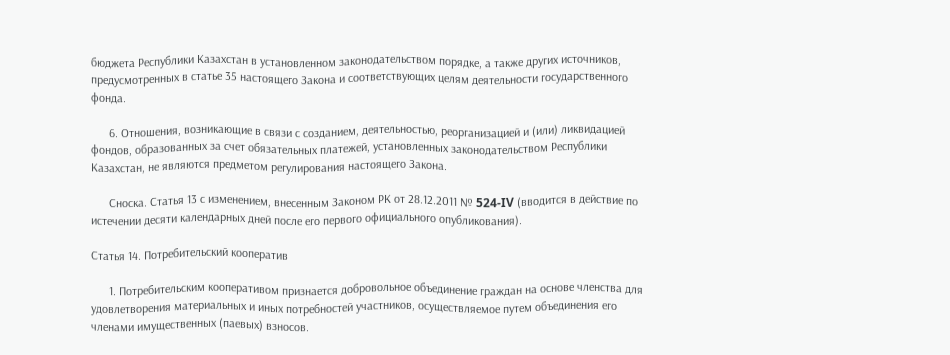бюджета Республики Казахстан в установленном законодательством порядке, а также других источников, предусмотренных в статье 35 настоящего Закона и соответствующих целям деятельности государственного фонда.

      6. Отношения, возникающие в связи с созданием, деятельностью, реорганизацией и (или) ликвидацией фондов, образованных за счет обязательных платежей, установленных законодательством Республики Казахстан, не являются предметом регулирования настоящего Закона.

      Сноска. Статья 13 с изменением, внесенным Законом РК от 28.12.2011 № 524-IV (вводится в действие по истечении десяти календарных дней после его первого официального опубликования).

Статья 14. Потребительский кооператив

      1. Потребительским кооперативом признается добровольное объединение граждан на основе членства для удовлетворения материальных и иных потребностей участников, осуществляемое путем объединения его членами имущественных (паевых) взносов.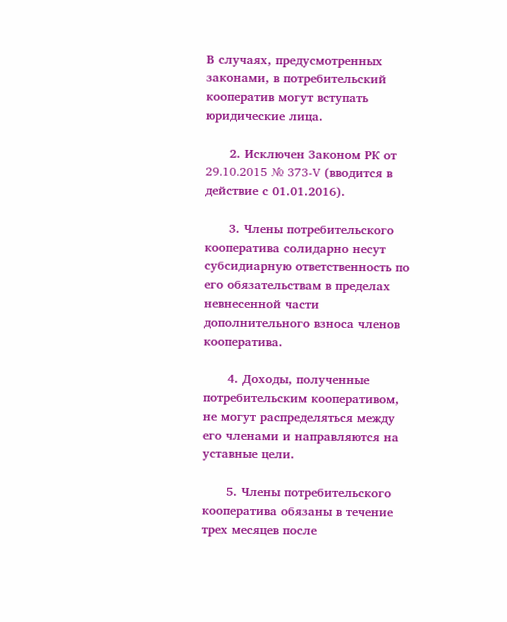В случаях, предусмотренных законами, в потребительский кооператив могут вступать юридические лица.

      2. Исключен Законом РК от 29.10.2015 № 373-V (вводится в действие с 01.01.2016).

      3. Члены потребительского кооператива солидарно несут субсидиарную ответственность по его обязательствам в пределах невнесенной части дополнительного взноса членов кооператива.

      4. Доходы, полученные потребительским кооперативом, не могут распределяться между его членами и направляются на уставные цели.

      5. Члены потребительского кооператива обязаны в течение трех месяцев после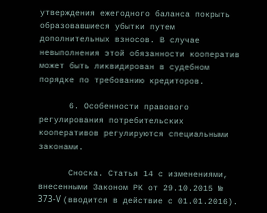утверждения ежегодного баланса покрыть образовавшиеся убытки путем дополнительных взносов. В случае невыполнения этой обязанности кооператив может быть ликвидирован в судебном порядке по требованию кредиторов.

      6. Особенности правового регулирования потребительских кооперативов регулируются специальными законами.

      Сноска. Статья 14 с изменениями, внесенными Законом РК от 29.10.2015 № 373-V (вводится в действие с 01.01.2016).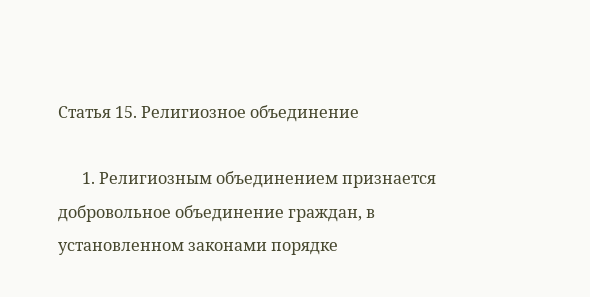Статья 15. Религиозное объединение

      1. Религиозным объединением признается добровольное объединение граждан, в установленном законами порядке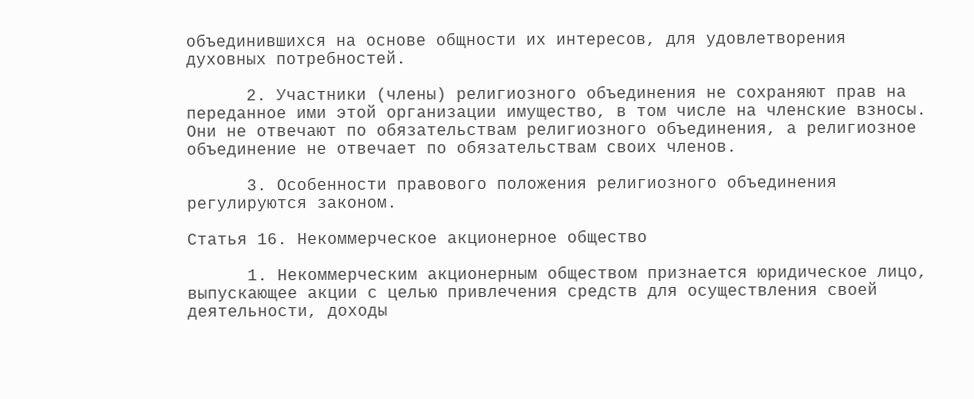объединившихся на основе общности их интересов, для удовлетворения духовных потребностей.

      2. Участники (члены) религиозного объединения не сохраняют прав на переданное ими этой организации имущество, в том числе на членские взносы. Они не отвечают по обязательствам религиозного объединения, а религиозное объединение не отвечает по обязательствам своих членов.

      3. Особенности правового положения религиозного объединения регулируются законом.

Статья 16. Некоммерческое акционерное общество

      1. Некоммерческим акционерным обществом признается юридическое лицо, выпускающее акции с целью привлечения средств для осуществления своей деятельности, доходы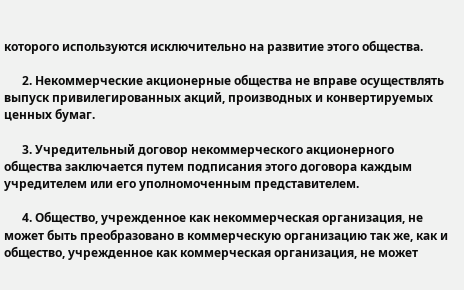которого используются исключительно на развитие этого общества.

      2. Некоммерческие акционерные общества не вправе осуществлять выпуск привилегированных акций, производных и конвертируемых ценных бумаг.

      3. Учредительный договор некоммерческого акционерного общества заключается путем подписания этого договора каждым учредителем или его уполномоченным представителем.

      4. Общество, учрежденное как некоммерческая организация, не может быть преобразовано в коммерческую организацию так же, как и общество, учрежденное как коммерческая организация, не может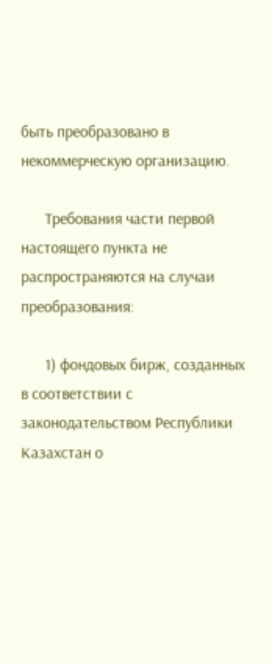быть преобразовано в некоммерческую организацию.

      Требования части первой настоящего пункта не распространяются на случаи преобразования:

      1) фондовых бирж, созданных в соответствии с законодательством Республики Казахстан о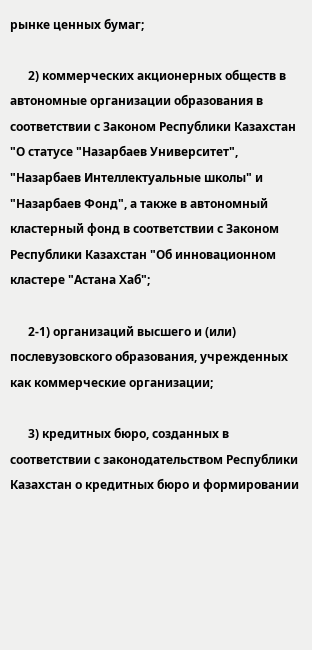рынке ценных бумаг;

      2) коммерческих акционерных обществ в автономные организации образования в соответствии с Законом Республики Казахстан "О статусе "Назарбаев Университет", "Назарбаев Интеллектуальные школы" и "Назарбаев Фонд", а также в автономный кластерный фонд в соответствии с Законом Республики Казахстан "Об инновационном кластере "Астана Хаб";

      2-1) организаций высшего и (или) послевузовского образования, учрежденных как коммерческие организации;

      3) кредитных бюро, созданных в соответствии с законодательством Республики Казахстан о кредитных бюро и формировании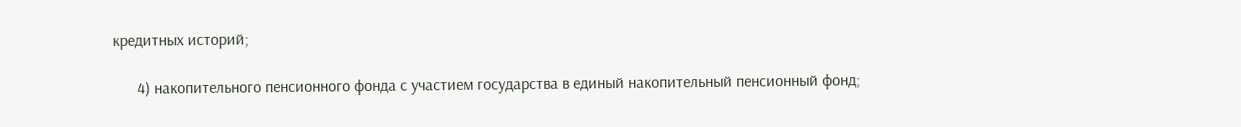кредитных историй;

      4) накопительного пенсионного фонда с участием государства в единый накопительный пенсионный фонд;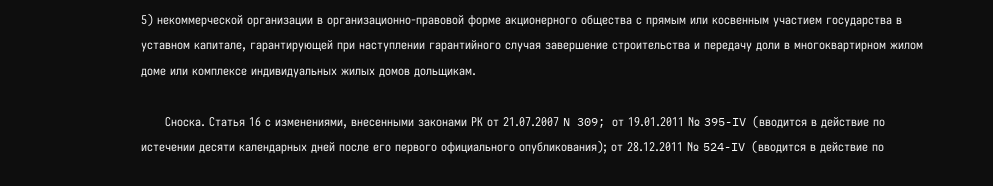5) некоммерческой организации в организационно-правовой форме акционерного общества с прямым или косвенным участием государства в уставном капитале, гарантирующей при наступлении гарантийного случая завершение строительства и передачу доли в многоквартирном жилом доме или комплексе индивидуальных жилых домов дольщикам.

      Сноска. Статья 16 с изменениями, внесенными законами РК от 21.07.2007 N 309; от 19.01.2011 № 395-IV (вводится в действие по истечении десяти календарных дней после его первого официального опубликования); от 28.12.2011 № 524-IV (вводится в действие по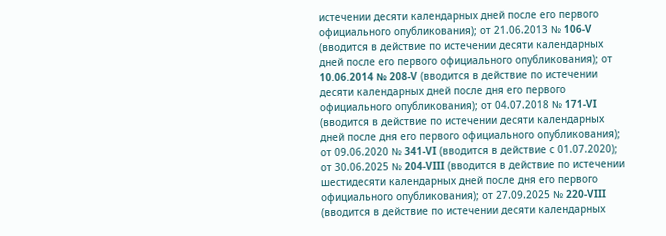истечении десяти календарных дней после его первого официального опубликования); от 21.06.2013 № 106-V (вводится в действие по истечении десяти календарных дней после его первого официального опубликования); от 10.06.2014 № 208-V (вводится в действие по истечении десяти календарных дней после дня его первого официального опубликования); от 04.07.2018 № 171-VI (вводится в действие по истечении десяти календарных дней после дня его первого официального опубликования); от 09.06.2020 № 341-VI (вводится в действие с 01.07.2020); от 30.06.2025 № 204-VIII (вводится в действие по истечении шестидесяти календарных дней после дня его первого официального опубликования); от 27.09.2025 № 220-VIII (вводится в действие по истечении десяти календарных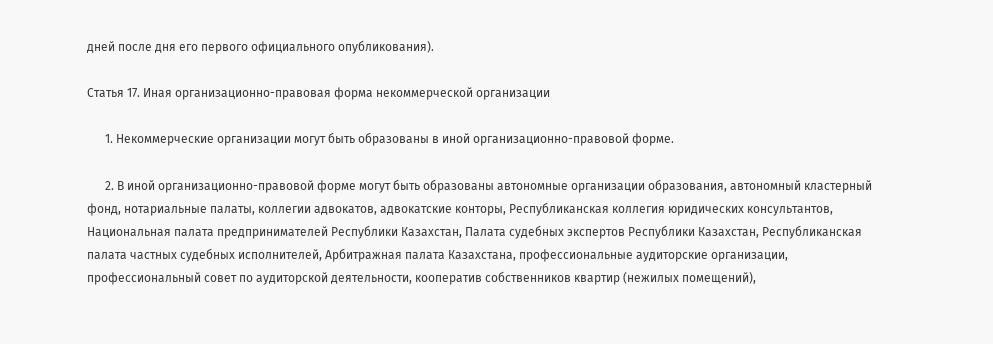дней после дня его первого официального опубликования).

Статья 17. Иная организационно-правовая форма некоммерческой организации

      1. Некоммерческие организации могут быть образованы в иной организационно-правовой форме.

      2. В иной организационно-правовой форме могут быть образованы автономные организации образования, автономный кластерный фонд, нотариальные палаты, коллегии адвокатов, адвокатские конторы, Республиканская коллегия юридических консультантов, Национальная палата предпринимателей Республики Казахстан, Палата судебных экспертов Республики Казахстан, Республиканская палата частных судебных исполнителей, Арбитражная палата Казахстана, профессиональные аудиторские организации, профессиональный совет по аудиторской деятельности, кооператив собственников квартир (нежилых помещений),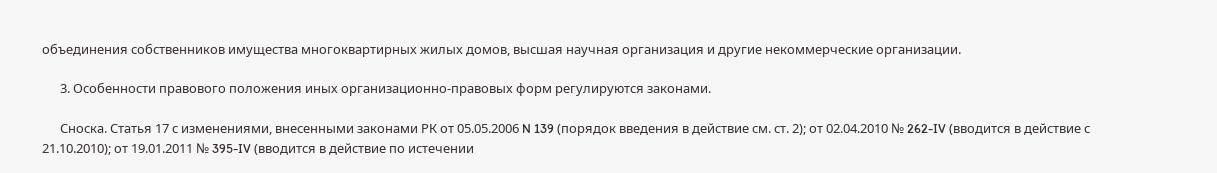объединения собственников имущества многоквартирных жилых домов, высшая научная организация и другие некоммерческие организации.

      3. Особенности правового положения иных организационно-правовых форм регулируются законами.

      Сноска. Статья 17 с изменениями, внесенными законами РК от 05.05.2006 N 139 (порядок введения в действие см. ст. 2); от 02.04.2010 № 262-IV (вводится в действие с 21.10.2010); от 19.01.2011 № 395-IV (вводится в действие по истечении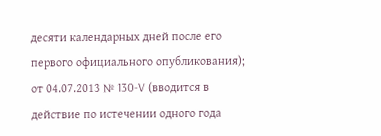десяти календарных дней после его первого официального опубликования); от 04.07.2013 № 130-V (вводится в действие по истечении одного года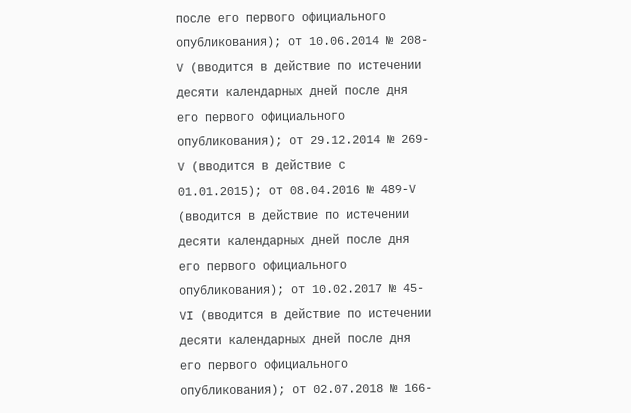после его первого официального опубликования); от 10.06.2014 № 208-V (вводится в действие по истечении десяти календарных дней после дня его первого официального опубликования); от 29.12.2014 № 269-V (вводится в действие с 01.01.2015); от 08.04.2016 № 489-V (вводится в действие по истечении десяти календарных дней после дня его первого официального опубликования); от 10.02.2017 № 45-VI (вводится в действие по истечении десяти календарных дней после дня его первого официального опубликования); от 02.07.2018 № 166-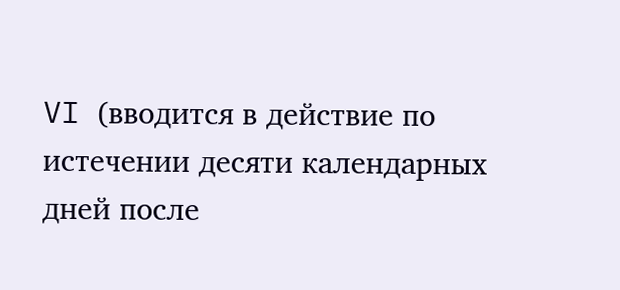VI (вводится в действие по истечении десяти календарных дней после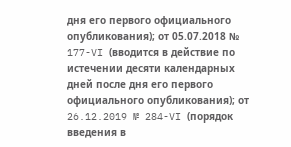дня его первого официального опубликования); от 05.07.2018 № 177-VI (вводится в действие по истечении десяти календарных дней после дня его первого официального опубликования); от 26.12.2019 № 284-VI (порядок введения в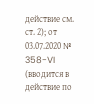действие см. ст. 2); от 03.07.2020 № 358-VI (вводится в действие по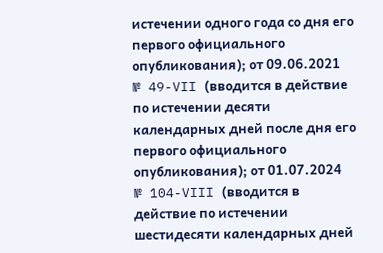истечении одного года со дня его первого официального опубликования); от 09.06.2021 № 49-VII (вводится в действие по истечении десяти календарных дней после дня его первого официального опубликования); от 01.07.2024 № 104-VIII (вводится в действие по истечении шестидесяти календарных дней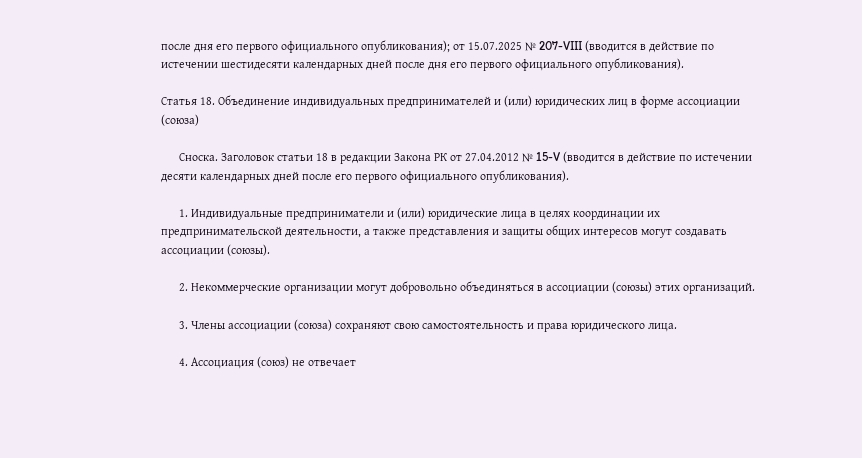после дня его первого официального опубликования); от 15.07.2025 № 207-VIII (вводится в действие по истечении шестидесяти календарных дней после дня его первого официального опубликования).

Статья 18. Объединение индивидуальных предпринимателей и (или) юридических лиц в форме ассоциации (союза)

      Сноска. Заголовок статьи 18 в редакции Закона РК от 27.04.2012 № 15-V (вводится в действие по истечении десяти календарных дней после его первого официального опубликования).

      1. Индивидуальные предприниматели и (или) юридические лица в целях координации их предпринимательской деятельности, а также представления и защиты общих интересов могут создавать ассоциации (союзы).

      2. Некоммерческие организации могут добровольно объединяться в ассоциации (союзы) этих организаций.

      3. Члены ассоциации (союза) сохраняют свою самостоятельность и права юридического лица.

      4. Ассоциация (союз) не отвечает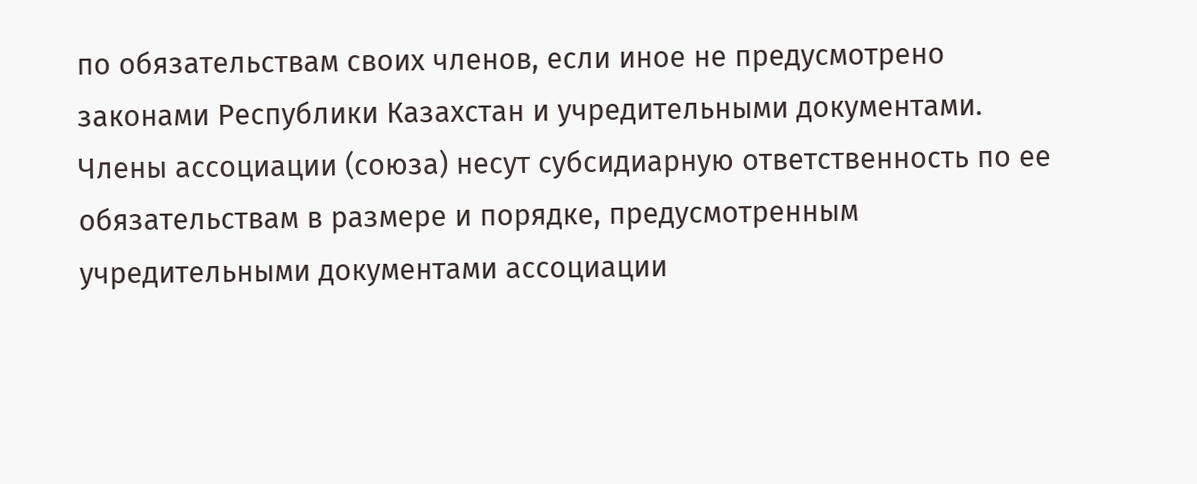по обязательствам своих членов, если иное не предусмотрено законами Республики Казахстан и учредительными документами. Члены ассоциации (союза) несут субсидиарную ответственность по ее обязательствам в размере и порядке, предусмотренным учредительными документами ассоциации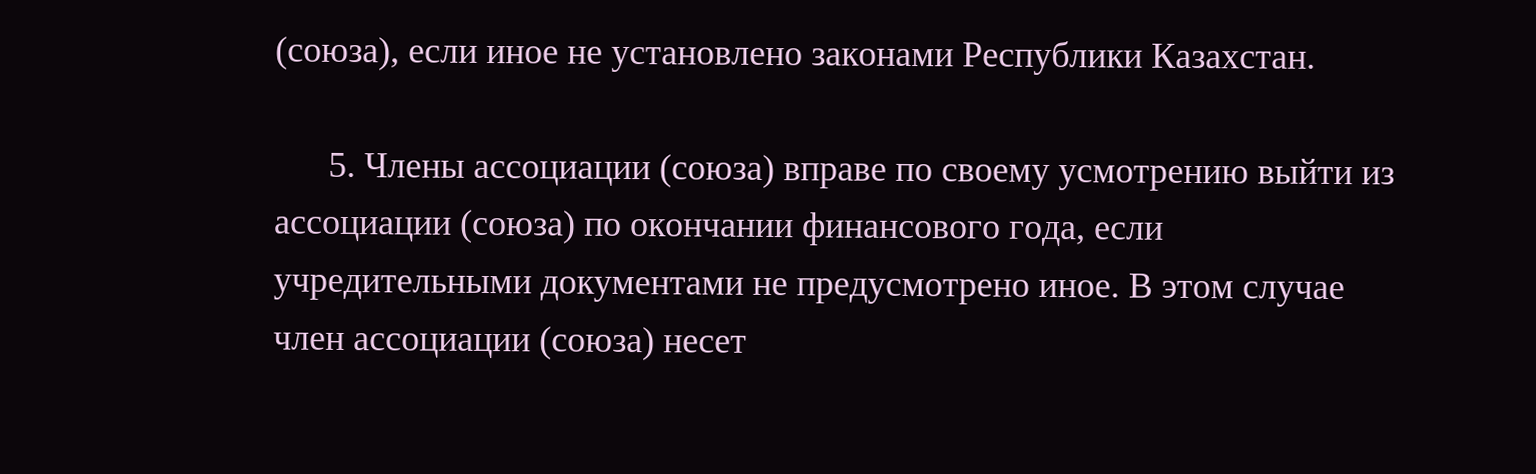(союза), если иное не установлено законами Республики Казахстан.

      5. Члены ассоциации (союза) вправе по своему усмотрению выйти из ассоциации (союза) по окончании финансового года, если учредительными документами не предусмотрено иное. В этом случае член ассоциации (союза) несет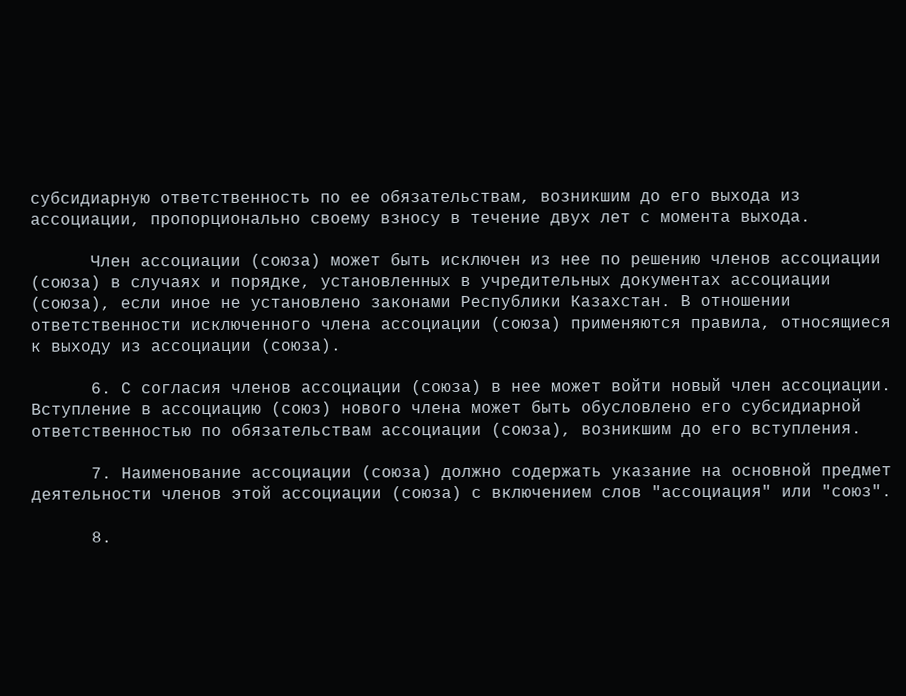субсидиарную ответственность по ее обязательствам, возникшим до его выхода из ассоциации, пропорционально своему взносу в течение двух лет с момента выхода.

      Член ассоциации (союза) может быть исключен из нее по решению членов ассоциации (союза) в случаях и порядке, установленных в учредительных документах ассоциации (союза), если иное не установлено законами Республики Казахстан. В отношении ответственности исключенного члена ассоциации (союза) применяются правила, относящиеся к выходу из ассоциации (союза).

      6. С согласия членов ассоциации (союза) в нее может войти новый член ассоциации. Вступление в ассоциацию (союз) нового члена может быть обусловлено его субсидиарной ответственностью по обязательствам ассоциации (союза), возникшим до его вступления.

      7. Наименование ассоциации (союза) должно содержать указание на основной предмет деятельности членов этой ассоциации (союза) с включением слов "ассоциация" или "союз".

      8.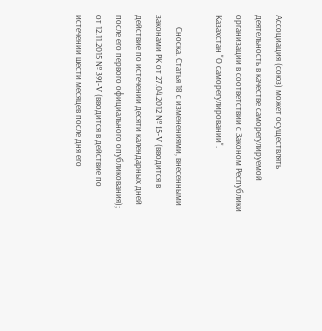Ассоциация (союз) может осуществлять деятельность в качестве саморегулируемой организации в соответствии с Законом Республики Казахстан "О саморегулировании".

      Сноска. Статья 18 с изменениями, внесенными законами РК от 27.04.2012 № 15-V (вводится в действие по истечении десяти календарных дней после его первого официального опубликования); от 12.11.2015 № 391-V (вводится в действие по истечении шести месяцев после дня его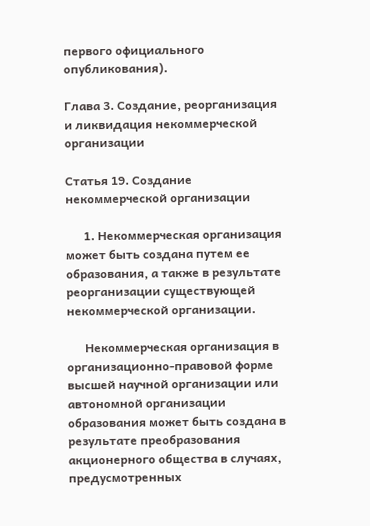первого официального опубликования).

Глава 3. Создание, реорганизация и ликвидация некоммерческой организации

Статья 19. Создание некоммерческой организации

      1. Некоммерческая организация может быть создана путем ее образования, а также в результате реорганизации существующей некоммерческой организации.

      Некоммерческая организация в организационно-правовой форме высшей научной организации или автономной организации образования может быть создана в результате преобразования акционерного общества в случаях, предусмотренных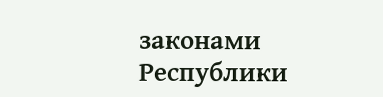законами Республики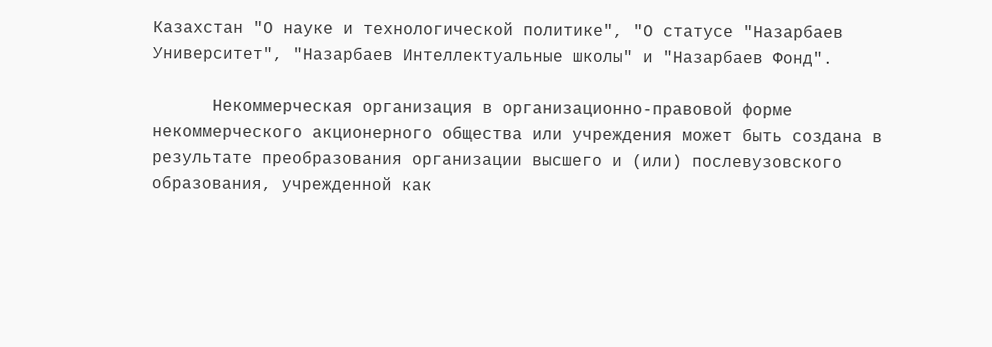Казахстан "О науке и технологической политике", "О статусе "Назарбаев Университет", "Назарбаев Интеллектуальные школы" и "Назарбаев Фонд".

      Некоммерческая организация в организационно-правовой форме некоммерческого акционерного общества или учреждения может быть создана в результате преобразования организации высшего и (или) послевузовского образования, учрежденной как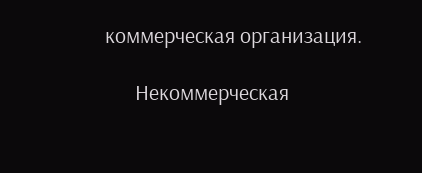коммерческая организация.

      Некоммерческая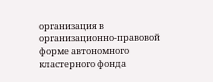организация в организационно-правовой форме автономного кластерного фонда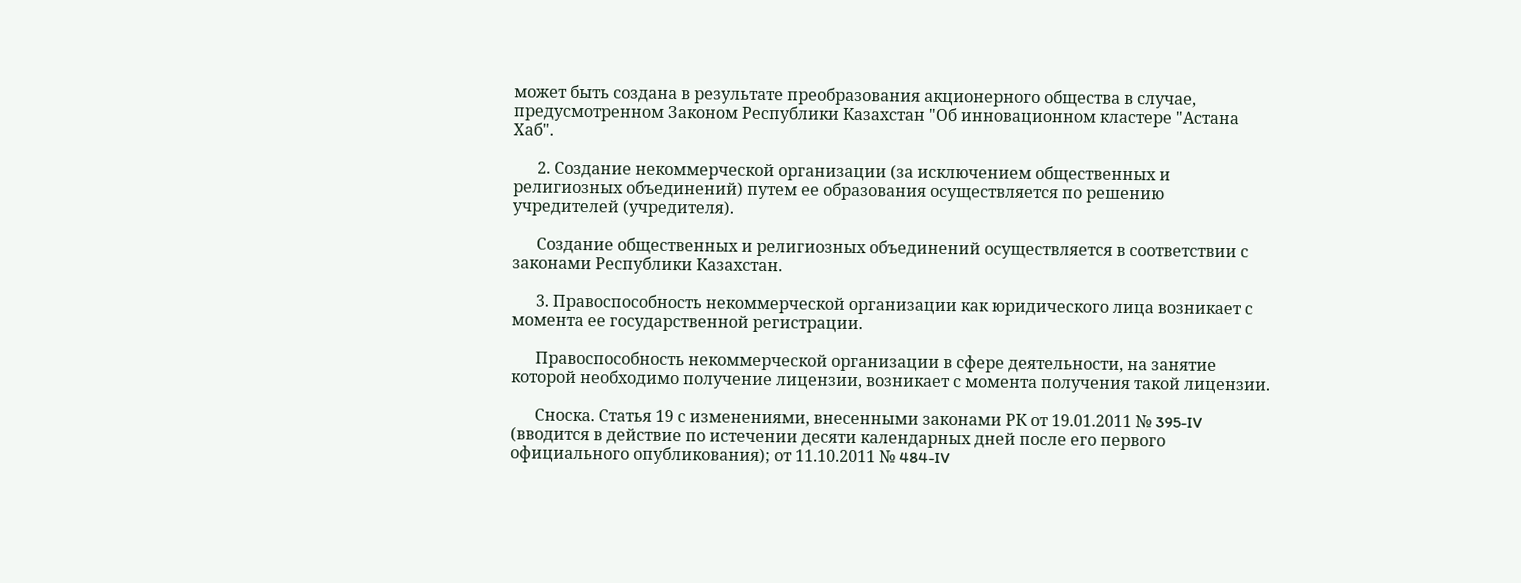может быть создана в результате преобразования акционерного общества в случае, предусмотренном Законом Республики Казахстан "Об инновационном кластере "Астана Хаб".

      2. Создание некоммерческой организации (за исключением общественных и религиозных объединений) путем ее образования осуществляется по решению учредителей (учредителя).

      Создание общественных и религиозных объединений осуществляется в соответствии с законами Республики Казахстан.

      3. Правоспособность некоммерческой организации как юридического лица возникает с момента ее государственной регистрации.

      Правоспособность некоммерческой организации в сфере деятельности, на занятие которой необходимо получение лицензии, возникает с момента получения такой лицензии.

      Сноска. Статья 19 с изменениями, внесенными законами РК от 19.01.2011 № 395-IV (вводится в действие по истечении десяти календарных дней после его первого официального опубликования); от 11.10.2011 № 484-IV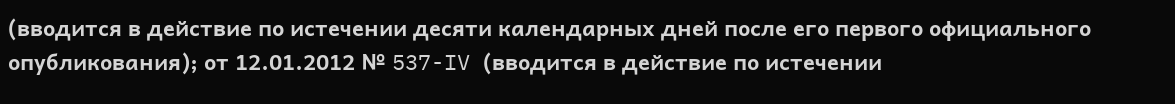(вводится в действие по истечении десяти календарных дней после его первого официального опубликования); от 12.01.2012 № 537-IV (вводится в действие по истечении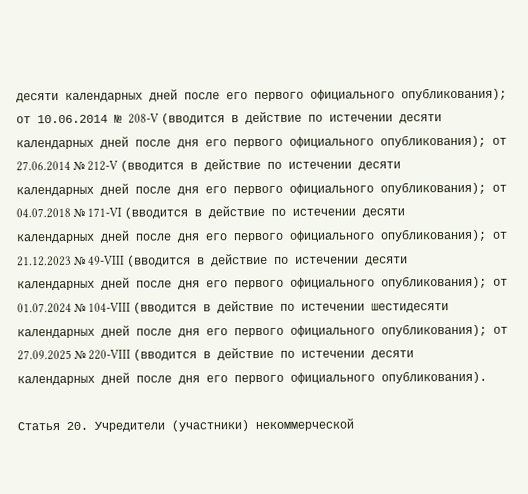десяти календарных дней после его первого официального опубликования); от 10.06.2014 № 208-V (вводится в действие по истечении десяти календарных дней после дня его первого официального опубликования); от 27.06.2014 № 212-V (вводится в действие по истечении десяти календарных дней после дня его первого официального опубликования); от 04.07.2018 № 171-VI (вводится в действие по истечении десяти календарных дней после дня его первого официального опубликования); от 21.12.2023 № 49-VIII (вводится в действие по истечении десяти календарных дней после дня его первого официального опубликования); от 01.07.2024 № 104-VIII (вводится в действие по истечении шестидесяти календарных дней после дня его первого официального опубликования); от 27.09.2025 № 220-VIII (вводится в действие по истечении десяти календарных дней после дня его первого официального опубликования).

Статья 20. Учредители (участники) некоммерческой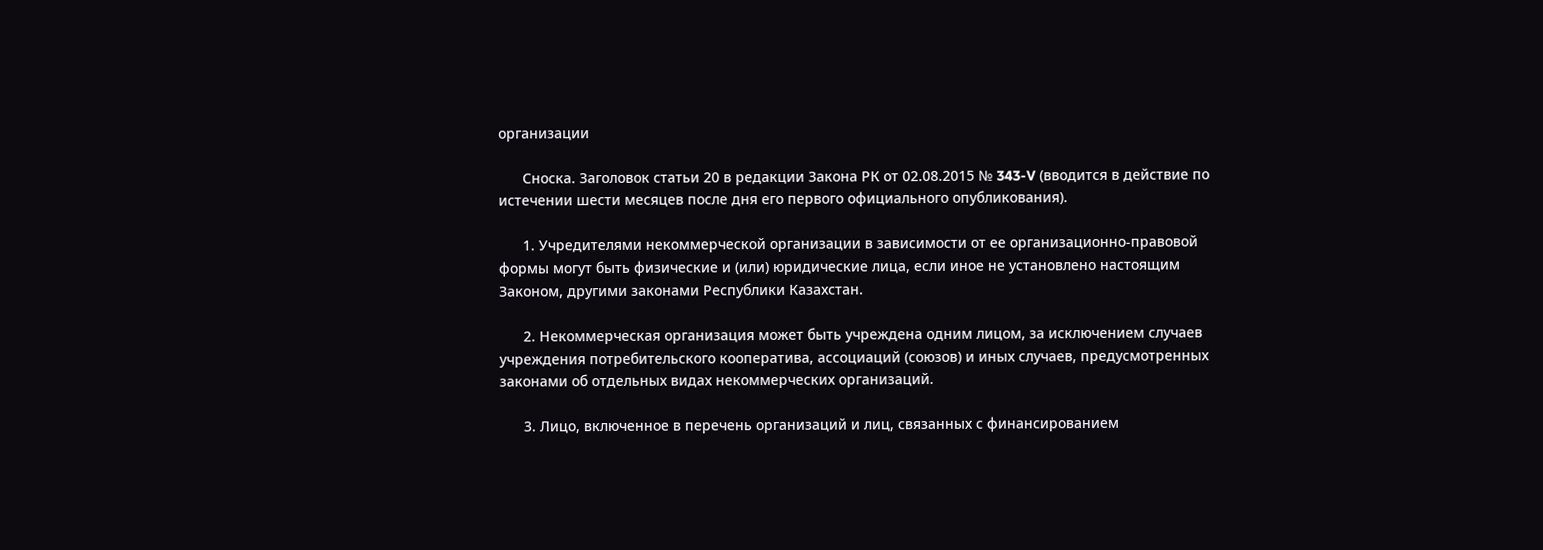организации

      Сноска. Заголовок статьи 20 в редакции Закона РК от 02.08.2015 № 343-V (вводится в действие по истечении шести месяцев после дня его первого официального опубликования).

      1. Учредителями некоммерческой организации в зависимости от ее организационно-правовой формы могут быть физические и (или) юридические лица, если иное не установлено настоящим Законом, другими законами Республики Казахстан.

      2. Некоммерческая организация может быть учреждена одним лицом, за исключением случаев учреждения потребительского кооператива, ассоциаций (союзов) и иных случаев, предусмотренных законами об отдельных видах некоммерческих организаций.

      3. Лицо, включенное в перечень организаций и лиц, связанных с финансированием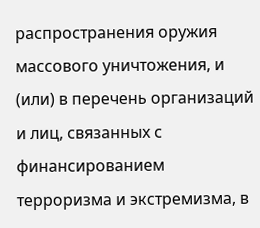распространения оружия массового уничтожения, и (или) в перечень организаций и лиц, связанных с финансированием терроризма и экстремизма, в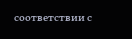соответствии с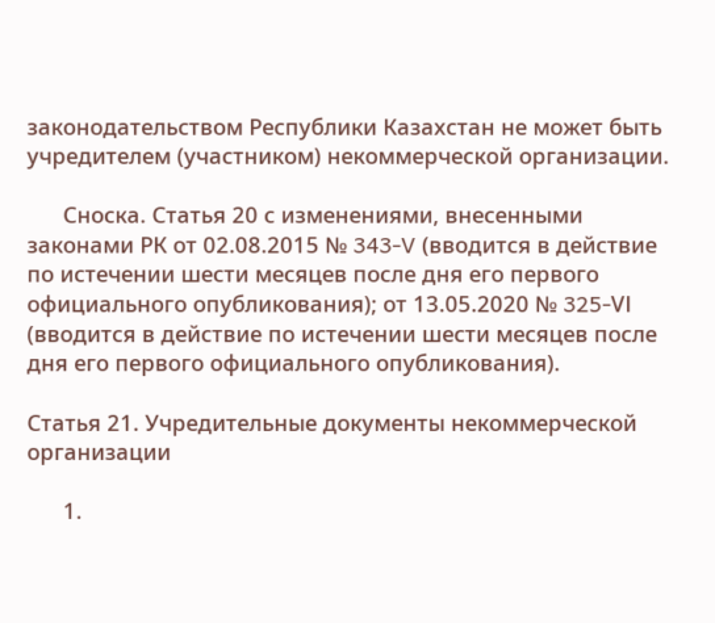законодательством Республики Казахстан не может быть учредителем (участником) некоммерческой организации.

      Сноска. Статья 20 с изменениями, внесенными законами РК от 02.08.2015 № 343-V (вводится в действие по истечении шести месяцев после дня его первого официального опубликования); от 13.05.2020 № 325-VІ (вводится в действие по истечении шести месяцев после дня его первого официального опубликования).

Статья 21. Учредительные документы некоммерческой организации

      1.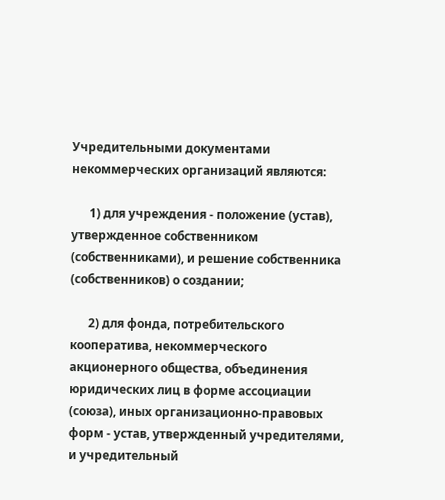Учредительными документами некоммерческих организаций являются:

      1) для учреждения - положение (устав), утвержденное собственником (собственниками), и решение собственника (собственников) о создании;

      2) для фонда, потребительского кооператива, некоммерческого акционерного общества, объединения юридических лиц в форме ассоциации (союза), иных организационно-правовых форм - устав, утвержденный учредителями, и учредительный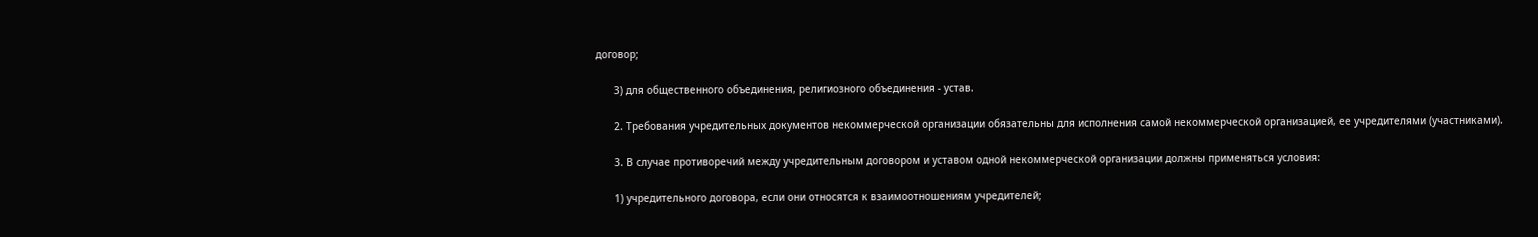договор;

      3) для общественного объединения, религиозного объединения - устав.

      2. Требования учредительных документов некоммерческой организации обязательны для исполнения самой некоммерческой организацией, ее учредителями (участниками).

      3. В случае противоречий между учредительным договором и уставом одной некоммерческой организации должны применяться условия:

      1) учредительного договора, если они относятся к взаимоотношениям учредителей;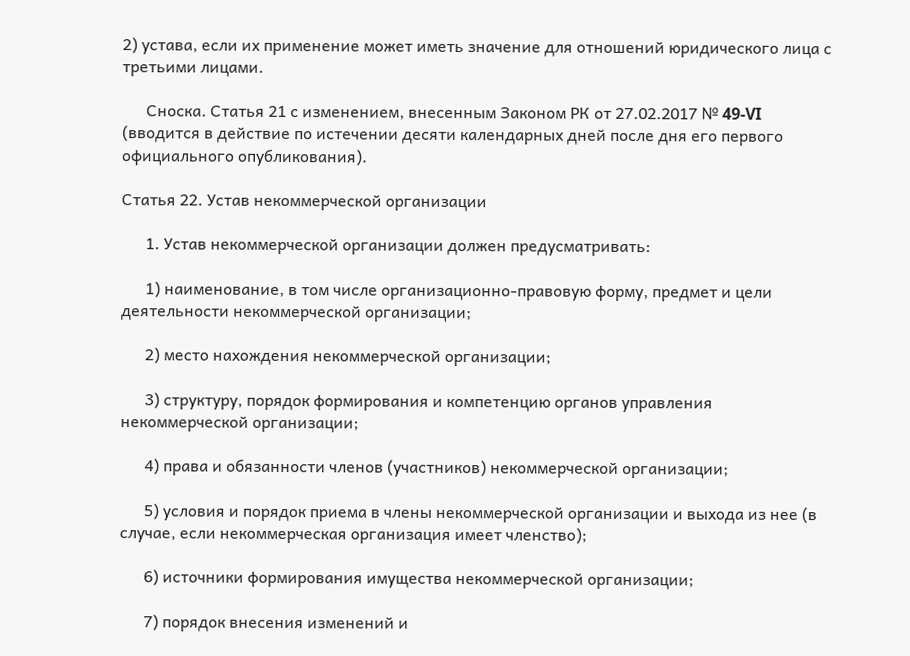2) устава, если их применение может иметь значение для отношений юридического лица с третьими лицами.

      Сноска. Статья 21 с изменением, внесенным Законом РК от 27.02.2017 № 49-VI (вводится в действие по истечении десяти календарных дней после дня его первого официального опубликования).

Статья 22. Устав некоммерческой организации

      1. Устав некоммерческой организации должен предусматривать:

      1) наименование, в том числе организационно-правовую форму, предмет и цели деятельности некоммерческой организации;

      2) место нахождения некоммерческой организации;

      3) структуру, порядок формирования и компетенцию органов управления некоммерческой организации;

      4) права и обязанности членов (участников) некоммерческой организации;

      5) условия и порядок приема в члены некоммерческой организации и выхода из нее (в случае, если некоммерческая организация имеет членство);

      6) источники формирования имущества некоммерческой организации;

      7) порядок внесения изменений и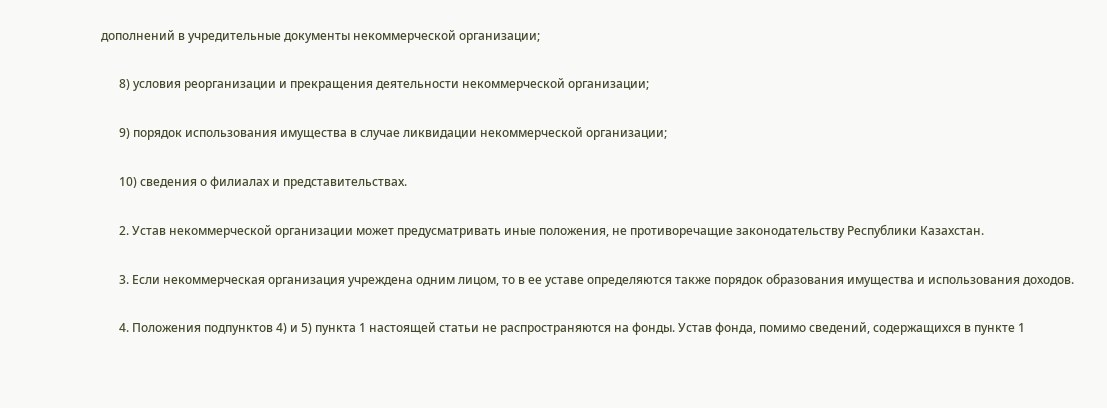дополнений в учредительные документы некоммерческой организации;

      8) условия реорганизации и прекращения деятельности некоммерческой организации;

      9) порядок использования имущества в случае ликвидации некоммерческой организации;

      10) сведения о филиалах и представительствах.

      2. Устав некоммерческой организации может предусматривать иные положения, не противоречащие законодательству Республики Казахстан.

      3. Если некоммерческая организация учреждена одним лицом, то в ее уставе определяются также порядок образования имущества и использования доходов.

      4. Положения подпунктов 4) и 5) пункта 1 настоящей статьи не распространяются на фонды. Устав фонда, помимо сведений, содержащихся в пункте 1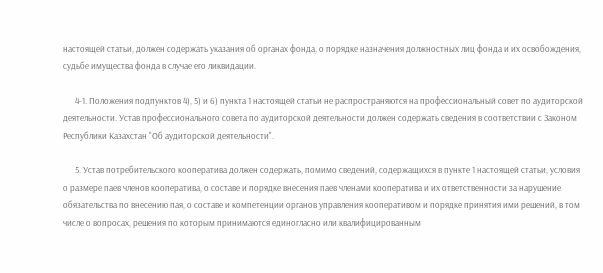настоящей статьи, должен содержать указания об органах фонда, о порядке назначения должностных лиц фонда и их освобождения, судьбе имущества фонда в случае его ликвидации.

      4-1. Положения подпунктов 4), 5) и 6) пункта 1 настоящей статьи не распространяются на профессиональный совет по аудиторской деятельности. Устав профессионального совета по аудиторской деятельности должен содержать сведения в соответствии с Законом Республики Казахстан "Об аудиторской деятельности".

      5. Устав потребительского кооператива должен содержать, помимо сведений, содержащихся в пункте 1 настоящей статьи, условия о размере паев членов кооператива, о составе и порядке внесения паев членами кооператива и их ответственности за нарушение обязательства по внесению пая, о составе и компетенции органов управления кооперативом и порядке принятия ими решений, в том числе о вопросах, решения по которым принимаются единогласно или квалифицированным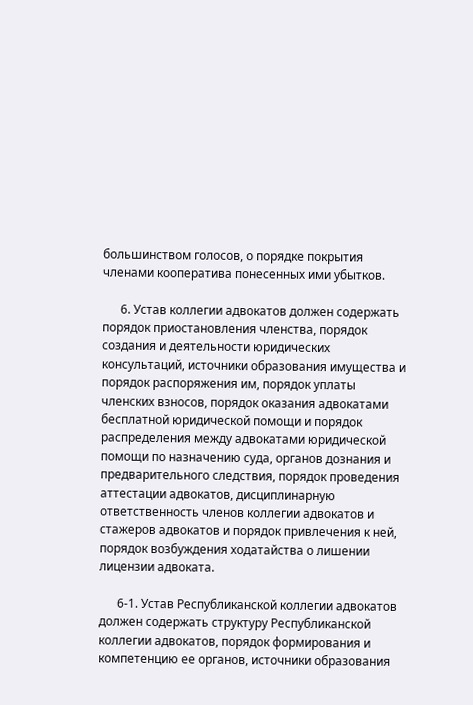большинством голосов, о порядке покрытия членами кооператива понесенных ими убытков.

      6. Устав коллегии адвокатов должен содержать порядок приостановления членства, порядок создания и деятельности юридических консультаций, источники образования имущества и порядок распоряжения им, порядок уплаты членских взносов, порядок оказания адвокатами бесплатной юридической помощи и порядок распределения между адвокатами юридической помощи по назначению суда, органов дознания и предварительного следствия, порядок проведения аттестации адвокатов, дисциплинарную ответственность членов коллегии адвокатов и стажеров адвокатов и порядок привлечения к ней, порядок возбуждения ходатайства о лишении лицензии адвоката.

      6-1. Устав Республиканской коллегии адвокатов должен содержать структуру Республиканской коллегии адвокатов, порядок формирования и компетенцию ее органов, источники образования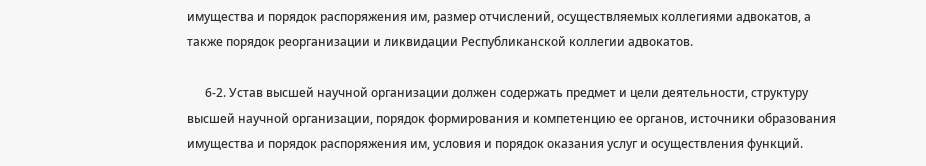имущества и порядок распоряжения им, размер отчислений, осуществляемых коллегиями адвокатов, а также порядок реорганизации и ликвидации Республиканской коллегии адвокатов.

      6-2. Устав высшей научной организации должен содержать предмет и цели деятельности, структуру высшей научной организации, порядок формирования и компетенцию ее органов, источники образования имущества и порядок распоряжения им, условия и порядок оказания услуг и осуществления функций.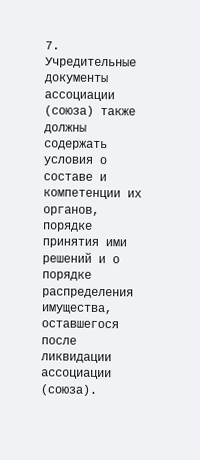7. Учредительные документы ассоциации (союза) также должны содержать условия о составе и компетенции их органов, порядке принятия ими решений и о порядке распределения имущества, оставшегося после ликвидации ассоциации (союза).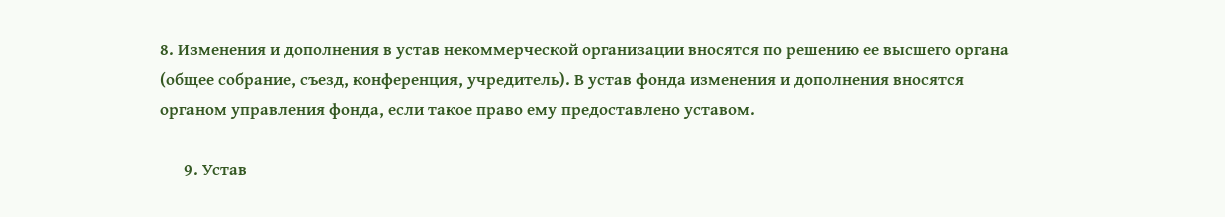8. Изменения и дополнения в устав некоммерческой организации вносятся по решению ее высшего органа (общее собрание, съезд, конференция, учредитель). В устав фонда изменения и дополнения вносятся органом управления фонда, если такое право ему предоставлено уставом.

      9. Устав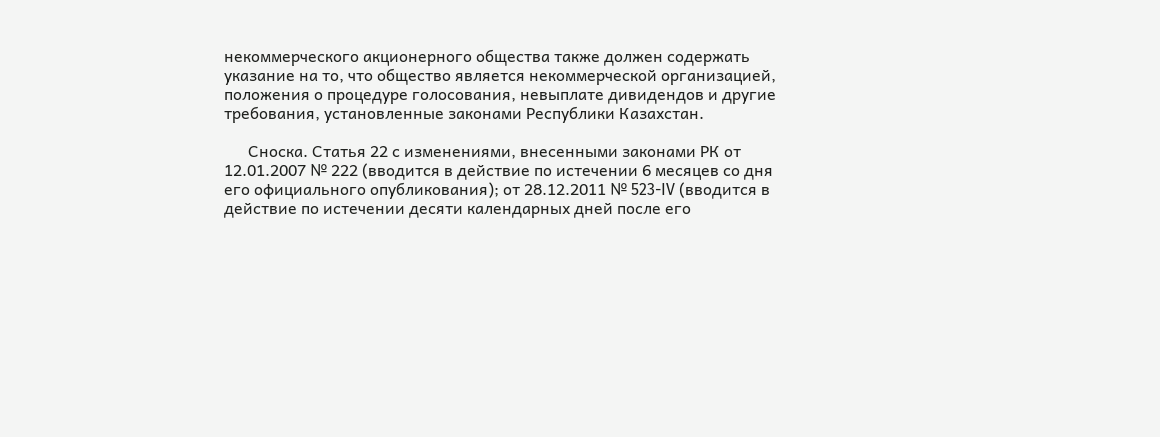некоммерческого акционерного общества также должен содержать указание на то, что общество является некоммерческой организацией, положения о процедуре голосования, невыплате дивидендов и другие требования, установленные законами Республики Казахстан.

      Сноска. Статья 22 с изменениями, внесенными законами РК от 12.01.2007 № 222 (вводится в действие по истечении 6 месяцев со дня его официального опубликования); от 28.12.2011 № 523-IV (вводится в действие по истечении десяти календарных дней после его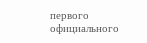первого официального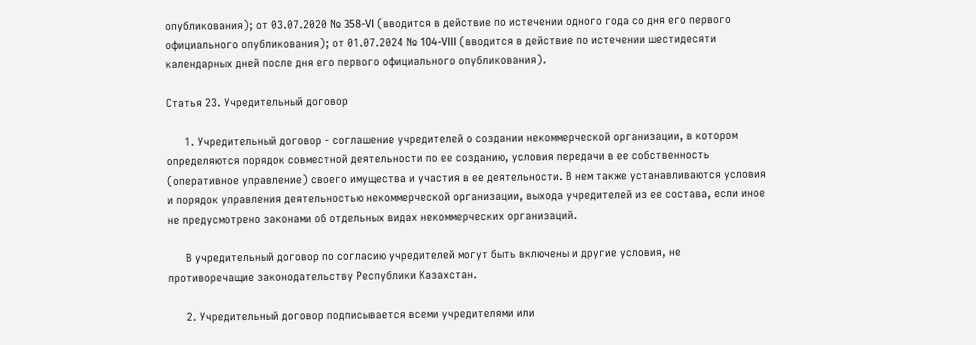опубликования); от 03.07.2020 № 358-VI (вводится в действие по истечении одного года со дня его первого официального опубликования); от 01.07.2024 № 104-VIII (вводится в действие по истечении шестидесяти календарных дней после дня его первого официального опубликования).

Статья 23. Учредительный договор

      1. Учредительный договор - соглашение учредителей о создании некоммерческой организации, в котором определяются порядок совместной деятельности по ее созданию, условия передачи в ее собственность (оперативное управление) своего имущества и участия в ее деятельности. В нем также устанавливаются условия и порядок управления деятельностью некоммерческой организации, выхода учредителей из ее состава, если иное не предусмотрено законами об отдельных видах некоммерческих организаций.

      В учредительный договор по согласию учредителей могут быть включены и другие условия, не противоречащие законодательству Республики Казахстан.

      2. Учредительный договор подписывается всеми учредителями или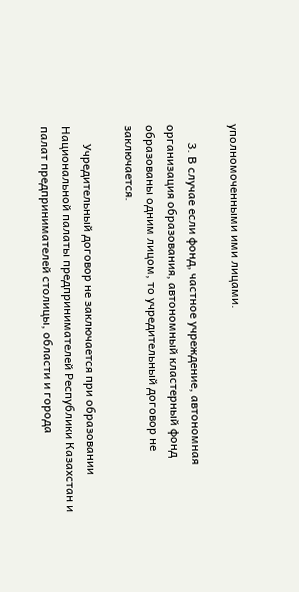уполномоченными ими лицами.

      3. В случае если фонд, частное учреждение, автономная организация образования, автономный кластерный фонд образованы одним лицом, то учредительный договор не заключается.

      Учредительный договор не заключается при образовании Национальной палаты предпринимателей Республики Казахстан и палат предпринимателей столицы, области и города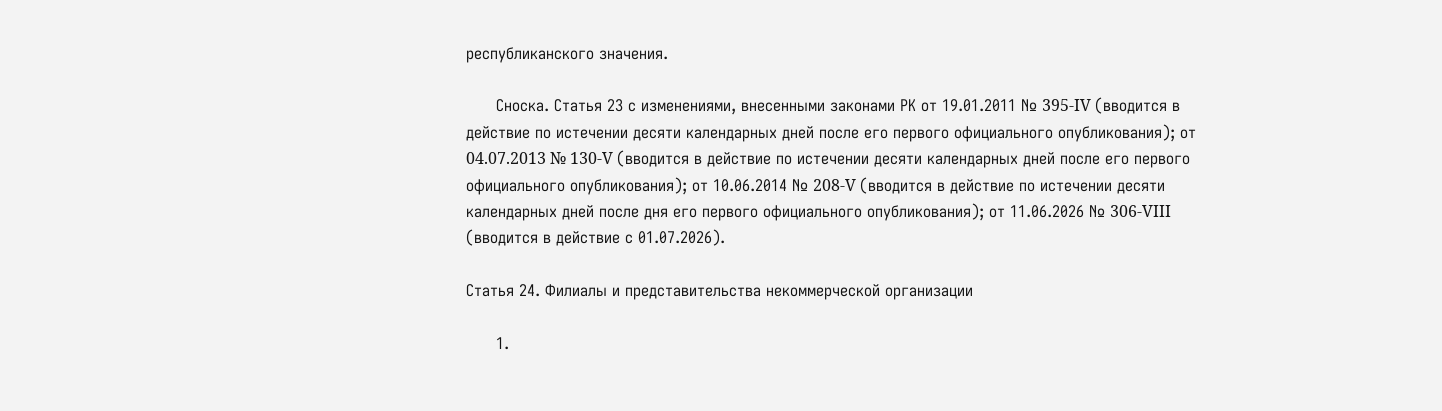республиканского значения.

      Сноска. Статья 23 с изменениями, внесенными законами РК от 19.01.2011 № 395-IV (вводится в действие по истечении десяти календарных дней после его первого официального опубликования); от 04.07.2013 № 130-V (вводится в действие по истечении десяти календарных дней после его первого официального опубликования); от 10.06.2014 № 208-V (вводится в действие по истечении десяти календарных дней после дня его первого официального опубликования); от 11.06.2026 № 306-VIII (вводится в действие с 01.07.2026).

Статья 24. Филиалы и представительства некоммерческой организации

      1.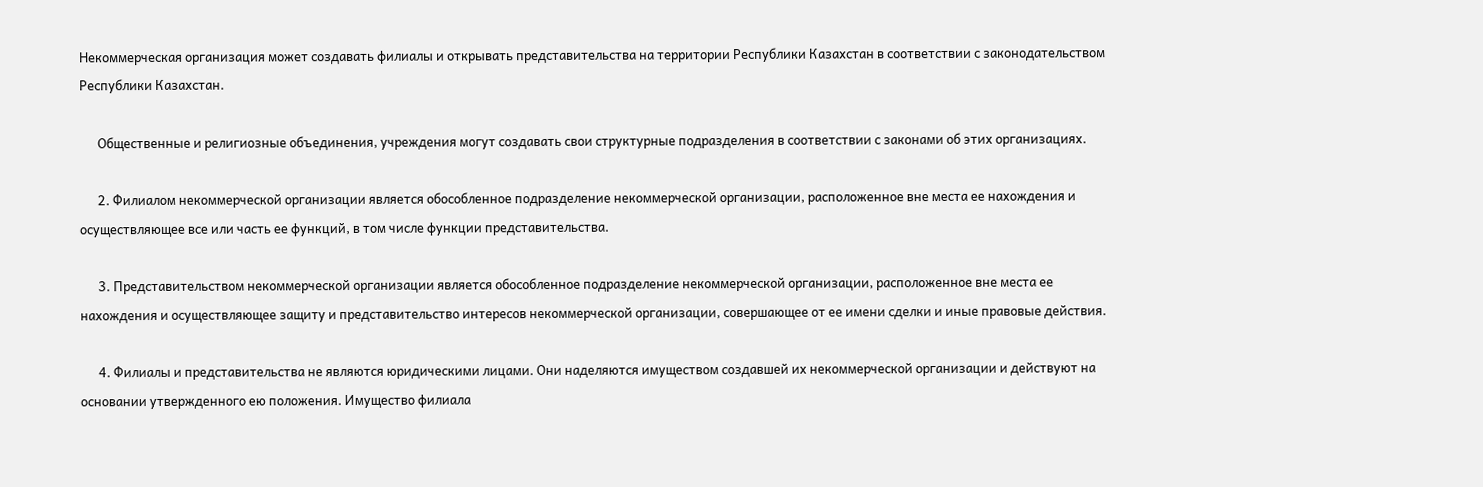Некоммерческая организация может создавать филиалы и открывать представительства на территории Республики Казахстан в соответствии с законодательством Республики Казахстан.

      Общественные и религиозные объединения, учреждения могут создавать свои структурные подразделения в соответствии с законами об этих организациях.

      2. Филиалом некоммерческой организации является обособленное подразделение некоммерческой организации, расположенное вне места ее нахождения и осуществляющее все или часть ее функций, в том числе функции представительства.

      3. Представительством некоммерческой организации является обособленное подразделение некоммерческой организации, расположенное вне места ее нахождения и осуществляющее защиту и представительство интересов некоммерческой организации, совершающее от ее имени сделки и иные правовые действия.

      4. Филиалы и представительства не являются юридическими лицами. Они наделяются имуществом создавшей их некоммерческой организации и действуют на основании утвержденного ею положения. Имущество филиала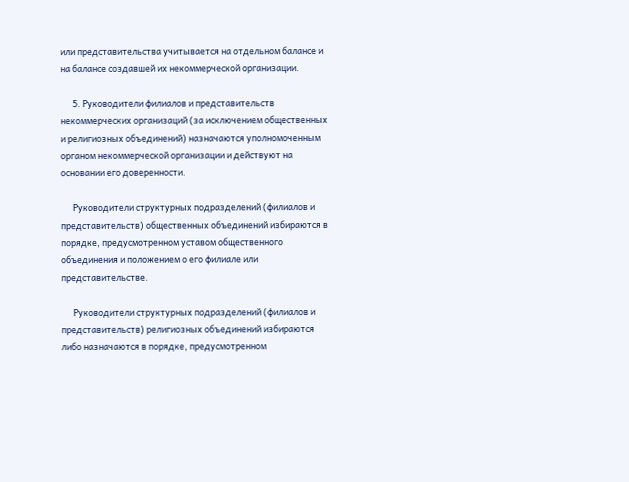или представительства учитывается на отдельном балансе и на балансе создавшей их некоммерческой организации.

      5. Руководители филиалов и представительств некоммерческих организаций (за исключением общественных и религиозных объединений) назначаются уполномоченным органом некоммерческой организации и действуют на основании его доверенности.

      Руководители структурных подразделений (филиалов и представительств) общественных объединений избираются в порядке, предусмотренном уставом общественного объединения и положением о его филиале или представительстве.

      Руководители структурных подразделений (филиалов и представительств) религиозных объединений избираются либо назначаются в порядке, предусмотренном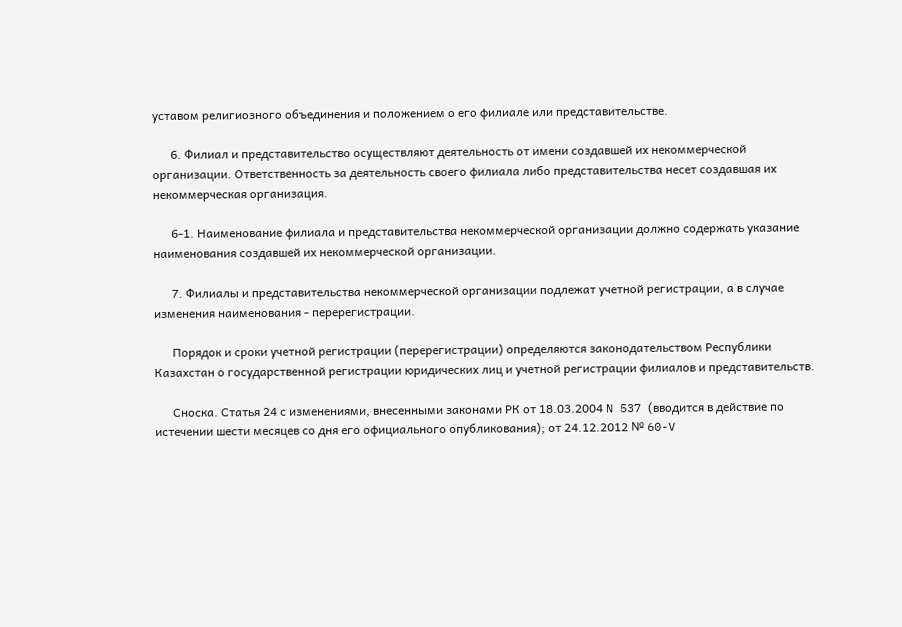уставом религиозного объединения и положением о его филиале или представительстве.

      6. Филиал и представительство осуществляют деятельность от имени создавшей их некоммерческой организации. Ответственность за деятельность своего филиала либо представительства несет создавшая их некоммерческая организация.

      6-1. Наименование филиала и представительства некоммерческой организации должно содержать указание наименования создавшей их некоммерческой организации.

      7. Филиалы и представительства некоммерческой организации подлежат учетной регистрации, а в случае изменения наименования - перерегистрации.

      Порядок и сроки учетной регистрации (перерегистрации) определяются законодательством Республики Казахстан о государственной регистрации юридических лиц и учетной регистрации филиалов и представительств.

      Сноска. Статья 24 с изменениями, внесенными законами РК от 18.03.2004 N 537 (вводится в действие по истечении шести месяцев со дня его официального опубликования); от 24.12.2012 № 60-V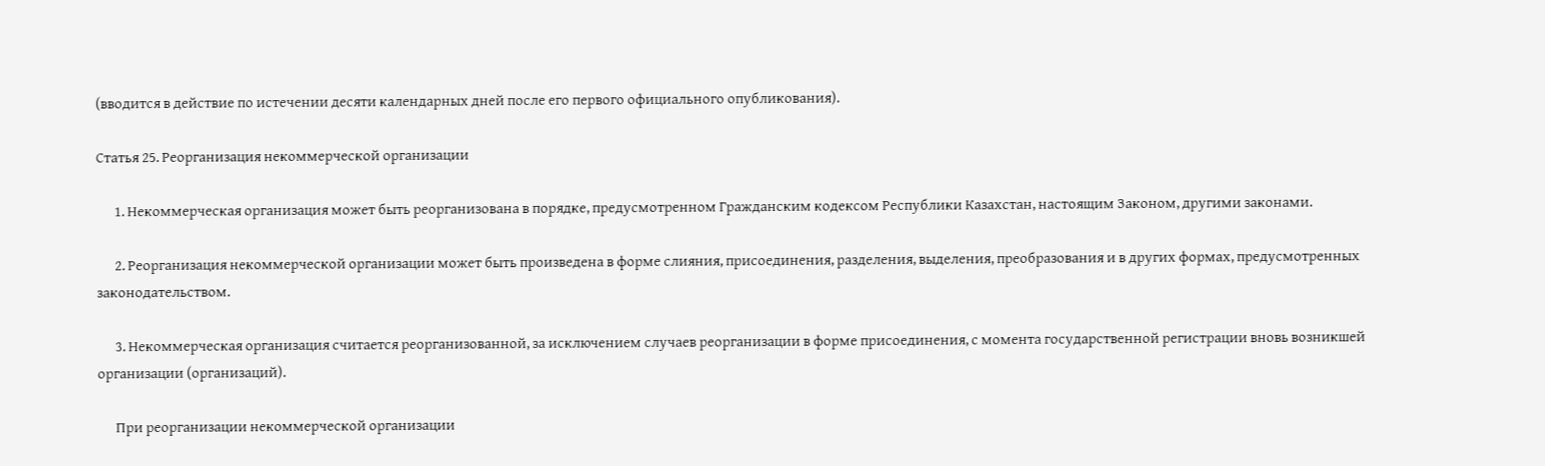(вводится в действие по истечении десяти календарных дней после его первого официального опубликования).

Статья 25. Реорганизация некоммерческой организации

      1. Некоммерческая организация может быть реорганизована в порядке, предусмотренном Гражданским кодексом Республики Казахстан, настоящим Законом, другими законами.

      2. Реорганизация некоммерческой организации может быть произведена в форме слияния, присоединения, разделения, выделения, преобразования и в других формах, предусмотренных законодательством.

      3. Некоммерческая организация считается реорганизованной, за исключением случаев реорганизации в форме присоединения, с момента государственной регистрации вновь возникшей организации (организаций).

      При реорганизации некоммерческой организации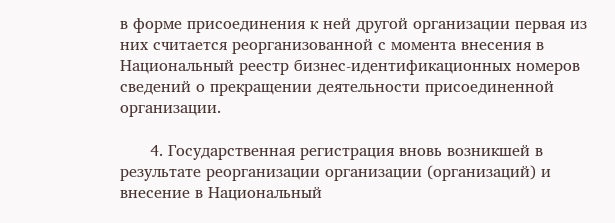в форме присоединения к ней другой организации первая из них считается реорганизованной с момента внесения в Национальный реестр бизнес-идентификационных номеров сведений о прекращении деятельности присоединенной организации.

      4. Государственная регистрация вновь возникшей в результате реорганизации организации (организаций) и внесение в Национальный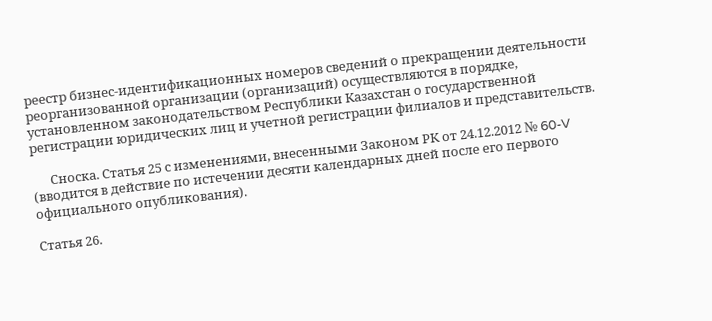реестр бизнес-идентификационных номеров сведений о прекращении деятельности реорганизованной организации (организаций) осуществляются в порядке, установленном законодательством Республики Казахстан о государственной регистрации юридических лиц и учетной регистрации филиалов и представительств.

      Сноска. Статья 25 с изменениями, внесенными Законом РК от 24.12.2012 № 60-V (вводится в действие по истечении десяти календарных дней после его первого официального опубликования).

Статья 26.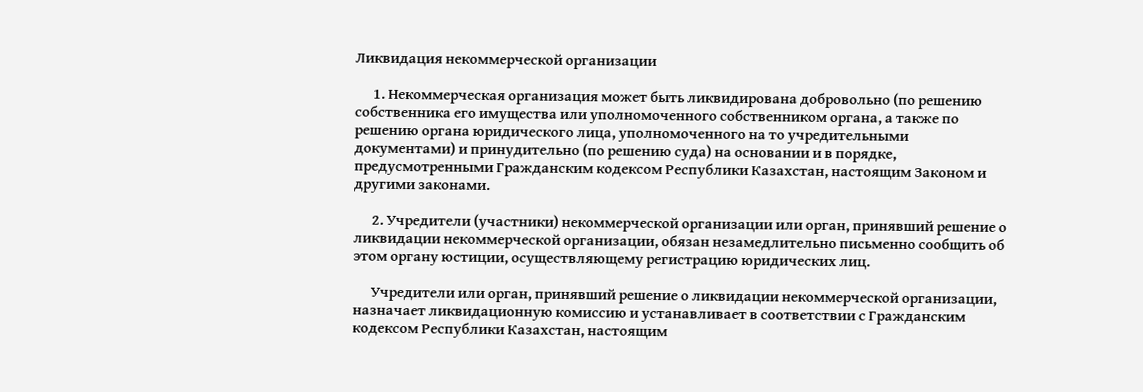Ликвидация некоммерческой организации

      1. Некоммерческая организация может быть ликвидирована добровольно (по решению собственника его имущества или уполномоченного собственником органа, а также по решению органа юридического лица, уполномоченного на то учредительными документами) и принудительно (по решению суда) на основании и в порядке, предусмотренными Гражданским кодексом Республики Казахстан, настоящим Законом и другими законами.

      2. Учредители (участники) некоммерческой организации или орган, принявший решение о ликвидации некоммерческой организации, обязан незамедлительно письменно сообщить об этом органу юстиции, осуществляющему регистрацию юридических лиц.

      Учредители или орган, принявший решение о ликвидации некоммерческой организации, назначает ликвидационную комиссию и устанавливает в соответствии с Гражданским кодексом Республики Казахстан, настоящим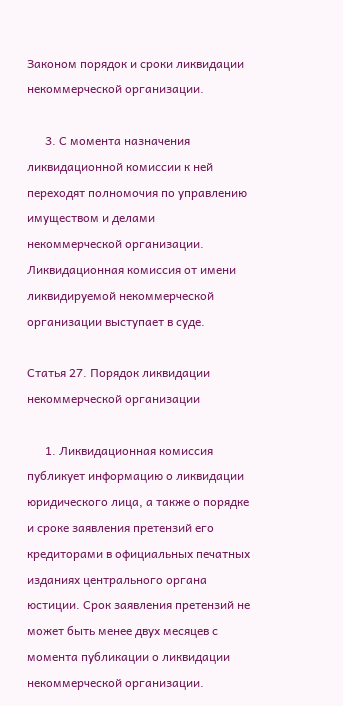Законом порядок и сроки ликвидации некоммерческой организации.

      3. С момента назначения ликвидационной комиссии к ней переходят полномочия по управлению имуществом и делами некоммерческой организации. Ликвидационная комиссия от имени ликвидируемой некоммерческой организации выступает в суде.

Статья 27. Порядок ликвидации некоммерческой организации

      1. Ликвидационная комиссия публикует информацию о ликвидации юридического лица, а также о порядке и сроке заявления претензий его кредиторами в официальных печатных изданиях центрального органа юстиции. Срок заявления претензий не может быть менее двух месяцев с момента публикации о ликвидации некоммерческой организации.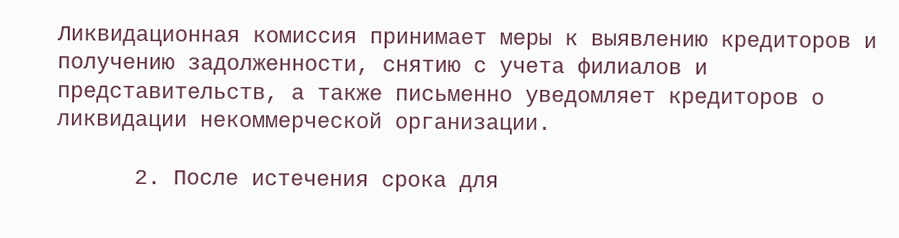Ликвидационная комиссия принимает меры к выявлению кредиторов и получению задолженности, снятию с учета филиалов и представительств, а также письменно уведомляет кредиторов о ликвидации некоммерческой организации.

      2. После истечения срока для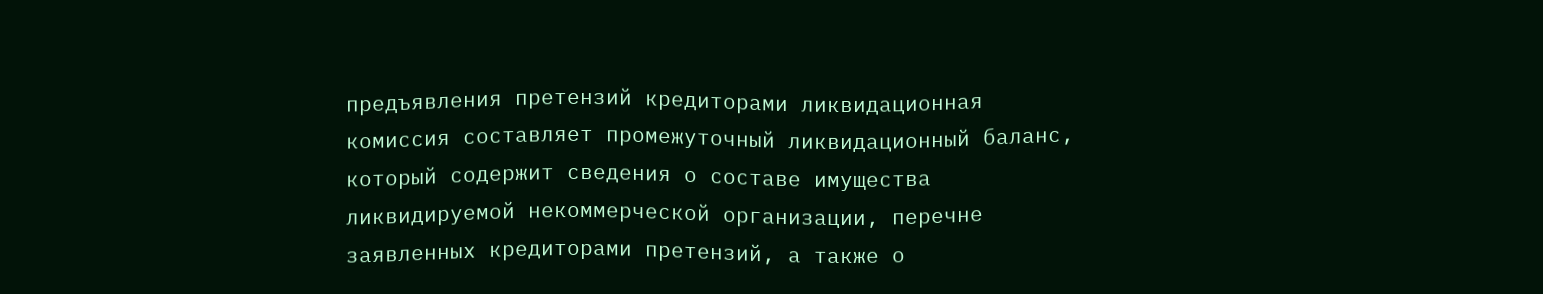предъявления претензий кредиторами ликвидационная комиссия составляет промежуточный ликвидационный баланс, который содержит сведения о составе имущества ликвидируемой некоммерческой организации, перечне заявленных кредиторами претензий, а также о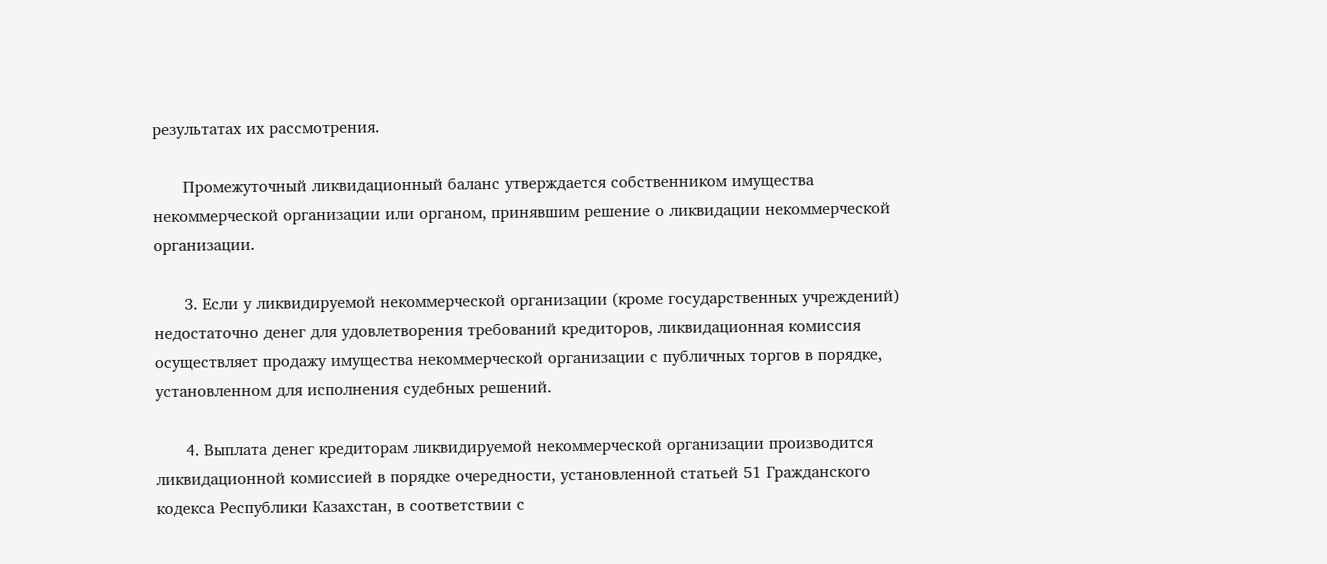результатах их рассмотрения.

      Промежуточный ликвидационный баланс утверждается собственником имущества некоммерческой организации или органом, принявшим решение о ликвидации некоммерческой организации.

      3. Если у ликвидируемой некоммерческой организации (кроме государственных учреждений) недостаточно денег для удовлетворения требований кредиторов, ликвидационная комиссия осуществляет продажу имущества некоммерческой организации с публичных торгов в порядке, установленном для исполнения судебных решений.

      4. Выплата денег кредиторам ликвидируемой некоммерческой организации производится ликвидационной комиссией в порядке очередности, установленной статьей 51 Гражданского кодекса Республики Казахстан, в соответствии с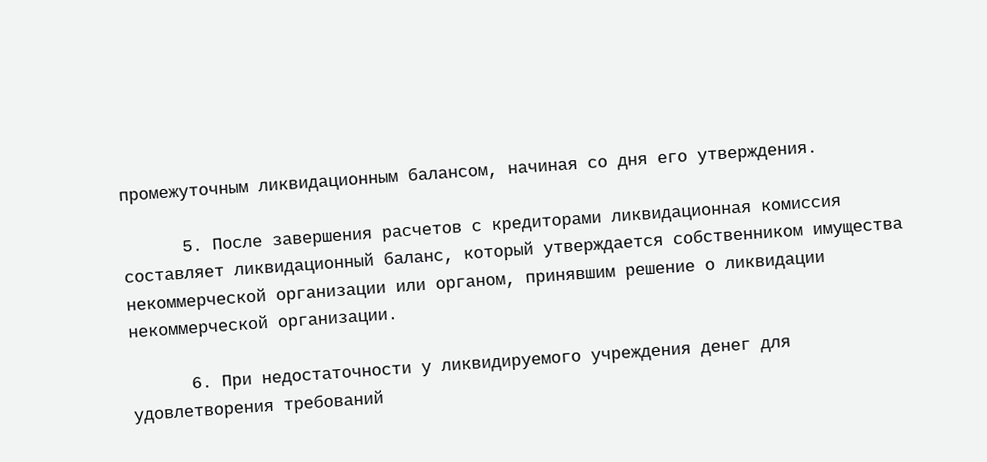промежуточным ликвидационным балансом, начиная со дня его утверждения.

      5. После завершения расчетов с кредиторами ликвидационная комиссия составляет ликвидационный баланс, который утверждается собственником имущества некоммерческой организации или органом, принявшим решение о ликвидации некоммерческой организации.

      6. При недостаточности у ликвидируемого учреждения денег для удовлетворения требований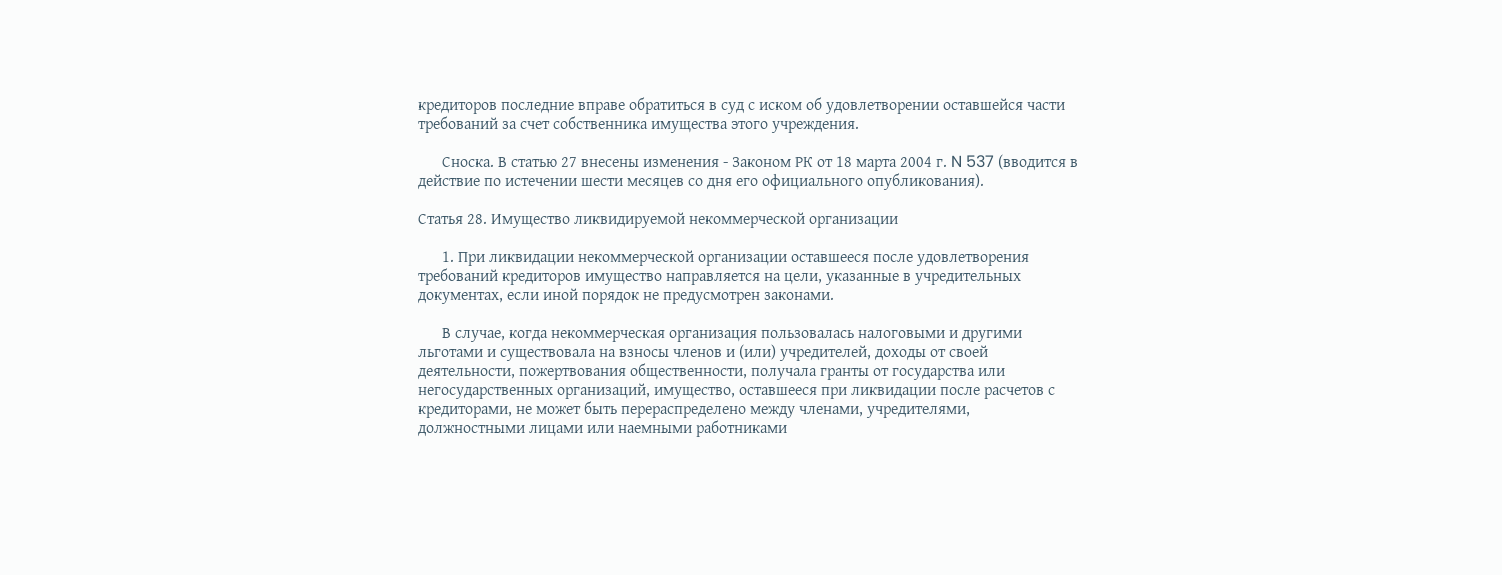кредиторов последние вправе обратиться в суд с иском об удовлетворении оставшейся части требований за счет собственника имущества этого учреждения.

      Сноска. В статью 27 внесены изменения - Законом РК от 18 марта 2004 г. N 537 (вводится в действие по истечении шести месяцев со дня его официального опубликования).

Статья 28. Имущество ликвидируемой некоммерческой организации

      1. При ликвидации некоммерческой организации оставшееся после удовлетворения требований кредиторов имущество направляется на цели, указанные в учредительных документах, если иной порядок не предусмотрен законами.

      В случае, когда некоммерческая организация пользовалась налоговыми и другими льготами и существовала на взносы членов и (или) учредителей, доходы от своей деятельности, пожертвования общественности, получала гранты от государства или негосударственных организаций, имущество, оставшееся при ликвидации после расчетов с кредиторами, не может быть перераспределено между членами, учредителями, должностными лицами или наемными работниками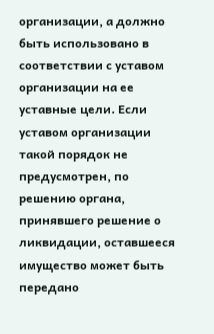организации, а должно быть использовано в соответствии с уставом организации на ее уставные цели. Если уставом организации такой порядок не предусмотрен, по решению органа, принявшего решение о ликвидации, оставшееся имущество может быть передано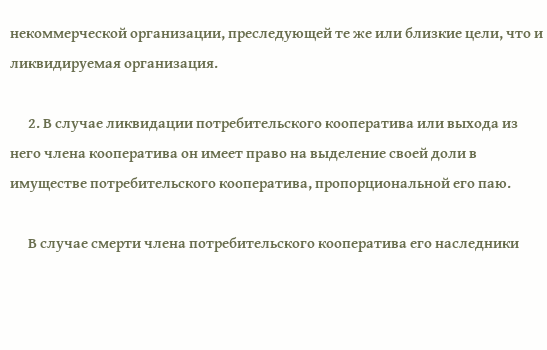некоммерческой организации, преследующей те же или близкие цели, что и ликвидируемая организация.

      2. В случае ликвидации потребительского кооператива или выхода из него члена кооператива он имеет право на выделение своей доли в имуществе потребительского кооператива, пропорциональной его паю.

      В случае смерти члена потребительского кооператива его наследники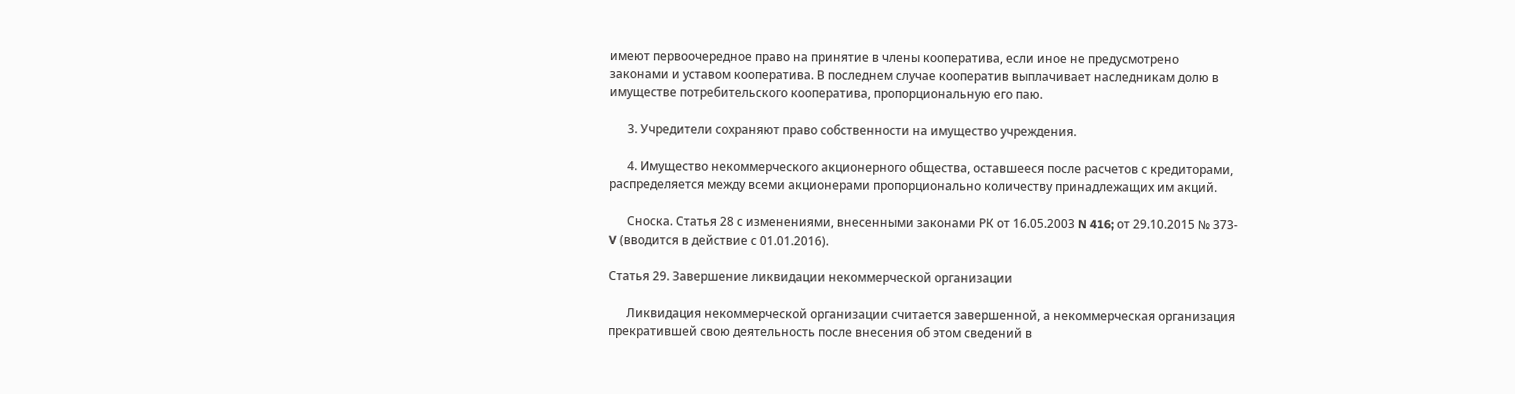имеют первоочередное право на принятие в члены кооператива, если иное не предусмотрено законами и уставом кооператива. В последнем случае кооператив выплачивает наследникам долю в имуществе потребительского кооператива, пропорциональную его паю.

      3. Учредители сохраняют право собственности на имущество учреждения.

      4. Имущество некоммерческого акционерного общества, оставшееся после расчетов с кредиторами, распределяется между всеми акционерами пропорционально количеству принадлежащих им акций.

      Сноска. Статья 28 с изменениями, внесенными законами РК от 16.05.2003 N 416; от 29.10.2015 № 373-V (вводится в действие с 01.01.2016).

Статья 29. Завершение ликвидации некоммерческой организации

      Ликвидация некоммерческой организации считается завершенной, а некоммерческая организация прекратившей свою деятельность после внесения об этом сведений в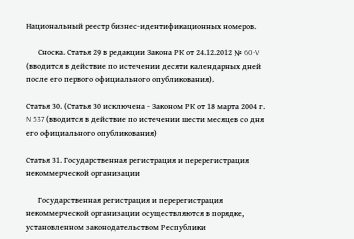Национальный реестр бизнес-идентификационных номеров.

      Сноска. Статья 29 в редакции Закона РК от 24.12.2012 № 60-V (вводится в действие по истечении десяти календарных дней после его первого официального опубликования).

Статья 30. (Статья 30 исключена - Законом РК от 18 марта 2004 г. N 537 (вводится в действие по истечении шести месяцев со дня его официального опубликования)

Статья 31. Государственная регистрация и перерегистрация некоммерческой организации

      Государственная регистрация и перерегистрация некоммерческой организации осуществляются в порядке, установленном законодательством Республики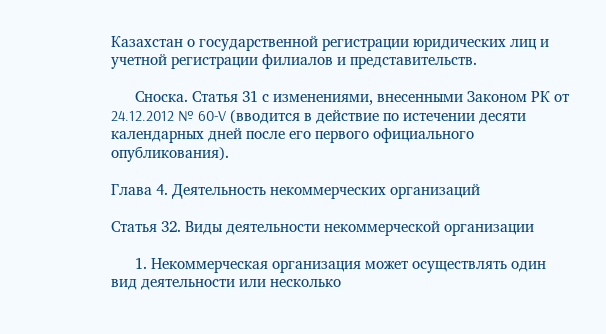Казахстан о государственной регистрации юридических лиц и учетной регистрации филиалов и представительств.

      Сноска. Статья 31 с изменениями, внесенными Законом РК от 24.12.2012 № 60-V (вводится в действие по истечении десяти календарных дней после его первого официального опубликования).

Глава 4. Деятельность некоммерческих организаций

Статья 32. Виды деятельности некоммерческой организации

      1. Некоммерческая организация может осуществлять один вид деятельности или несколько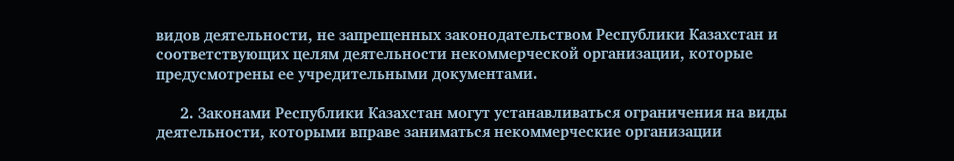видов деятельности, не запрещенных законодательством Республики Казахстан и соответствующих целям деятельности некоммерческой организации, которые предусмотрены ее учредительными документами.

      2. Законами Республики Казахстан могут устанавливаться ограничения на виды деятельности, которыми вправе заниматься некоммерческие организации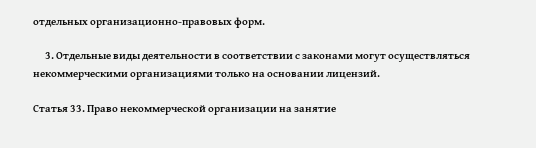отдельных организационно-правовых форм.

      3. Отдельные виды деятельности в соответствии с законами могут осуществляться некоммерческими организациями только на основании лицензий.

Статья 33. Право некоммерческой организации на занятие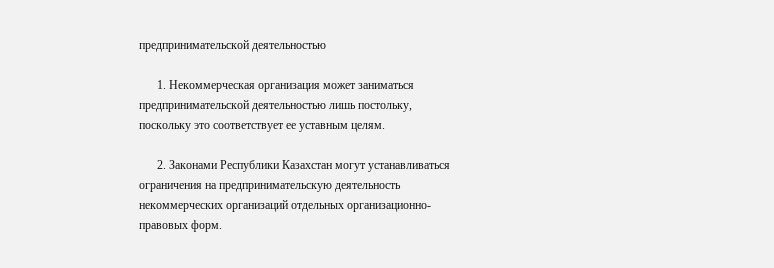предпринимательской деятельностью

      1. Некоммерческая организация может заниматься предпринимательской деятельностью лишь постольку, поскольку это соответствует ее уставным целям.

      2. Законами Республики Казахстан могут устанавливаться ограничения на предпринимательскую деятельность некоммерческих организаций отдельных организационно-правовых форм.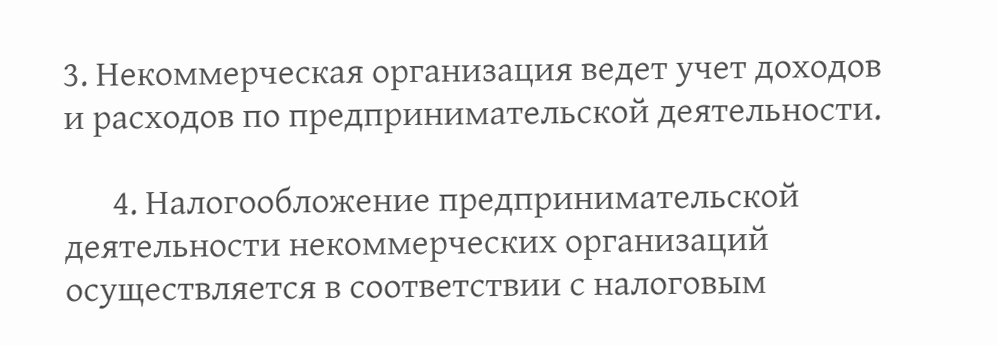3. Некоммерческая организация ведет учет доходов и расходов по предпринимательской деятельности.

      4. Налогообложение предпринимательской деятельности некоммерческих организаций осуществляется в соответствии с налоговым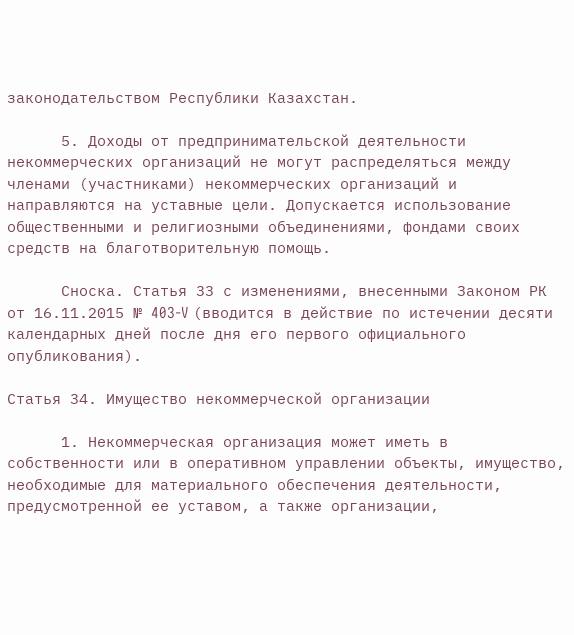законодательством Республики Казахстан.

      5. Доходы от предпринимательской деятельности некоммерческих организаций не могут распределяться между членами (участниками) некоммерческих организаций и направляются на уставные цели. Допускается использование общественными и религиозными объединениями, фондами своих средств на благотворительную помощь.

      Сноска. Статья 33 с изменениями, внесенными Законом РК от 16.11.2015 № 403-V (вводится в действие по истечении десяти календарных дней после дня его первого официального опубликования).

Статья 34. Имущество некоммерческой организации

      1. Некоммерческая организация может иметь в собственности или в оперативном управлении объекты, имущество, необходимые для материального обеспечения деятельности, предусмотренной ее уставом, а также организации,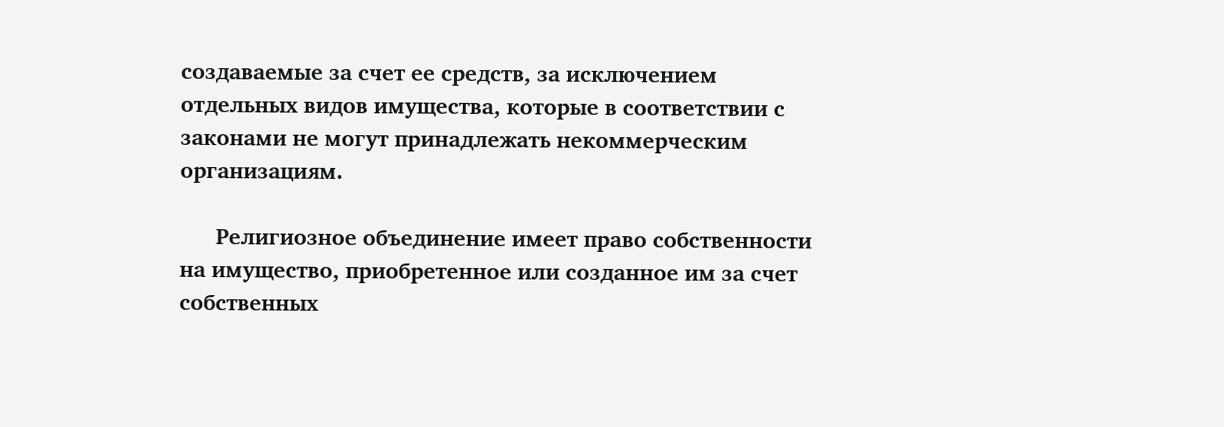создаваемые за счет ее средств, за исключением отдельных видов имущества, которые в соответствии с законами не могут принадлежать некоммерческим организациям.

      Религиозное объединение имеет право собственности на имущество, приобретенное или созданное им за счет собственных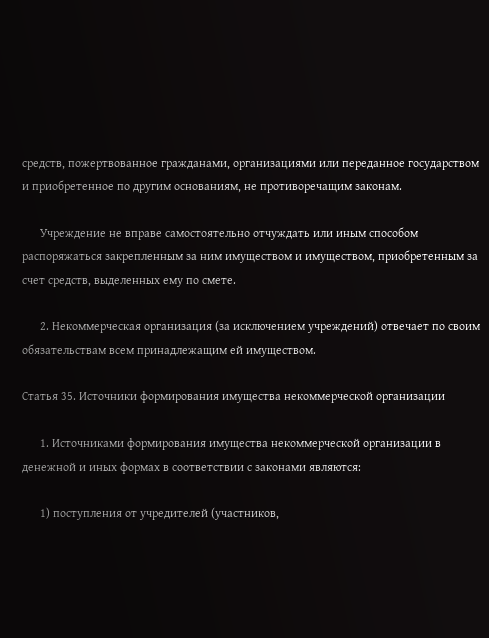средств, пожертвованное гражданами, организациями или переданное государством и приобретенное по другим основаниям, не противоречащим законам.

      Учреждение не вправе самостоятельно отчуждать или иным способом распоряжаться закрепленным за ним имуществом и имуществом, приобретенным за счет средств, выделенных ему по смете.

      2. Некоммерческая организация (за исключением учреждений) отвечает по своим обязательствам всем принадлежащим ей имуществом.

Статья 35. Источники формирования имущества некоммерческой организации

      1. Источниками формирования имущества некоммерческой организации в денежной и иных формах в соответствии с законами являются:

      1) поступления от учредителей (участников,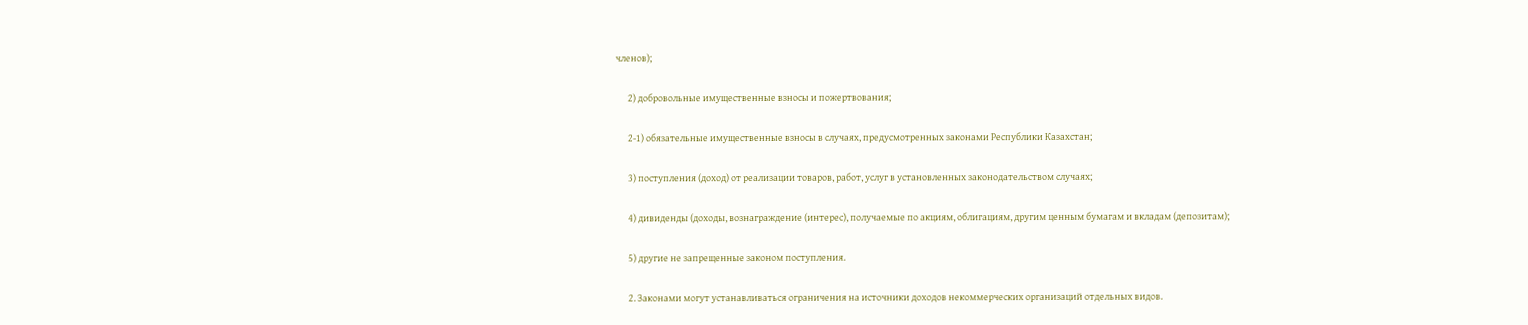членов);

      2) добровольные имущественные взносы и пожертвования;

      2-1) обязательные имущественные взносы в случаях, предусмотренных законами Республики Казахстан;

      3) поступления (доход) от реализации товаров, работ, услуг в установленных законодательством случаях;

      4) дивиденды (доходы, вознаграждение (интерес), получаемые по акциям, облигациям, другим ценным бумагам и вкладам (депозитам);

      5) другие не запрещенные законом поступления.

      2. Законами могут устанавливаться ограничения на источники доходов некоммерческих организаций отдельных видов.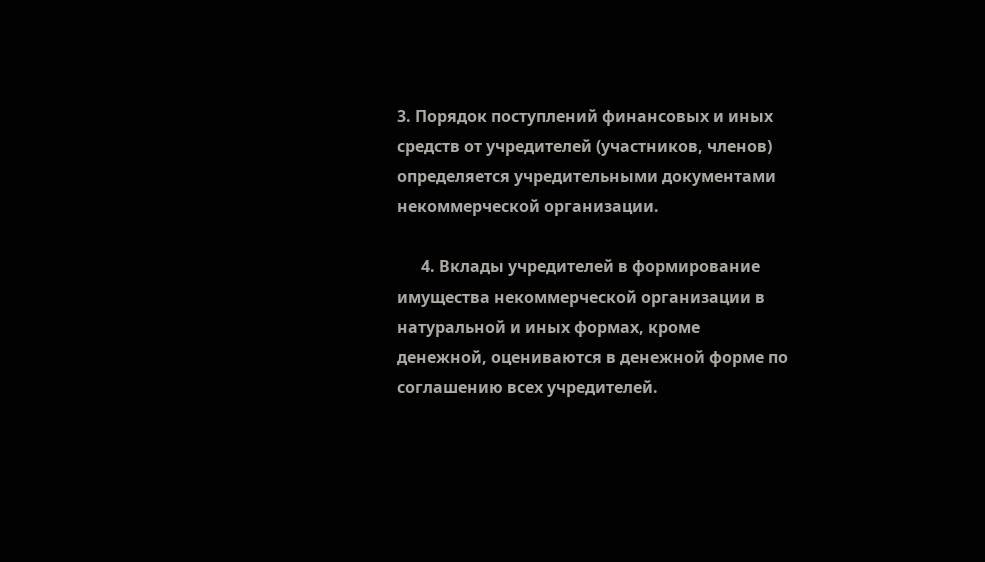3. Порядок поступлений финансовых и иных средств от учредителей (участников, членов) определяется учредительными документами некоммерческой организации.

      4. Вклады учредителей в формирование имущества некоммерческой организации в натуральной и иных формах, кроме денежной, оцениваются в денежной форме по соглашению всех учредителей.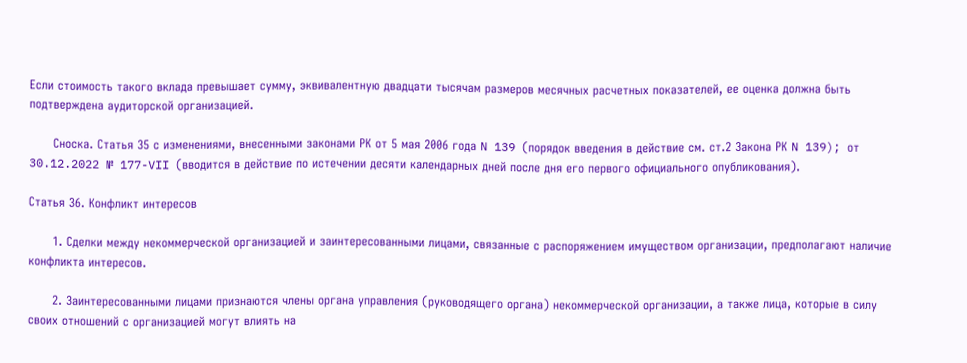Если стоимость такого вклада превышает сумму, эквивалентную двадцати тысячам размеров месячных расчетных показателей, ее оценка должна быть подтверждена аудиторской организацией.

      Сноска. Статья 35 с изменениями, внесенными законами РК от 5 мая 2006 года N 139 (порядок введения в действие см. ст.2 Закона РК N 139); от 30.12.2022 № 177-VII (вводится в действие по истечении десяти календарных дней после дня его первого официального опубликования).

Статья 36. Конфликт интересов

      1. Сделки между некоммерческой организацией и заинтересованными лицами, связанные с распоряжением имуществом организации, предполагают наличие конфликта интересов.

      2. Заинтересованными лицами признаются члены органа управления (руководящего органа) некоммерческой организации, а также лица, которые в силу своих отношений с организацией могут влиять на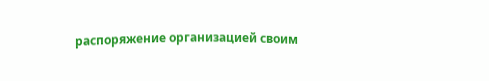распоряжение организацией своим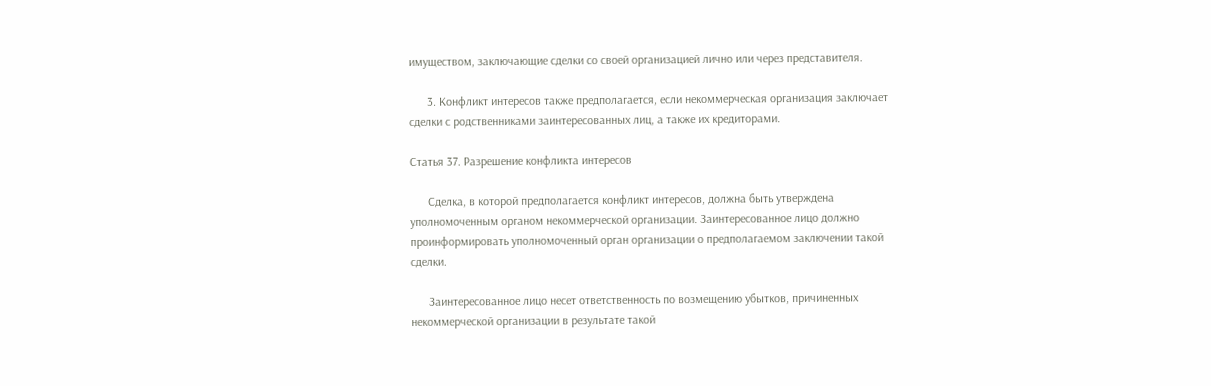имуществом, заключающие сделки со своей организацией лично или через представителя.

      3. Конфликт интересов также предполагается, если некоммерческая организация заключает сделки с родственниками заинтересованных лиц, а также их кредиторами.

Статья 37. Разрешение конфликта интересов

      Сделка, в которой предполагается конфликт интересов, должна быть утверждена уполномоченным органом некоммерческой организации. Заинтересованное лицо должно проинформировать уполномоченный орган организации о предполагаемом заключении такой сделки.

      Заинтересованное лицо несет ответственность по возмещению убытков, причиненных некоммерческой организации в результате такой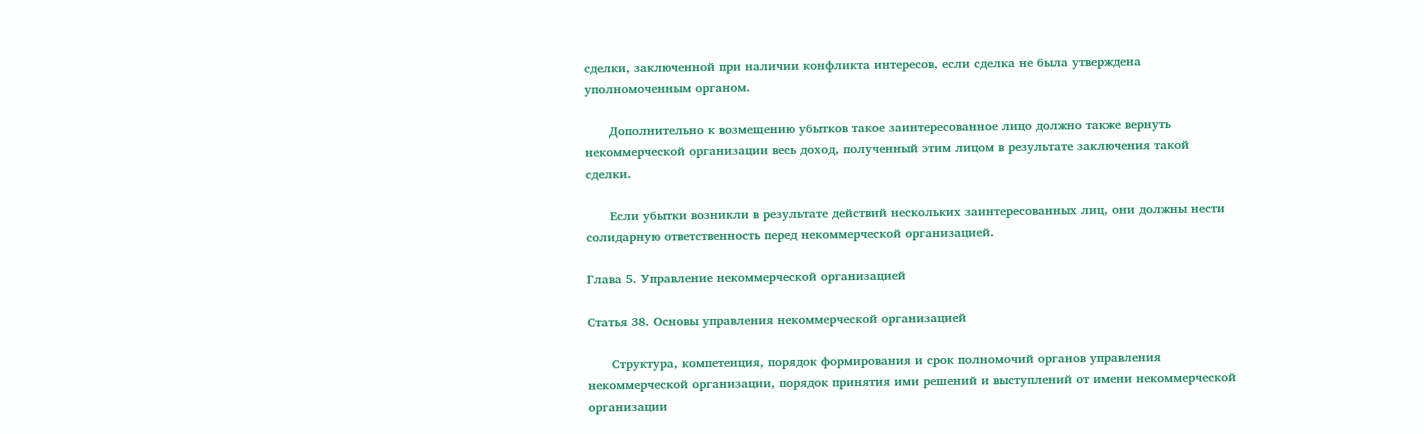сделки, заключенной при наличии конфликта интересов, если сделка не была утверждена уполномоченным органом.

      Дополнительно к возмещению убытков такое заинтересованное лицо должно также вернуть некоммерческой организации весь доход, полученный этим лицом в результате заключения такой сделки.

      Если убытки возникли в результате действий нескольких заинтересованных лиц, они должны нести солидарную ответственность перед некоммерческой организацией.

Глава 5. Управление некоммерческой организацией

Статья 38. Основы управления некоммерческой организацией

      Структура, компетенция, порядок формирования и срок полномочий органов управления некоммерческой организации, порядок принятия ими решений и выступлений от имени некоммерческой организации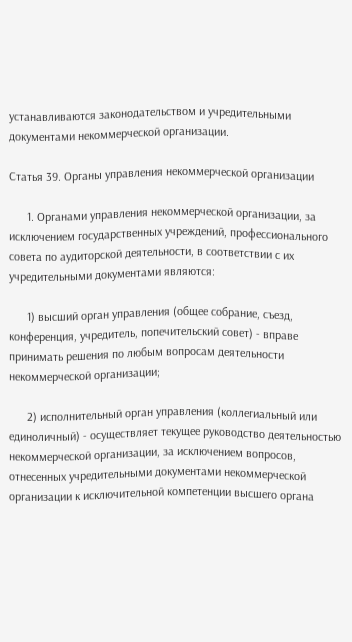устанавливаются законодательством и учредительными документами некоммерческой организации.

Статья 39. Органы управления некоммерческой организации

      1. Органами управления некоммерческой организации, за исключением государственных учреждений, профессионального совета по аудиторской деятельности, в соответствии с их учредительными документами являются:

      1) высший орган управления (общее собрание, съезд, конференция, учредитель, попечительский совет) - вправе принимать решения по любым вопросам деятельности некоммерческой организации;

      2) исполнительный орган управления (коллегиальный или единоличный) - осуществляет текущее руководство деятельностью некоммерческой организации, за исключением вопросов, отнесенных учредительными документами некоммерческой организации к исключительной компетенции высшего органа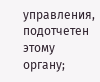управления, подотчетен этому органу;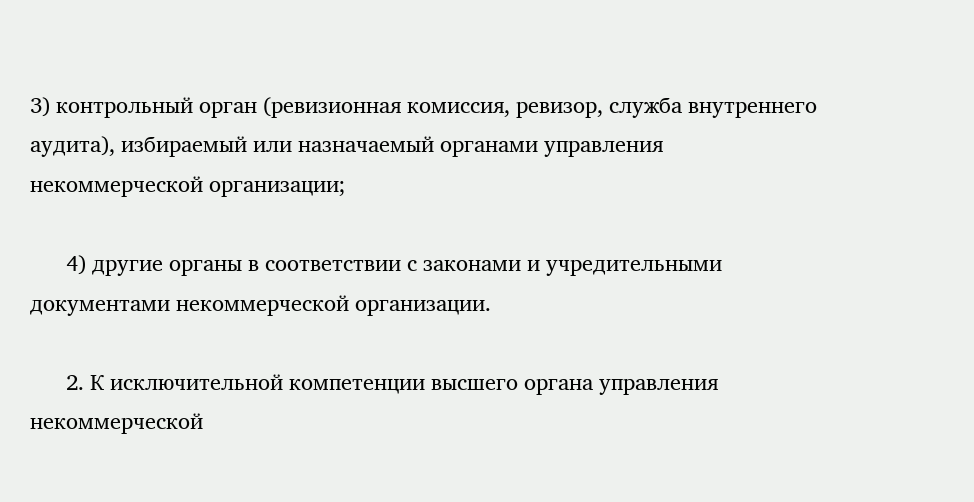3) контрольный орган (ревизионная комиссия, ревизор, служба внутреннего аудита), избираемый или назначаемый органами управления некоммерческой организации;

      4) другие органы в соответствии с законами и учредительными документами некоммерческой организации.

      2. К исключительной компетенции высшего органа управления некоммерческой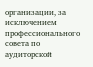организации, за исключением профессионального совета по аудиторской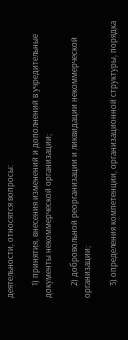деятельности, относятся вопросы:

      1) принятия, внесения изменений и дополнений в учредительные документы некоммерческой организации;

      2) добровольной реорганизации и ликвидации некоммерческой организации;

      3) определения компетенции, организационной структуры, порядка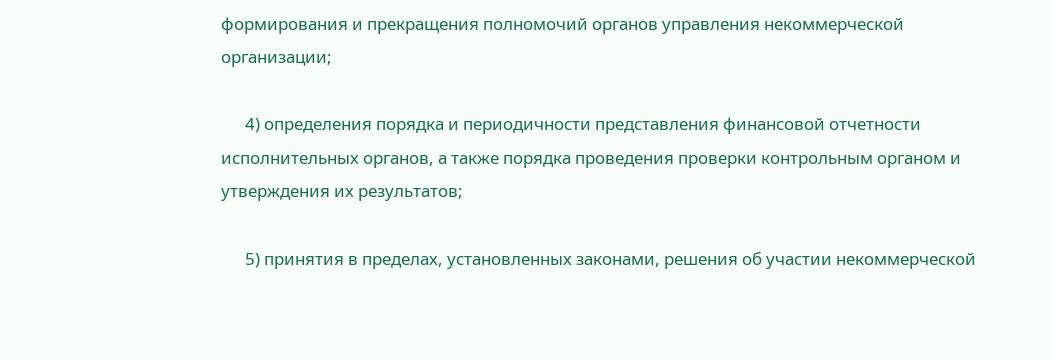формирования и прекращения полномочий органов управления некоммерческой организации;

      4) определения порядка и периодичности представления финансовой отчетности исполнительных органов, а также порядка проведения проверки контрольным органом и утверждения их результатов;

      5) принятия в пределах, установленных законами, решения об участии некоммерческой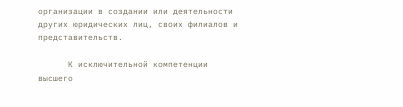организации в создании или деятельности других юридических лиц, своих филиалов и представительств.

      К исключительной компетенции высшего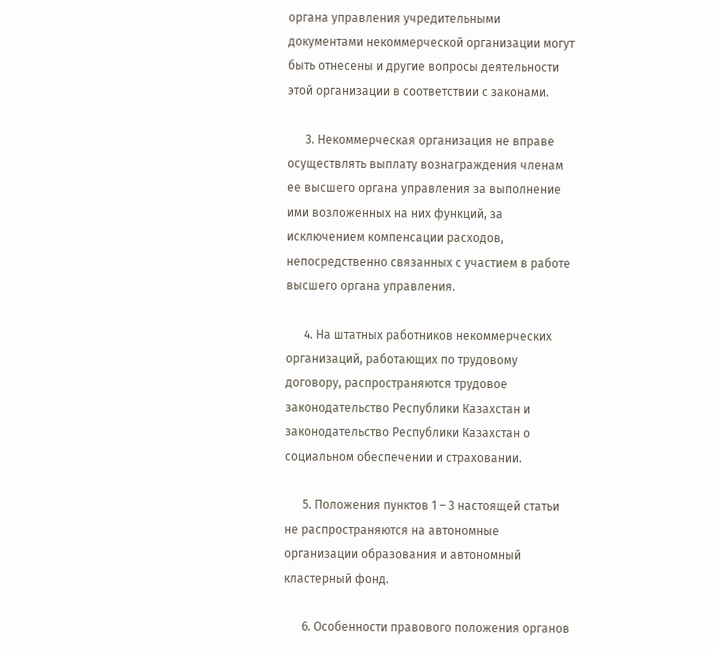органа управления учредительными документами некоммерческой организации могут быть отнесены и другие вопросы деятельности этой организации в соответствии с законами.

      3. Некоммерческая организация не вправе осуществлять выплату вознаграждения членам ее высшего органа управления за выполнение ими возложенных на них функций, за исключением компенсации расходов, непосредственно связанных с участием в работе высшего органа управления.

      4. На штатных работников некоммерческих организаций, работающих по трудовому договору, распространяются трудовое законодательство Республики Казахстан и законодательство Республики Казахстан о социальном обеспечении и страховании.

      5. Положения пунктов 1 – 3 настоящей статьи не распространяются на автономные организации образования и автономный кластерный фонд.

      6. Особенности правового положения органов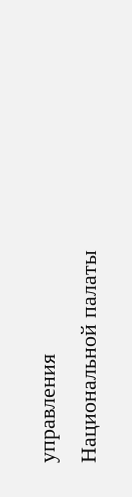управления Национальной палаты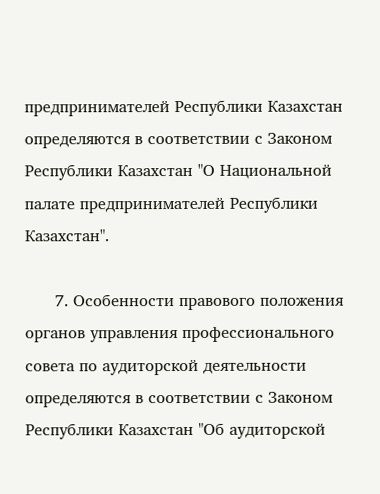предпринимателей Республики Казахстан определяются в соответствии с Законом Республики Казахстан "О Национальной палате предпринимателей Республики Казахстан".

      7. Особенности правового положения органов управления профессионального совета по аудиторской деятельности определяются в соответствии с Законом Республики Казахстан "Об аудиторской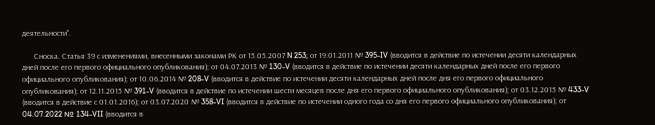деятельности".

      Сноска. Статья 39 с изменениями, внесенными законами РК от 15.05.2007 N 253; от 19.01.2011 № 395-IV (вводится в действие по истечении десяти календарных дней после его первого официального опубликования); от 04.07.2013 № 130-V (вводится в действие по истечении десяти календарных дней после его первого официального опубликования); от 10.06.2014 № 208-V (вводится в действие по истечении десяти календарных дней после дня его первого официального опубликования); от 12.11.2015 № 391-V (вводится в действие по истечении шести месяцев после дня его первого официального опубликования); от 03.12.2015 № 433-V (вводится в действие с 01.01.2016); от 03.07.2020 № 358-VI (вводится в действие по истечении одного года со дня его первого официального опубликования); от 04.07.2022 № 134-VII (вводится в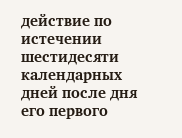действие по истечении шестидесяти календарных дней после дня его первого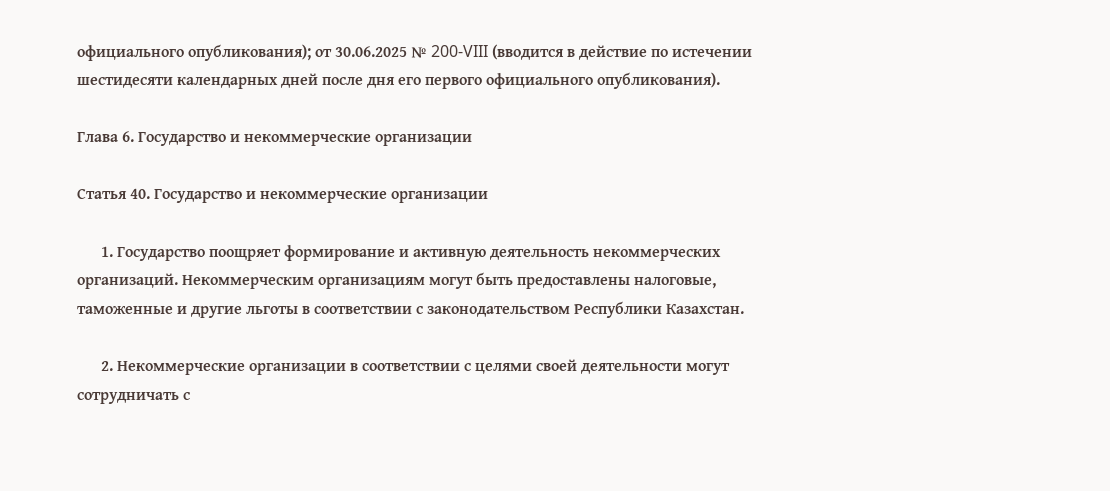официального опубликования); от 30.06.2025 № 200-VIII (вводится в действие по истечении шестидесяти календарных дней после дня его первого официального опубликования).

Глава 6. Государство и некоммерческие организации

Статья 40. Государство и некоммерческие организации

      1. Государство поощряет формирование и активную деятельность некоммерческих организаций. Некоммерческим организациям могут быть предоставлены налоговые, таможенные и другие льготы в соответствии с законодательством Республики Казахстан.

      2. Некоммерческие организации в соответствии с целями своей деятельности могут сотрудничать с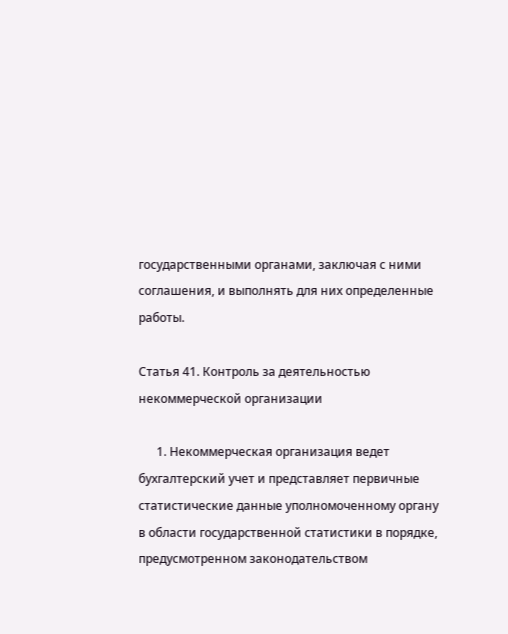государственными органами, заключая с ними соглашения, и выполнять для них определенные работы.

Статья 41. Контроль за деятельностью некоммерческой организации

      1. Некоммерческая организация ведет бухгалтерский учет и представляет первичные статистические данные уполномоченному органу в области государственной статистики в порядке, предусмотренном законодательством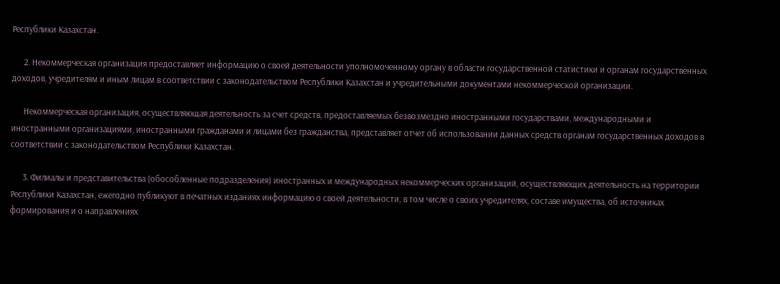Республики Казахстан.

      2. Некоммерческая организация предоставляет информацию о своей деятельности уполномоченному органу в области государственной статистики и органам государственных доходов, учредителям и иным лицам в соответствии с законодательством Республики Казахстан и учредительными документами некоммерческой организации.

      Некоммерческая организация, осуществляющая деятельность за счет средств, предоставляемых безвозмездно иностранными государствами, международными и иностранными организациями, иностранными гражданами и лицами без гражданства, представляет отчет об использовании данных средств органам государственных доходов в соответствии с законодательством Республики Казахстан.

      3. Филиалы и представительства (обособленные подразделения) иностранных и международных некоммерческих организаций, осуществляющих деятельность на территории Республики Казахстан, ежегодно публикуют в печатных изданиях информацию о своей деятельности, в том числе о своих учредителях, составе имущества, об источниках формирования и о направлениях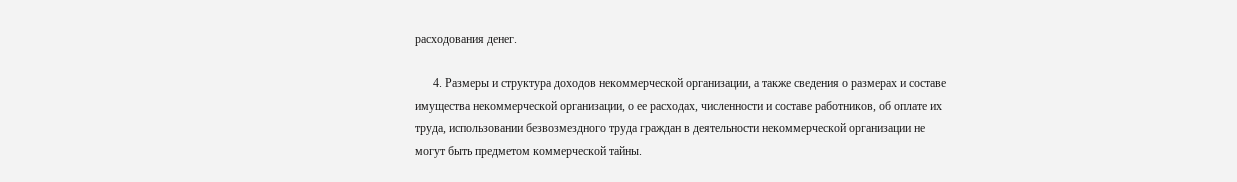расходования денег.

      4. Размеры и структура доходов некоммерческой организации, а также сведения о размерах и составе имущества некоммерческой организации, о ее расходах, численности и составе работников, об оплате их труда, использовании безвозмездного труда граждан в деятельности некоммерческой организации не могут быть предметом коммерческой тайны.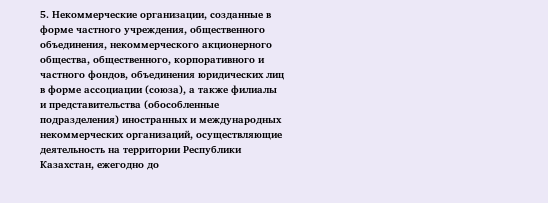5. Некоммерческие организации, созданные в форме частного учреждения, общественного объединения, некоммерческого акционерного общества, общественного, корпоративного и частного фондов, объединения юридических лиц в форме ассоциации (союза), а также филиалы и представительства (обособленные подразделения) иностранных и международных некоммерческих организаций, осуществляющие деятельность на территории Республики Казахстан, ежегодно до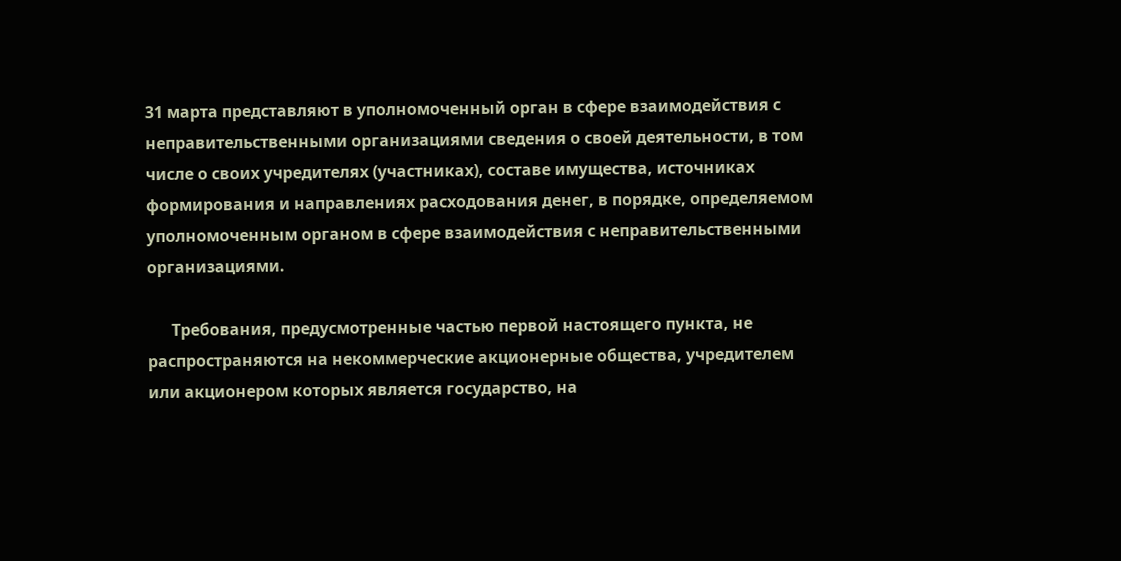31 марта представляют в уполномоченный орган в сфере взаимодействия с неправительственными организациями сведения о своей деятельности, в том числе о своих учредителях (участниках), составе имущества, источниках формирования и направлениях расходования денег, в порядке, определяемом уполномоченным органом в сфере взаимодействия с неправительственными организациями.

      Требования, предусмотренные частью первой настоящего пункта, не распространяются на некоммерческие акционерные общества, учредителем или акционером которых является государство, на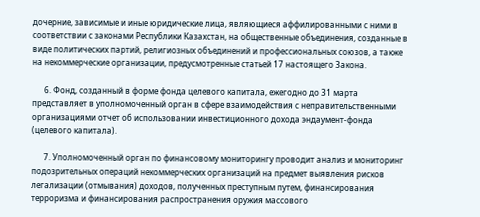дочерние, зависимые и иные юридические лица, являющиеся аффилированными с ними в соответствии с законами Республики Казахстан, на общественные объединения, созданные в виде политических партий, религиозных объединений и профессиональных союзов, а также на некоммерческие организации, предусмотренные статьей 17 настоящего Закона.

      6. Фонд, созданный в форме фонда целевого капитала, ежегодно до 31 марта представляет в уполномоченный орган в сфере взаимодействия с неправительственными организациями отчет об использовании инвестиционного дохода эндаумент-фонда (целевого капитала).

      7. Уполномоченный орган по финансовому мониторингу проводит анализ и мониторинг подозрительных операций некоммерческих организаций на предмет выявления рисков легализации (отмывания) доходов, полученных преступным путем, финансирования терроризма и финансирования распространения оружия массового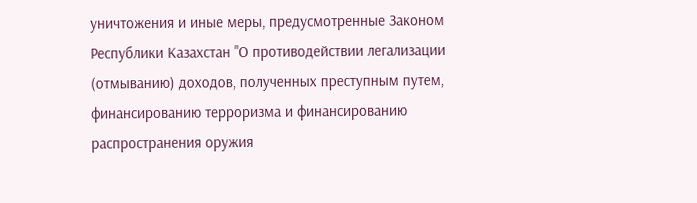уничтожения и иные меры, предусмотренные Законом Республики Казахстан "О противодействии легализации (отмыванию) доходов, полученных преступным путем, финансированию терроризма и финансированию распространения оружия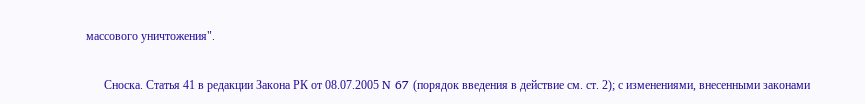массового уничтожения".

      Сноска. Статья 41 в редакции Закона РК от 08.07.2005 N 67 (порядок введения в действие см. ст. 2); с изменениями, внесенными законами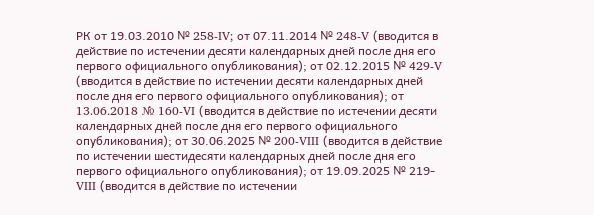РК от 19.03.2010 № 258-IV; от 07.11.2014 № 248-V (вводится в действие по истечении десяти календарных дней после дня его первого официального опубликования); от 02.12.2015 № 429-V (вводится в действие по истечении десяти календарных дней после дня его первого официального опубликования); от 13.06.2018 № 160-VI (вводится в действие по истечении десяти календарных дней после дня его первого официального опубликования); от 30.06.2025 № 200-VIII (вводится в действие по истечении шестидесяти календарных дней после дня его первого официального опубликования); от 19.09.2025 № 219-VIII (вводится в действие по истечении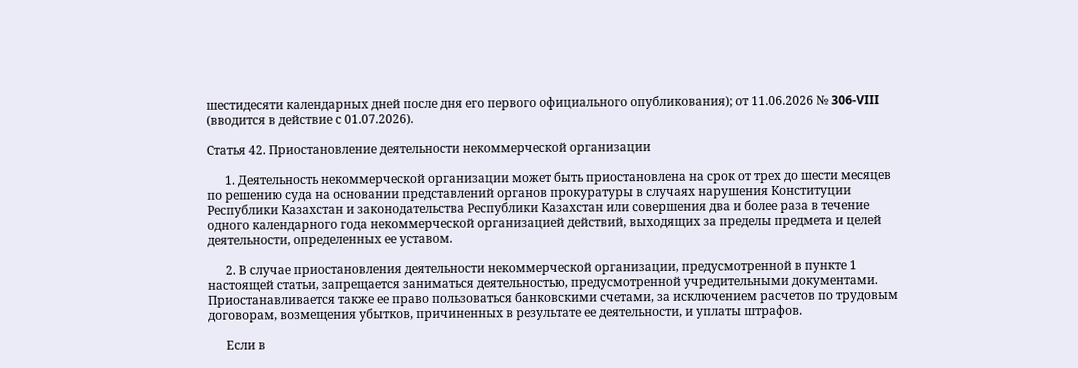шестидесяти календарных дней после дня его первого официального опубликования); от 11.06.2026 № 306-VIII (вводится в действие с 01.07.2026).

Статья 42. Приостановление деятельности некоммерческой организации

      1. Деятельность некоммерческой организации может быть приостановлена на срок от трех до шести месяцев по решению суда на основании представлений органов прокуратуры в случаях нарушения Конституции Республики Казахстан и законодательства Республики Казахстан или совершения два и более раза в течение одного календарного года некоммерческой организацией действий, выходящих за пределы предмета и целей деятельности, определенных ее уставом.

      2. В случае приостановления деятельности некоммерческой организации, предусмотренной в пункте 1 настоящей статьи, запрещается заниматься деятельностью, предусмотренной учредительными документами. Приостанавливается также ее право пользоваться банковскими счетами, за исключением расчетов по трудовым договорам, возмещения убытков, причиненных в результате ее деятельности, и уплаты штрафов.

      Если в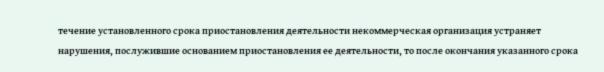течение установленного срока приостановления деятельности некоммерческая организация устраняет нарушения, послужившие основанием приостановления ее деятельности, то после окончания указанного срока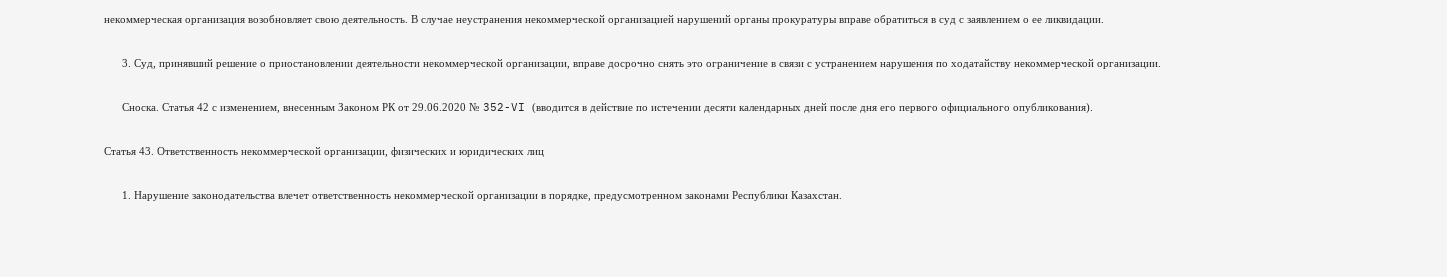некоммерческая организация возобновляет свою деятельность. В случае неустранения некоммерческой организацией нарушений органы прокуратуры вправе обратиться в суд с заявлением о ее ликвидации.

      3. Суд, принявший решение о приостановлении деятельности некоммерческой организации, вправе досрочно снять это ограничение в связи с устранением нарушения по ходатайству некоммерческой организации.

      Сноска. Статья 42 с изменением, внесенным Законом РК от 29.06.2020 № 352-VI (вводится в действие по истечении десяти календарных дней после дня его первого официального опубликования).

Статья 43. Ответственность некоммерческой организации, физических и юридических лиц

      1. Нарушение законодательства влечет ответственность некоммерческой организации в порядке, предусмотренном законами Республики Казахстан.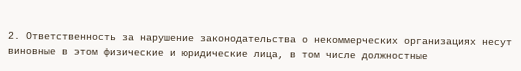2. Ответственность за нарушение законодательства о некоммерческих организациях несут виновные в этом физические и юридические лица, в том числе должностные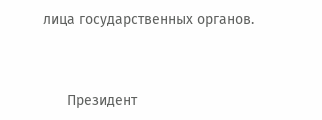лица государственных органов.


      Президент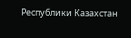Республики Казахстан